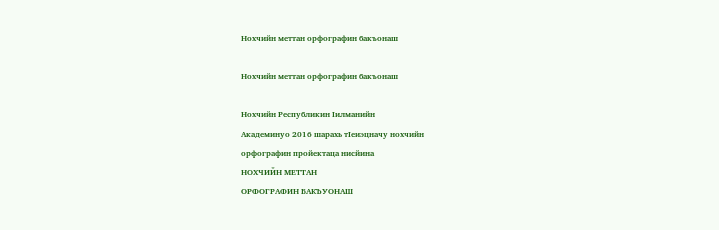Нохчийн меттан орфографин бакъонаш

Нохчийн меттан орфографин бакъонаш

Нохчийн Республикин Iилманийн
Академинуо 2016 шарахь тIеиэцначу нохчийн
орфографин пройектаца нисйина
НОХЧИЙН МЕТТАН
ОРФОГРАФИН БАКЪУОНАШ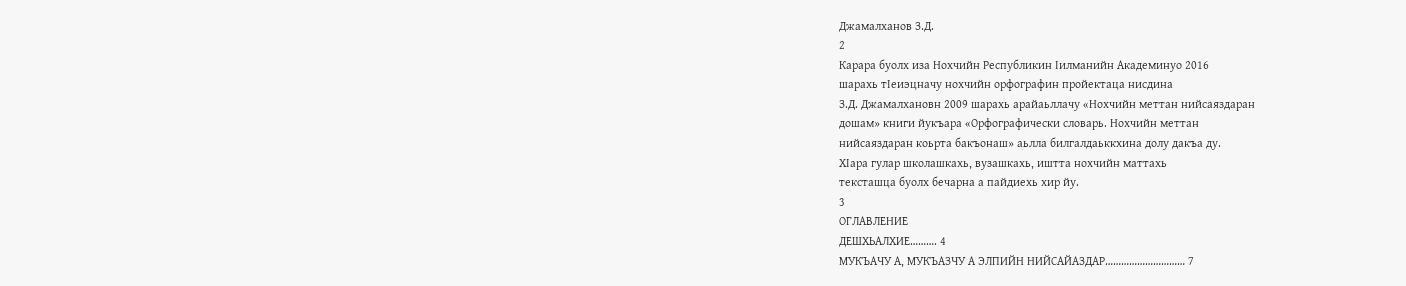Джамалханов З.Д.
2
Карара буолх иза Нохчийн Республикин Iилманийн Академинуо 2016
шарахь тIеиэцначу нохчийн орфографин пройектаца нисдина
З.Д. Джамалхановн 2009 шарахь арайаьллачу «Нохчийн меттан нийсаяздаран
дошам» книги йукъара «Орфографически словарь. Нохчийн меттан
нийсаяздаран коьрта бакъонаш» аьлла билгалдаьккхина долу дакъа ду.
ХIара гулар школашкахь, вузашкахь, иштта нохчийн маттахь
тексташца буолх бечарна а пайдиехь хир йу.
3
ОГЛАВЛЕНИЕ
ДЕШХЬАЛХИЕ………. 4
МУКЪАЧУ А, МУКЪАЗЧУ А ЭЛПИЙН НИЙСАЙАЗДАР………………………… 7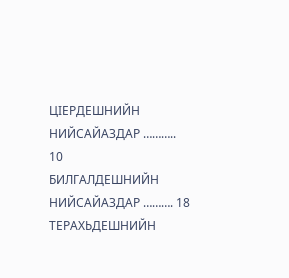ЦIЕРДЕШНИЙН НИЙСАЙАЗДАР ……….. 10
БИЛГАЛДЕШНИЙН НИЙСАЙАЗДАР ………. 18
ТЕРАХЬДЕШНИЙН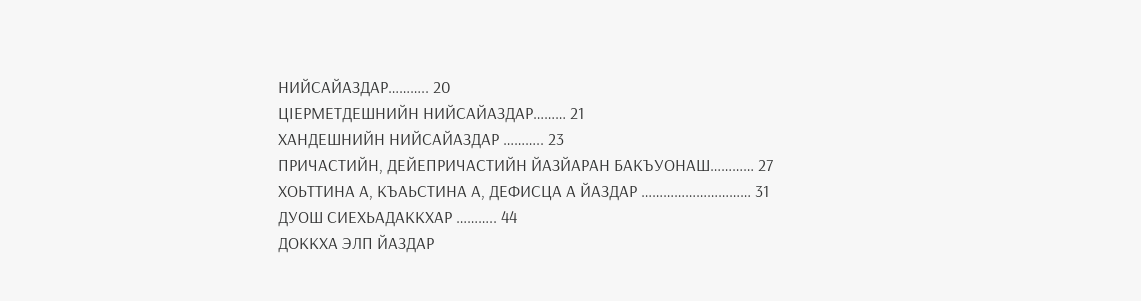НИЙСАЙАЗДАР……….. 20
ЦIЕРМЕТДЕШНИЙН НИЙСАЙАЗДАР……… 21
ХАНДЕШНИЙН НИЙСАЙАЗДАР ……….. 23
ПРИЧАСТИЙН, ДЕЙЕПРИЧАСТИЙН ЙАЗЙАРАН БАКЪУОНАШ………… 27
ХОЬТТИНА А, КЪАЬСТИНА А, ДЕФИСЦА А ЙАЗДАР ………………………… 31
ДУОШ СИЕХЬАДАККХАР ……….. 44
ДОККХА ЭЛП ЙАЗДАР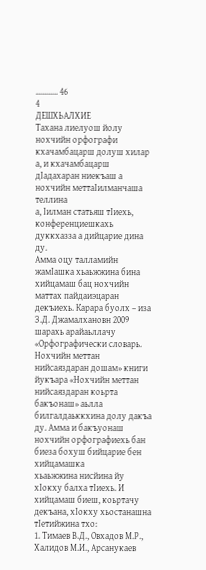……….. 46
4
ДЕШХЬАЛХИЕ
Тахана лиелуош йолу нохчийн орфографи кхачамбацарш долуш хилар
а, и кхачамбацарш дIадахаран ниекъаш а нохчийн меттаIилманчаша теллина
а, Iилман статьяш тIиехь, конференциешкахь дуккхазза а дийцарие дина ду.
Амма оцу талламийн жамIашка хьаьжжина бина хийцамаш бац нохчийн
маттах пайдаиэцаран декъиехь. Карара буолх – иза З.Д. Джамалхановн 2009
шарахь арайаьллачу «Орфографически словарь. Нохчийн меттан
нийсаяздаран дошам» книги йукъара «Нохчийн меттан нийсаяздаран коьрта
бакъонаш» аьлла билгалдаьккхина долу дакъа ду. Амма и бакъуонаш
нохчийн орфографиехь бан биеза бохуш бийцарие бен хийцамашка
хьаьжжина нисйина йу хIокху балха тIиехь. И хийцамаш биеш, коьртачу
декъана, хIокху хьостанашна тIетийжина тхо:
1. Тимаев В.Д., Овхадов М.Р., Халидов М.И., Арсанукаев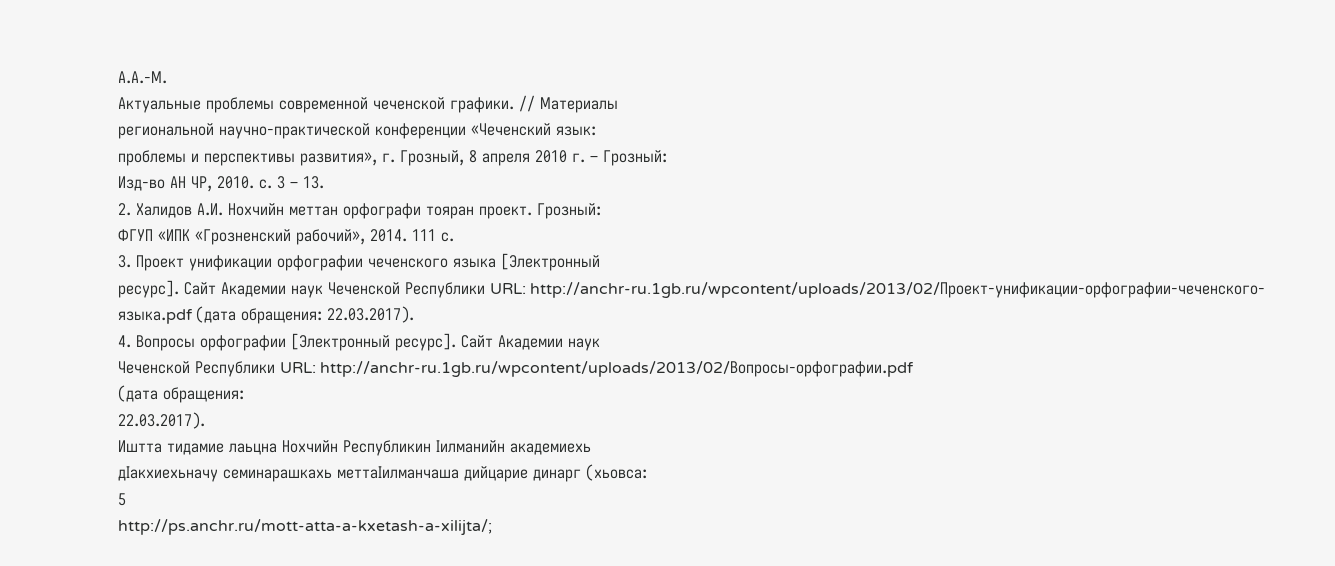А.А.-М.
Актуальные проблемы современной чеченской графики. // Материалы
региональной научно-практической конференции «Чеченский язык:
проблемы и перспективы развития», г. Грозный, 8 апреля 2010 г. – Грозный:
Изд-во АН ЧР, 2010. с. 3 – 13.
2. Халидов А.И. Нохчийн меттан орфографи тояран проект. Грозный:
ФГУП «ИПК «Грозненский рабочий», 2014. 111 с.
3. Проект унификации орфографии чеченского языка [Электронный
ресурс]. Сайт Академии наук Чеченской Республики URL: http://anchr-ru.1gb.ru/wpcontent/uploads/2013/02/Проект-унификации-орфографии-чеченского-
языка.pdf (дата обращения: 22.03.2017).
4. Вопросы орфографии [Электронный ресурс]. Сайт Академии наук
Чеченской Республики URL: http://anchr-ru.1gb.ru/wpcontent/uploads/2013/02/Вопросы-орфографии.pdf
(дата обращения:
22.03.2017).
Иштта тидамие лаьцна Нохчийн Республикин Iилманийн академиехь
дIакхиехьначу семинарашкахь меттаIилманчаша дийцарие динарг (хьовса:
5
http://ps.anchr.ru/mott-atta-a-kxetash-a-xilijta/;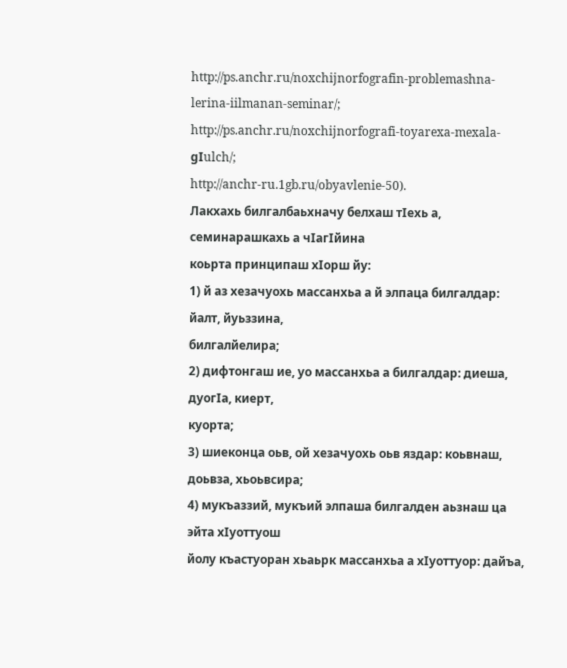http://ps.anchr.ru/noxchijnorfografin-problemashna-lerina-iilmanan-seminar/;
http://ps.anchr.ru/noxchijnorfografi-toyarexa-mexala-gӏulch/;
http://anchr-ru.1gb.ru/obyavlenie-50).
Лакхахь билгалбаьхначу белхаш тIехь а, семинарашкахь а чIагIйина
коьрта принципаш хIорш йу:
1) й аз хезачуохь массанхьа а й элпаца билгалдар: йалт, йуьззина,
билгалйелира;
2) дифтонгаш ие, уо массанхьа а билгалдар: диеша, дуогIа, киерт,
куорта;
3) шиеконца оьв, ой хезачуохь оьв яздар: коьвнаш, доьвза, хьоьвсира;
4) мукъаззий, мукъий элпаша билгалден аьзнаш ца эйта хIуоттуош
йолу къастуоран хьаьрк массанхьа а хIуоттуор: дайъа,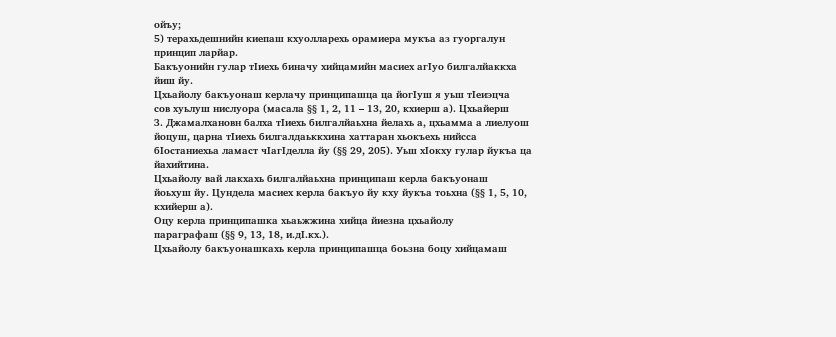ойъу;
5) терахьдешнийн киепаш кхуолларехь орамиера мукъа аз гуоргалун
принцип ларйар.
Бакъуонийн гулар тIиехь биначу хийцамийн масиех агIуо билгалйаккха
йиш йу.
Цхьайолу бакъуонаш керлачу принципашца ца йогIуш я уьш тIеиэцча
сов хуьлуш нислуора (масала §§ 1, 2, 11 – 13, 20, кхиерш а). Цхьайерш
З. Джамалхановн балха тIиехь билгалйаьхна йелахь а, цхьамма а лиелуош
йоцуш, царна тIиехь билгалдаьккхина хаттаран хьокъехь нийсса
бIостаниехьа ламаст чIагIделла йу (§§ 29, 205). Уьш хIокху гулар йукъа ца
йахийтина.
Цхьайолу вай лакхахь билгалйаьхна принципаш керла бакъуонаш
йоьхуш йу. Цундела масиех керла бакъуо йу кху йукъа тоьхна (§§ 1, 5, 10,
кхийерш а).
Оцу керла принципашка хьаьжжина хийца йиезна цхьайолу
параграфаш (§§ 9, 13, 18, и.дI.кх.).
Цхьайолу бакъуонашкахь керла принципашца боьзна боцу хийцамаш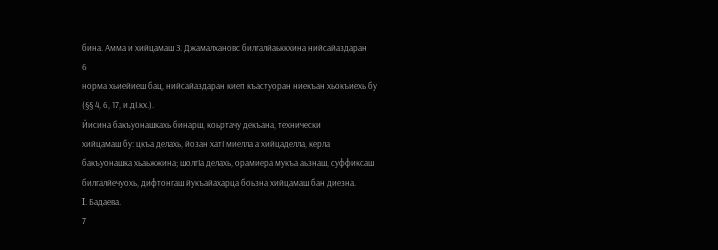бина. Амма и хийцамаш З. Джамалхановс билгалйаьккхина нийсайаздаран
6
норма хьиейиеш бац, нийсайаздаран киеп къастуоран ниекъан хьокъиехь бу
(§§ 4, 6, 17, и.дI.кх.).
Йисина бакъуонашкахь бинарш, коьртачу декъана, технически
хийцамаш бу: цкъа делахь, йозан хатI миелла а хийцаделла, керла
бакъуонашка хьаьжжина; шолгIа делахь, орамиера мукъа аьзнаш, суффиксаш
билгалйечуохь, дифтонгаш йукъайахарца боьзна хийцамаш бан диезна.
I. Бадаева.
7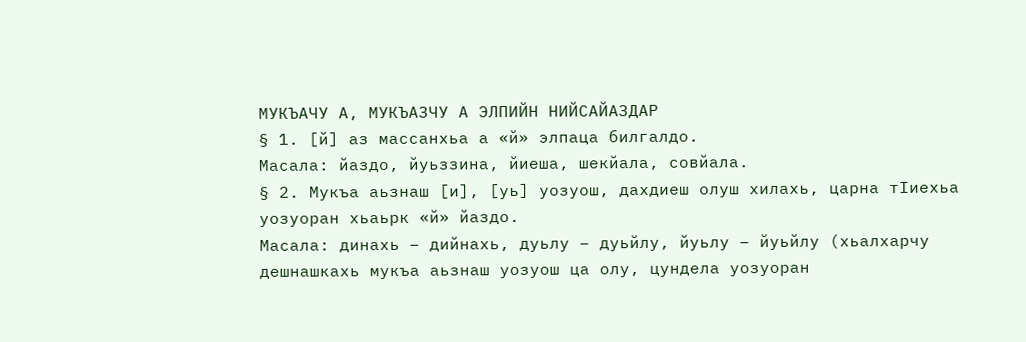МУКЪАЧУ А, МУКЪАЗЧУ А ЭЛПИЙН НИЙСАЙАЗДАР
§ 1. [й] аз массанхьа а «й» элпаца билгалдо.
Масала: йаздо, йуьззина, йиеша, шекйала, совйала.
§ 2. Мукъа аьзнаш [и], [уь] уозуош, дахдиеш олуш хилахь, царна тIиехьа
уозуоран хьаьрк «й» йаздо.
Масала: динахь – дийнахь, дуьлу – дуьйлу, йуьлу – йуьйлу (хьалхарчу
дешнашкахь мукъа аьзнаш уозуош ца олу, цундела уозуоран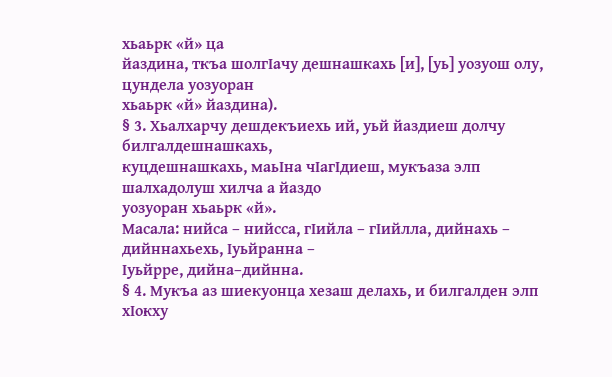хьаьрк «й» ца
йаздина, ткъа шолгIачу дешнашкахь [и], [уь] уозуош олу, цундела уозуоран
хьаьрк «й» йаздина).
§ 3. Хьалхарчу дешдекъиехь ий, уьй йаздиеш долчу билгалдешнашкахь,
куцдешнашкахь, маьIна чIагIдиеш, мукъаза элп шалхадолуш хилча а йаздо
уозуоран хьаьрк «й».
Масала: нийса – нийсса, гIийла – гIийлла, дийнахь – дийннахьехь, Iуьйранна –
Iуьйрре, дийна–дийнна.
§ 4. Мукъа аз шиекуонца хезаш делахь, и билгалден элп хIокху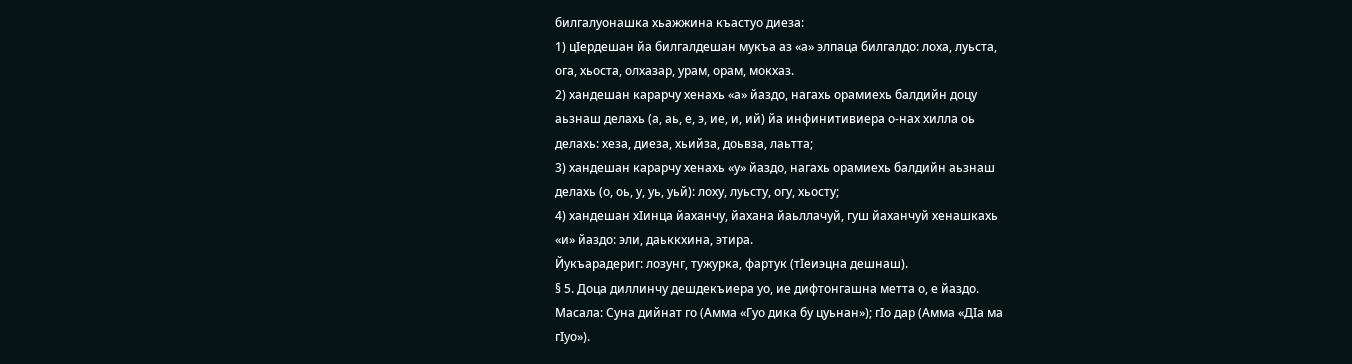билгалуонашка хьажжина къастуо диеза:
1) цIердешан йа билгалдешан мукъа аз «а» элпаца билгалдо: лоха, луьста,
ога, хьоста, олхазар, урам, орам, мокхаз.
2) хандешан карарчу хенахь «а» йаздо, нагахь орамиехь балдийн доцу
аьзнаш делахь (а, аь, е, э, ие, и, ий) йа инфинитивиера о-нах хилла оь
делахь: хеза, диеза, хьийза, доьвза, лаьтта;
3) хандешан карарчу хенахь «у» йаздо, нагахь орамиехь балдийн аьзнаш
делахь (о, оь, у, уь, уьй): лоху, луьсту, огу, хьосту;
4) хандешан хIинца йаханчу, йахана йаьллачуй, гуш йаханчуй хенашкахь
«и» йаздо: эли, даьккхина, этира.
Йукъарадериг: лозунг, тужурка, фартук (тIеиэцна дешнаш).
§ 5. Доца диллинчу дешдекъиера уо, ие дифтонгашна метта о, е йаздо.
Масала: Суна дийнат го (Амма «Гуо дика бу цуьнан»); гIо дар (Амма «ДIа ма
гIуо»).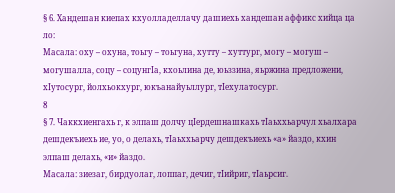§ 6. Хандешан киепах кхуолладеллачу дашиехь хандешан аффикс хийца ца
ло:
Масала: оху – охуна, тоьгу – тоьгуна, хутту – хуттург, могу – могуш –
могушалла, соцу – соцунгIа, кхоьлина де, юьззина, яьржина предложени,
хIутосург, йолхьокхург, юкъанайуьллург, тIехулатосург.
8
§ 7. Чаккхиенгахь г, к элпаш долчу цIердешнашкахь тIаьххьарчул хьалхара
дешдекъиехь ие, уо, о делахь, тIаьххьарчу дешдекъиехь «а» йаздо, кхин
элпаш делахь, «и» йаздо.
Масала: зиезаг, бирдуолаг, лоппаг, дечиг, тIийриг, тIаьрсиг.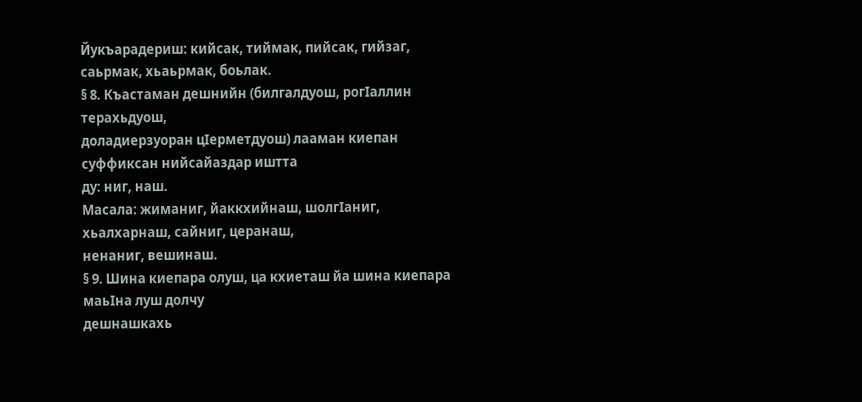Йукъарадериш: кийсак, тиймак, пийсак, гийзаг, саьрмак, хьаьрмак, боьлак.
§ 8. Къастаман дешнийн (билгалдуош, рогIаллин терахьдуош,
доладиерзуоран цIерметдуош) лааман киепан суффиксан нийсайаздар иштта
ду: ниг, наш.
Масала: жиманиг, йаккхийнаш, шолгIаниг, хьалхарнаш, сайниг, церанаш,
ненаниг, вешинаш.
§ 9. Шина киепара олуш, ца кхиеташ йа шина киепара маьIна луш долчу
дешнашкахь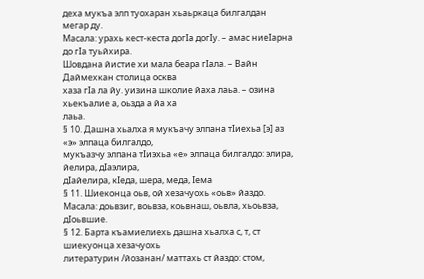деха мукъа элп туохаран хьаьркаца билгалдан мегар ду.
Масала: урахь кест-кеста догIа догIу. – амас ниеIарна до гIа туьйхира.
Шовдана йистие хи мала беара гIала. – Вайн Даймехкан столица осква
хаза гIа ла йу. уизина школие йаха лаьа. – озина хьекъалие а, оьзда а йа ха
лаьа.
§ 10. Дашна хьалха я мукъачу элпана тIиехьа [э] аз «э» элпаца билгалдо,
мукъазчу элпана тIиэхьа «е» элпаца билгалдо: элира, йелира, дIаэлира,
дIайелира, кIеда, шера, меда, Iема
§ 11. Шиеконца оьв, ой хезачуохь «оьв» йаздо.
Масала: доьвзиг, воьвза, коьвнаш, оьвла, хьоьвза, дIоьвшие.
§ 12. Барта къамиелиехь дашна хьалха с, т, ст шиекуонца хезачуохь
литературин /йозанан/ маттахь ст йаздо: стом,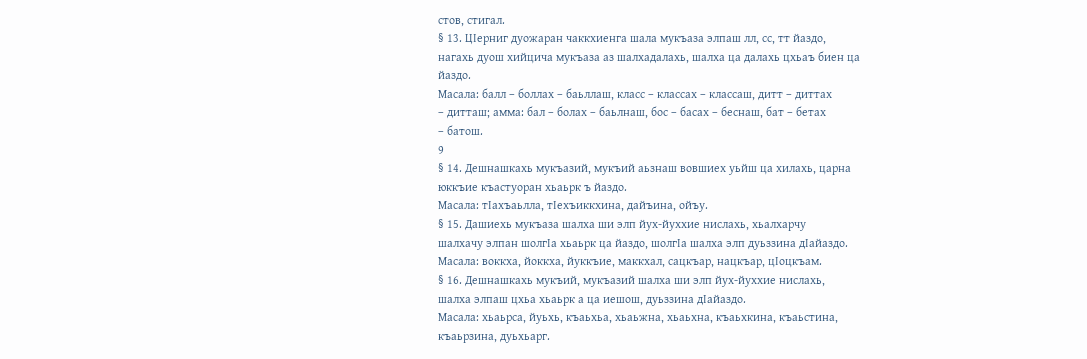стов, стигал.
§ 13. ЦIерниг дуожаран чаккхиенга шала мукъаза элпаш лл, сс, тт йаздо,
нагахь дуош хийцича мукъаза аз шалхадалахь, шалха ца далахь цхьаъ биен ца
йаздо.
Масала: балл – боллах – баьллаш, класс – классах – классаш, дитт – диттах
– дитташ; амма: бал – болах – баьлнаш, бос – басах – беснаш, бат – бетах
– батош.
9
§ 14. Дешнашкахь мукъазий, мукъий аьзнаш вовшиех уьйш ца хилахь, царна
юккъие къастуоран хьаьрк ъ йаздо.
Масала: тIахъаьлла, тIехъиккхина, дайъина, ойъу.
§ 15. Дашиехь мукъаза шалха ши элп йух-йуххие нислахь, хьалхарчу
шалхачу элпан шолгIа хьаьрк ца йаздо, шолгIа шалха элп дуьззина дIайаздо.
Масала: воккха, йоккха, йуккъие, маккхал, сацкъар, нацкъар, цIоцкъам.
§ 16. Дешнашкахь мукъий, мукъазий шалха ши элп йух-йуххие нислахь,
шалха элпаш цхьа хьаьрк а ца иешош, дуьззина дIайаздо.
Масала: хьаьрса, йуьхь, къаьхьа, хьаьжна, хьаьхна, къаьхкина, къаьстина,
къаьрзина, дуьхьарг.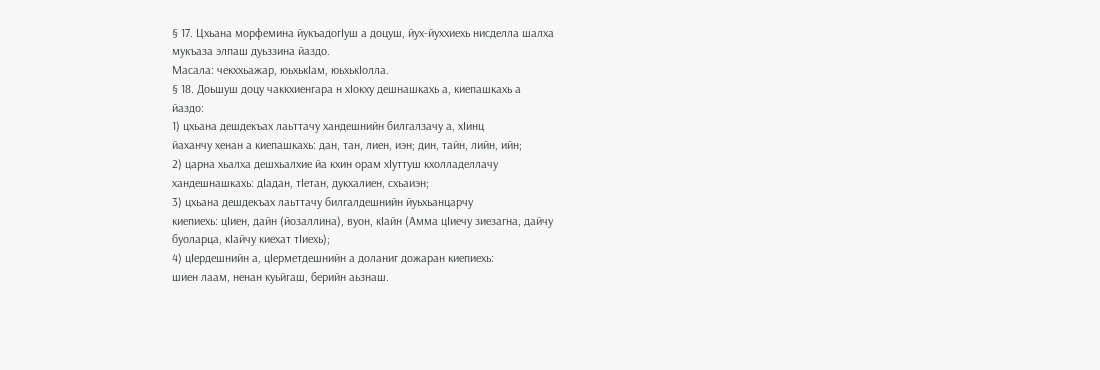§ 17. Цхьана морфемина йукъадогIуш а доцуш, йух-йуххиехь нисделла шалха
мукъаза элпаш дуьззина йаздо.
Масала: чекххьажар, юьхькIам, юьхькIолла.
§ 18. Доьшуш доцу чаккхиенгара н хIокху дешнашкахь а, киепашкахь а
йаздо:
1) цхьана дешдекъах лаьттачу хандешнийн билгалзачу а, хIинц
йаханчу хенан а киепашкахь: дан, тан, лиен, иэн; дин, тайн, лийн, ийн;
2) царна хьалха дешхьалхие йа кхин орам хIуттуш кхолладеллачу
хандешнашкахь: дIадан, тIетан, дукхалиен, схьаиэн;
3) цхьана дешдекъах лаьттачу билгалдешнийн йуьхьанцарчу
киепиехь: цIиен, дайн (йозаллина), вуон, кIайн (Амма цIиечу зиезагна, дайчу
буоларца, кIайчу киехат тIиехь);
4) цIердешнийн а, цIерметдешнийн а доланиг дожаран киепиехь:
шиен лаам, ненан куьйгаш, берийн аьзнаш.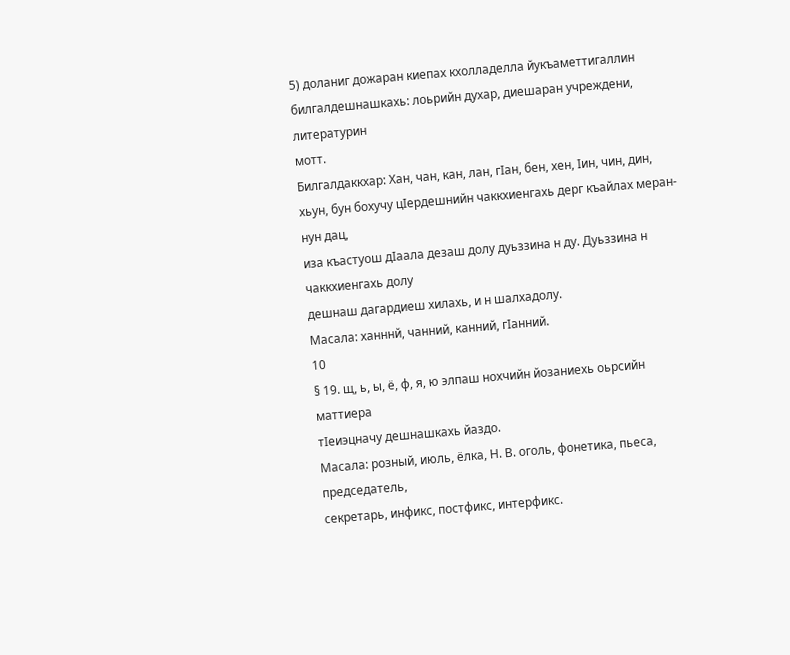5) доланиг дожаран киепах кхолладелла йукъаметтигаллин
билгалдешнашкахь: лоьрийн духар, диешаран учреждени, литературин
мотт.
Билгалдаккхар: Хан, чан, кан, лан, гIан, бен, хен, Iин, чин, дин,
хьун, бун бохучу цIердешнийн чаккхиенгахь дерг къайлах меран-нун дац,
иза къастуош дIаала дезаш долу дуьззина н ду. Дуьззина н чаккхиенгахь долу
дешнаш дагардиеш хилахь, и н шалхадолу.
Масала: ханннй, чанний, канний, гIанний.
10
§ 19. щ, ь, ы, ё, ф, я, ю элпаш нохчийн йозаниехь оьрсийн маттиера
тIеиэцначу дешнашкахь йаздо.
Масала: розный, июль, ёлка, Н. В. оголь, фонетика, пьеса, председатель,
секретарь, инфикс, постфикс, интерфикс.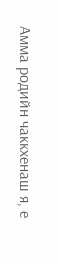Амма родийн чаккхенаш я, е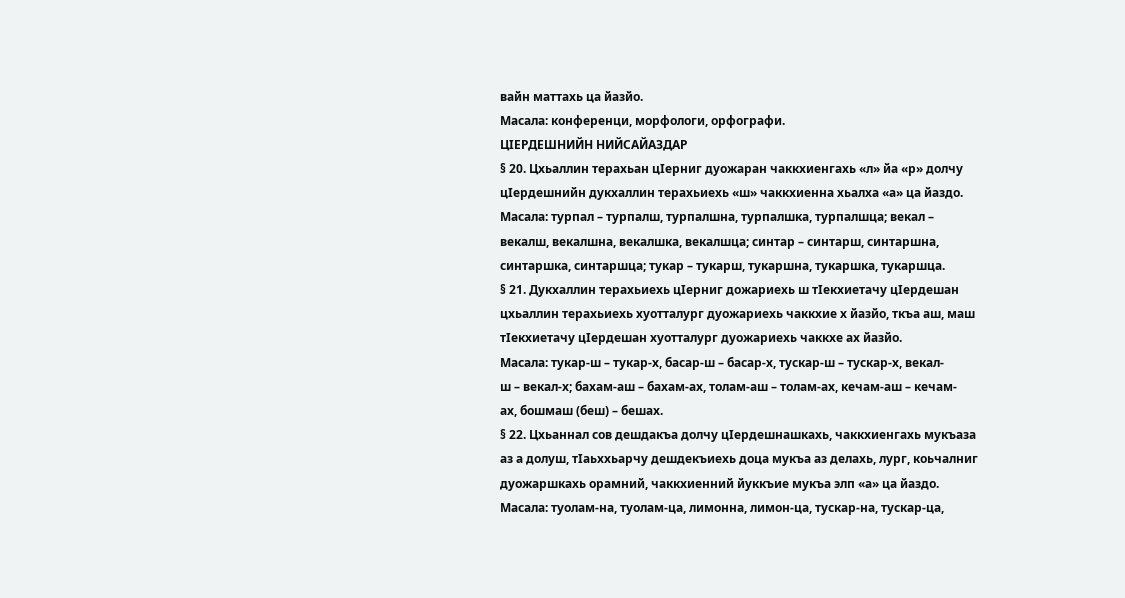вайн маттахь ца йазйо.
Масала: конференци, морфологи, орфографи.
ЦIЕРДЕШНИЙН НИЙСАЙАЗДАР
§ 20. Цхьаллин терахьан цIерниг дуожаран чаккхиенгахь «л» йа «р» долчу
цIердешнийн дукхаллин терахьиехь «ш» чаккхиенна хьалха «а» ца йаздо.
Масала: турпал – турпалш, турпалшна, турпалшка, турпалшца; векал –
векалш, векалшна, векалшка, векалшца; синтар – синтарш, синтаршна,
синтаршка, синтаршца; тукар – тукарш, тукаршна, тукаршка, тукаршца.
§ 21. Дукхаллин терахьиехь цIерниг дожариехь ш тIекхиетачу цIердешан
цхьаллин терахьиехь хуотталург дуожариехь чаккхие х йазйо, ткъа аш, маш
тIекхиетачу цIердешан хуотталург дуожариехь чаккхе ах йазйо.
Масала: тукар-ш – тукар-х, басар-ш – басар-х, тускар-ш – тускар-х, векал-
ш – векал-х; бахам-аш – бахам-ах, толам-аш – толам-ах, кечам-аш – кечам-
ах, бошмаш (беш) – бешах.
§ 22. Цхьаннал сов дешдакъа долчу цIердешнашкахь, чаккхиенгахь мукъаза
аз а долуш, тIаьххьарчу дешдекъиехь доца мукъа аз делахь, лург, коьчалниг
дуожаршкахь орамний, чаккхиенний йуккъие мукъа элп «а» ца йаздо.
Масала: туолам-на, туолам-ца, лимонна, лимон-ца, тускар-на, тускар-ца,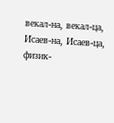векал-на, векал-ца, Исаев-на, Исаев-ца, физик-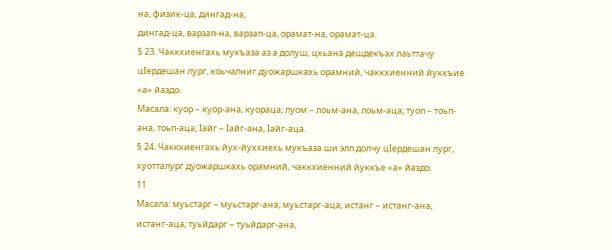на, физик-ца, дингад-на,
дингад-ца, варзап-на, варзап-ца, орамат-на, орамат-ца.
§ 23. Чаккхиенгахь мукъаза аз а долуш, цхьана дешдекъах лаьттачу
цIердешан лург, коьчалниг дуожаршкахь орамний, чаккхиенний йуккъие
«а» йаздо.
Масала: куор – куор-ана, куораца; луом – лоьм-ана, лоьм-аца; туоп – тоьп-
ана, тоьп-аца; Iайг – Iайг-ана, Iайг-аца.
§ 24. Чаккхиенгахь йух-йуххиехь мукъаза ши элп долчу цIердешан лург,
хуотталург дуожаршкахь орамний, чаккхиенний йуккъе «а» йаздо.
11
Масала: муьстарг – муьстарг-ана, муьстарг-аца; истанг – истанг-ана,
истанг-аца; туьйдарг – туьйдарг-ана,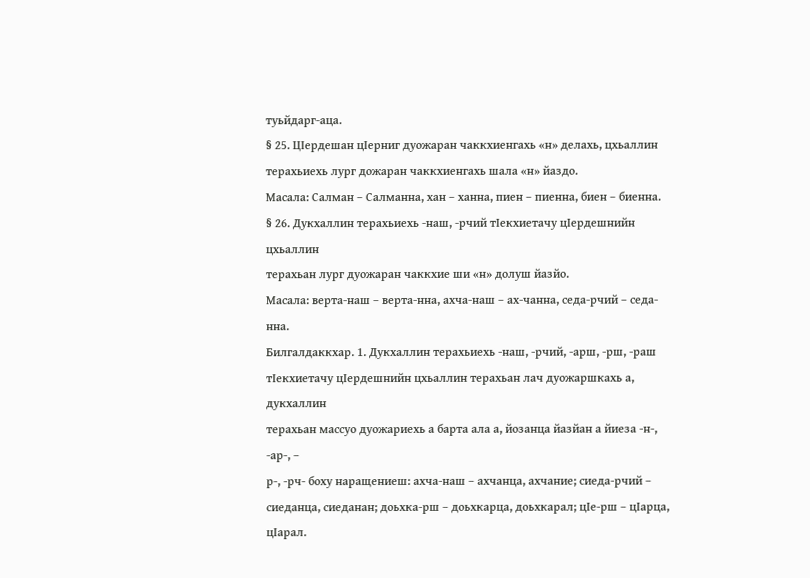туьйдарг-аца.
§ 25. ЦIердешан цIерниг дуожаран чаккхиенгахь «н» делахь, цхьаллин
терахьиехь лург дожаран чаккхиенгахь шала «н» йаздо.
Масала: Салман – Салманна, хан – ханна, пиен – пиенна, биен – биенна.
§ 26. Дукхаллин терахьиехь -наш, -рчий тIекхиетачу цIердешнийн цхьаллин
терахьан лург дуожаран чаккхие ши «н» долуш йазйо.
Масала: верта-наш – верта-нна, ахча-наш – ах-чанна, седа-рчий – седа-нна.
Билгалдаккхар. 1. Дукхаллин терахьиехь -наш, -рчий, -арш, -рш, -раш
тIекхиетачу цIердешнийн цхьаллин терахьан лач дуожаршкахь а, дукхаллин
терахьан массуо дуожариехь а барта ала а, йозанца йазйан а йиеза -н-, -ар-, –
р-, -рч- боху наращениеш: ахча-наш – ахчанца, ахчание; сиеда-рчий –
сиеданца, сиеданан; доьхка-рш – доьхкарца, доьхкарал; цIе-рш – цIарца,
цIарал.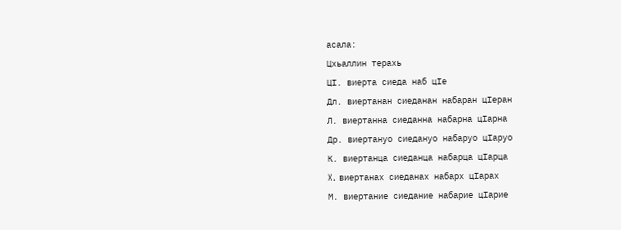асала:
Цхьаллин терахь
ЦI. виерта сиеда наб цIе
Дл. виертанан сиеданан набаран цIеран
Л. виертанна сиеданна набарна цIарна
Др. виертануо сиедануо набаруо цIаруо
К. виертанца сиеданца набарца цIарца
X. виертанах сиеданах набарх цIарах
М. виертание сиедание набарие цIарие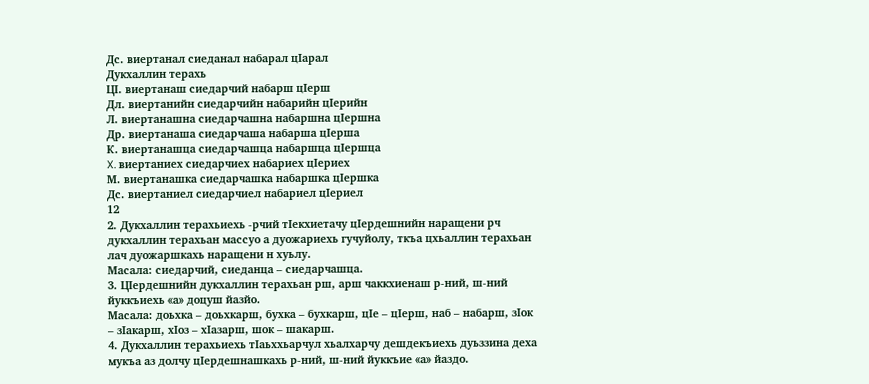Дс. виертанал сиеданал набарал цIарал
Дукхаллин терахь
ЦI. виертанаш сиедарчий набарш цIерш
Дл. виертанийн сиедарчийн набарийн цIерийн
Л. виертанашна сиедарчашна набаршна цIершна
Др. виертанаша сиедарчаша набарша цIерша
К. виертанашца сиедарчашца набаршца цIершца
X. виертаниех сиедарчиех набариех цIериех
М. виертанашка сиедарчашка набаршка цIершка
Дс. виертаниел сиедарчиел набариел цIериел
12
2. Дукхаллин терахьиехь -рчий тIекхиетачу цIердешнийн наращени рч
дукхаллин терахьан массуо а дуожариехь гучуйолу, ткъа цхьаллин терахьан
лач дуожаршкахь наращени н хуьлу.
Масала: сиедарчий, сиеданца – сиедарчашца.
3. ЦIердешнийн дукхаллин терахьан рш, арш чаккхиенаш р-ний, ш-ний
йуккъиехь «а» доцуш йазйо.
Масала: доьхка – доьхкарш, бухка – бухкарш, цIе – цIерш, наб – набарш, зIок
– зIакарш, хIоз – хIазарш, шок – шакарш.
4. Дукхаллин терахьиехь тIаьххьарчул хьалхарчу дешдекъиехь дуьззина деха
мукъа аз долчу цIердешнашкахь р-ний, ш-ний йуккъие «а» йаздо.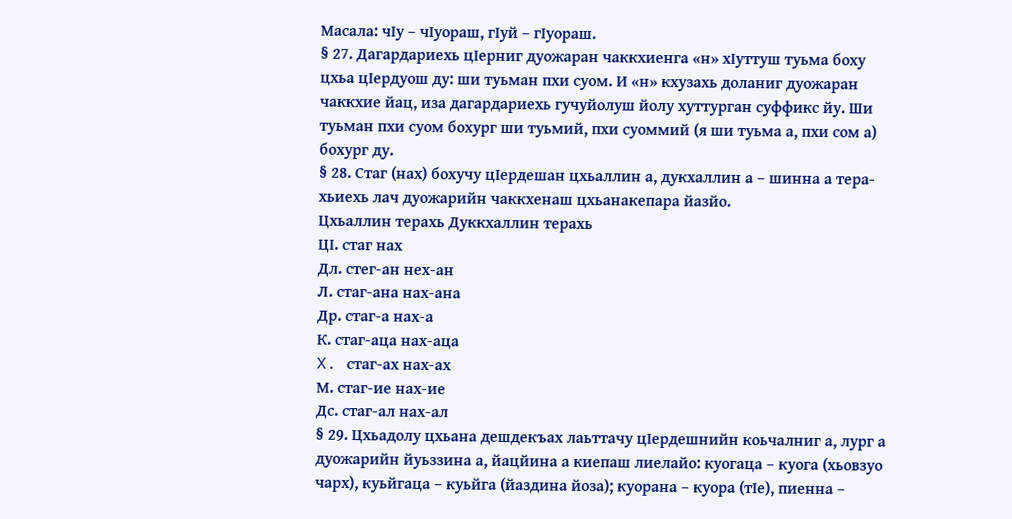Масала: чIу – чIуораш, гIуй – гIуораш.
§ 27. Дагардариехь цIерниг дуожаран чаккхиенга «н» хIуттуш туьма боху
цхьа цIердуош ду: ши туьман пхи суом. И «н» кхузахь доланиг дуожаран
чаккхие йац, иза дагардариехь гучуйолуш йолу хуттурган суффикс йу. Ши
туьман пхи суом бохург ши туьмий, пхи суоммий (я ши туьма а, пхи сом а)
бохург ду.
§ 28. Стаг (нах) бохучу цIердешан цхьаллин а, дукхаллин а – шинна а тера-
хьиехь лач дуожарийн чаккхенаш цхьанакепара йазйо.
Цхьаллин терахь Дуккхаллин терахь
ЦI. стаг нах
Дл. стег-ан нех-ан
Л. стаг-ана нах-ана
Др. стаг-а нах-а
К. стаг-аца нах-аца
X. стаг-ах нах-ах
М. стаг-ие нах-ие
Дс. стаг-ал нах-ал
§ 29. Цхьадолу цхьана дешдекъах лаьттачу цIердешнийн коьчалниг а, лург а
дуожарийн йуьззина а, йацйина а киепаш лиелайо: куогаца – куога (хьовзуо
чарх), куьйгаца – куьйга (йаздина йоза); куорана – куора (тIе), пиенна –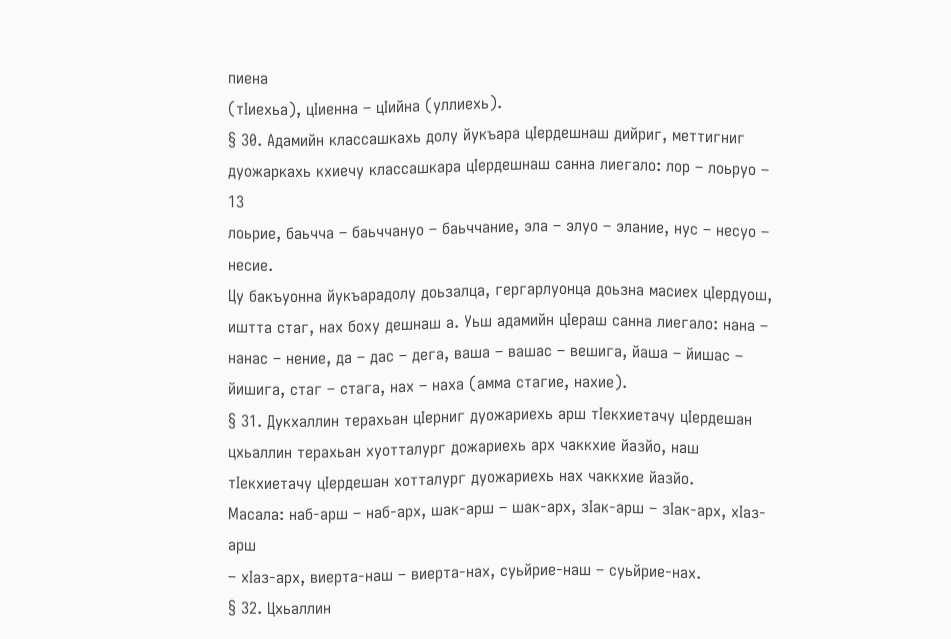пиена
(тIиехьа), цIиенна – цIийна (уллиехь).
§ 30. Адамийн классашкахь долу йукъара цIердешнаш дийриг, меттигниг
дуожаркахь кхиечу классашкара цIердешнаш санна лиегало: лор – лоьруо –
13
лоьрие, баьчча – баьччануо – баьччание, эла – элуо – элание, нус – несуо –
несие.
Цу бакъуонна йукъарадолу доьзалца, гергарлуонца доьзна масиех цIердуош,
иштта стаг, нах боху дешнаш а. Уьш адамийн цIераш санна лиегало: нана –
нанас – нение, да – дас – дега, ваша – вашас – вешига, йаша – йишас –
йишига, стаг – стага, нах – наха (амма стагие, нахие).
§ 31. Дукхаллин терахьан цIерниг дуожариехь арш тIекхиетачу цIердешан
цхьаллин терахьан хуотталург дожариехь арх чаккхие йазйо, наш
тIекхиетачу цIердешан хотталург дуожариехь нах чаккхие йазйо.
Масала: наб-арш – наб-арх, шак-арш – шак-арх, зIак-арш – зIак-арх, хIаз-арш
– хIаз-арх, виерта-наш – виерта-нах, суьйрие-наш – суьйрие-нах.
§ 32. Цхьаллин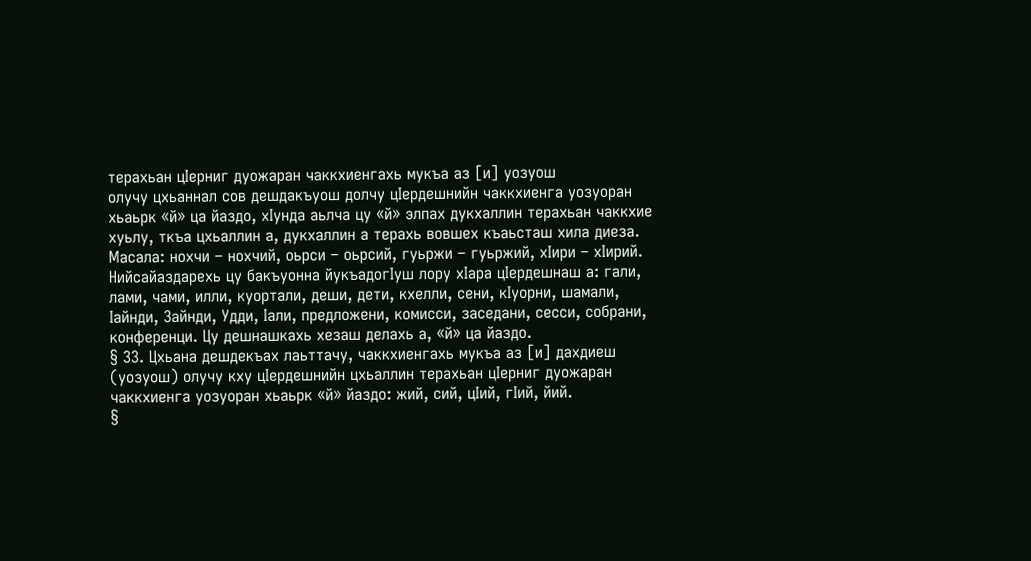терахьан цIерниг дуожаран чаккхиенгахь мукъа аз [и] уозуош
олучу цхьаннал сов дешдакъуош долчу цIердешнийн чаккхиенга уозуоран
хьаьрк «й» ца йаздо, хIунда аьлча цу «й» элпах дукхаллин терахьан чаккхие
хуьлу, ткъа цхьаллин а, дукхаллин а терахь вовшех къаьсташ хила диеза.
Масала: нохчи – нохчий, оьрси – оьрсий, гуьржи – гуьржий, хIири – хIирий.
Нийсайаздарехь цу бакъуонна йукъадогIуш лору хIара цIердешнаш а: гали,
лами, чами, илли, куортали, деши, дети, кхелли, сени, кIуорни, шамали,
Iайнди, Зайнди, Удди, Iали, предложени, комисси, заседани, сесси, собрани,
конференци. Цу дешнашкахь хезаш делахь а, «й» ца йаздо.
§ 33. Цхьана дешдекъах лаьттачу, чаккхиенгахь мукъа аз [и] дахдиеш
(уозуош) олучу кху цIердешнийн цхьаллин терахьан цIерниг дуожаран
чаккхиенга уозуоран хьаьрк «й» йаздо: жий, сий, цIий, гIий, йий.
§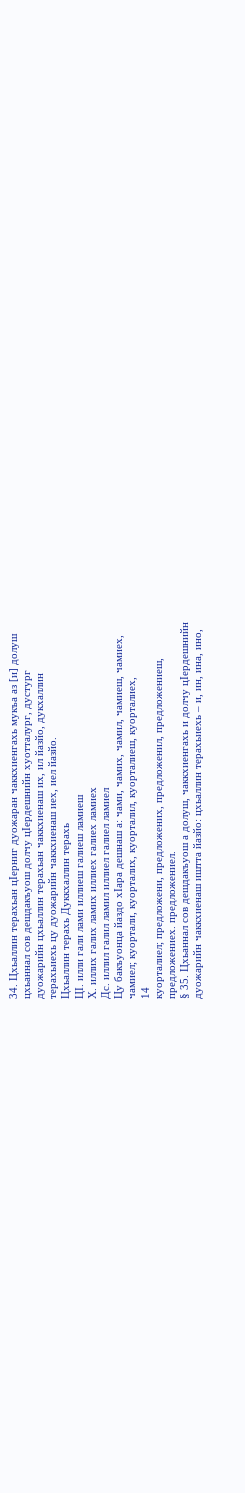34. Цхьаллин терахьан цIерниг дуожаран чаккхиенгахь мукъа аз [и] долуш
цхьаннал сов дешдакъуош долчу цIердешнийн хуотталург, дустург
дуожарийн цхьаллин терахьан чаккхиенаш их, ил йазйо, дукхаллин
терахьиехь цу дуожарийн чаккхиенаш иех, иел йазйо.
Цхьаллин терахь Дуккхаллин терахь
ЦI. илли гали лами иллиеш галиеш ламиеш
Х. иллих галих ламих иллиех галиех ламиех
Дс. иллил галил ламил иллиел галиел ламиел
Цу бакъуонца йаздо хIара дешнаш а: чами, чамих, чамил, чамиеш, чамиех,
чамиел; куортали, куорталих, куорталил, куорталиеш, куорталиех,
14
куорталиел; предложени, предложених, предложенил, предложениеш,
предложениех. предложениел.
§ 35. Цхьаннал сов дешдакъуош а долуш, чаккхиенгахь и долчу цIердешнийн
дуожарийн чаккхиенаш иштта йазйо: цхьаллин терахьиехь – и, ин, ина, ино,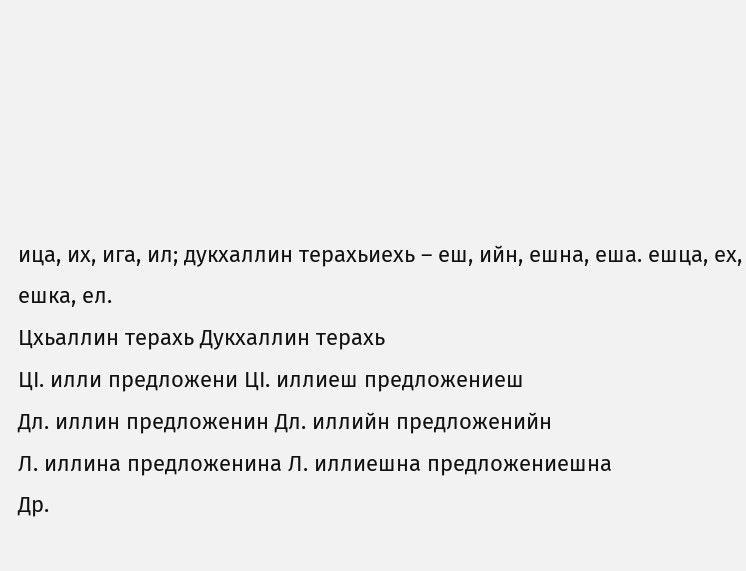ица, их, ига, ил; дукхаллин терахьиехь – еш, ийн, ешна, еша. ешца, ех,
ешка, ел.
Цхьаллин терахь Дукхаллин терахь
ЦI. илли предложени ЦI. иллиеш предложениеш
Дл. иллин предложенин Дл. иллийн предложенийн
Л. иллина предложенина Л. иллиешна предложениешна
Др.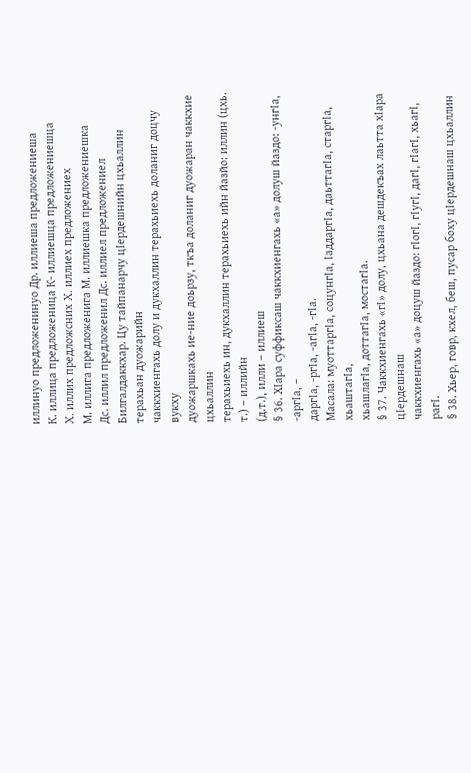иллинуо предложенинуо Др. иллиеша предложениеша
К. иллица предложеница К- иллиешца предложениешца
X. иллих предложсних X. иллиех предложениех
М. иллига предложенига М. иллиешка предложениешка
Дс. иллил предложенил Дс. иллиел предложениел
Билгалдаккхар. Цу тайпанарчу цIердешнийн цхьаллин терахьан дуожарийн
чаккхиенгахь долу и дукхаллин терахьиехь доланиг доцчу вукху
дуожаршкахь ие-ние доьрзу, ткъа доланиг дуожаран чаккхие цхьаллин
терахьиехь ин, дукхаллин терахьиехь ийн йазйо: иллин (цхь. т.) – иллийн
(д.т.), илли – иллиеш
§ 36. ХIара суффиксаш чаккхиенгахь «а» долуш йаздо: -унгIа, -аргIа, –
даргIа, -ргIа, -агIа, -гIа.
Масала: муоттаргIа, соцунгIа, IаддаргIа, даьттагIа, старгIа, хьаштагIа,
хьашлагIа, доттагIа, мостагIа.
§ 37. Чаккхиенгахь «гI» долу, цхьана дешдекъах лаьтта хIара цIердешнаш
чаккхиенгахь «а» доцуш йаздо: гIогI, гIугI, дагI, гIагI, хьагI, рагI.
§ 38. Хьер, говр, кхел, беш, пусар боху цIердешнаш цхьаллин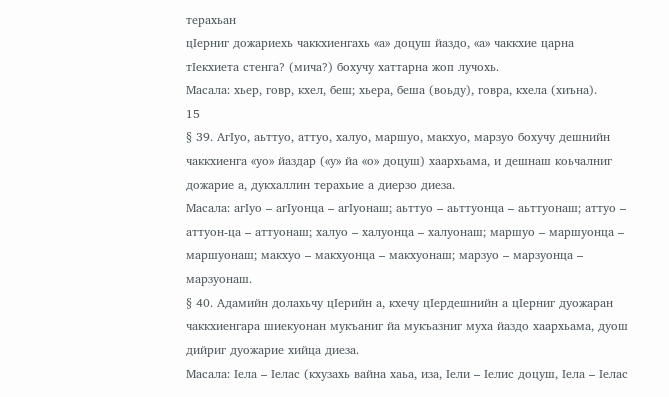терахьан
цIерниг дожариехь чаккхиенгахь «а» доцуш йаздо, «а» чаккхие царна
тIекхиета стенга? (мича?) бохучу хаттарна жоп лучохь.
Масала: хьер, говр, кхел, беш; хьера, беша (воьду), говра, кхела (хиъна).
15
§ 39. АгIуо, аьттуо, аттуо, халуо, маршуо, макхуо, марзуо бохучу дешнийн
чаккхиенга «уо» йаздар («у» йа «о» доцуш) хаархьама, и дешнаш коьчалниг
дожарие а, дукхаллин терахьие а диерзо диеза.
Масала: агIуо – агIуонца – агIуонаш; аьттуо – аьттуонца – аьттуонаш; аттуо –
аттуон-ца – аттуонаш; халуо – халуонца – халуонаш; маршуо – маршуонца –
маршуонаш; макхуо – макхуонца – макхуонаш; марзуо – марзуонца –
марзуонаш.
§ 40. Адамийн долахьчу цIерийн а, кхечу цIердешнийн а цIерниг дуожаран
чаккхиенгара шиекуонан мукъаниг йа мукъазниг муха йаздо хаархьама, дуош
дийриг дуожарие хийца диеза.
Масала: Iела – Iелас (кхузахь вайна хаьа, иза, Iели – Iелис доцуш, Iела – Iелас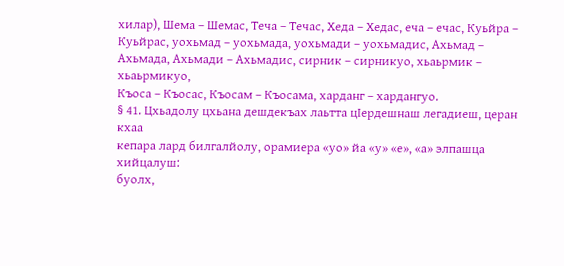хилар), Шема – Шемас, Теча – Течас, Хеда – Хедас, еча – ечас, Куьйра –
Куьйрас, уохьмад – уохьмада, уохьмади – уохьмадис, Ахьмад –
Ахьмада, Ахьмади – Ахьмадис, сирник – сирникуо, хьаьрмик – хьаьрмикуо,
Къоса – Къосас, Къосам – Къосама, харданг – хардангуо.
§ 41. Цхьадолу цхьана дешдекъах лаьтта цIердешнаш легадиеш, церан кхаа
кепара лард билгалйолу, орамиера «уо» йа «у» «е», «а» элпашца хийцалуш:
буолх,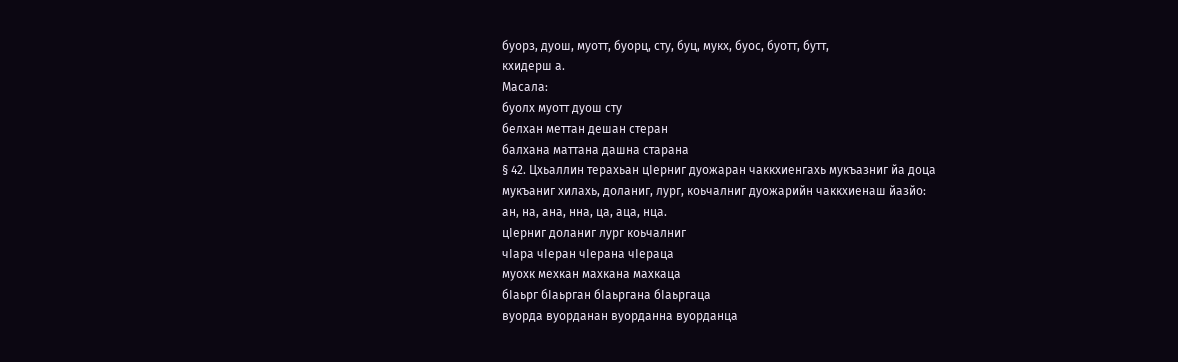буорз, дуош, муотт, буорц, сту, буц, мукх, буос, буотт, бутт,
кхидерш а.
Масала:
буолх муотт дуош сту
белхан меттан дешан стеран
балхана маттана дашна старана
§ 42. Цхьаллин терахьан цIерниг дуожаран чаккхиенгахь мукъазниг йа доца
мукъаниг хилахь, доланиг, лург, коьчалниг дуожарийн чаккхиенаш йазйо:
ан, на, ана, нна, ца, аца, нца.
цIерниг доланиг лург коьчалниг
чIара чIеран чIерана чIераца
муохк мехкан махкана махкаца
бIаьрг бIаьрган бIаьргана бIаьргаца
вуорда вуорданан вуорданна вуорданца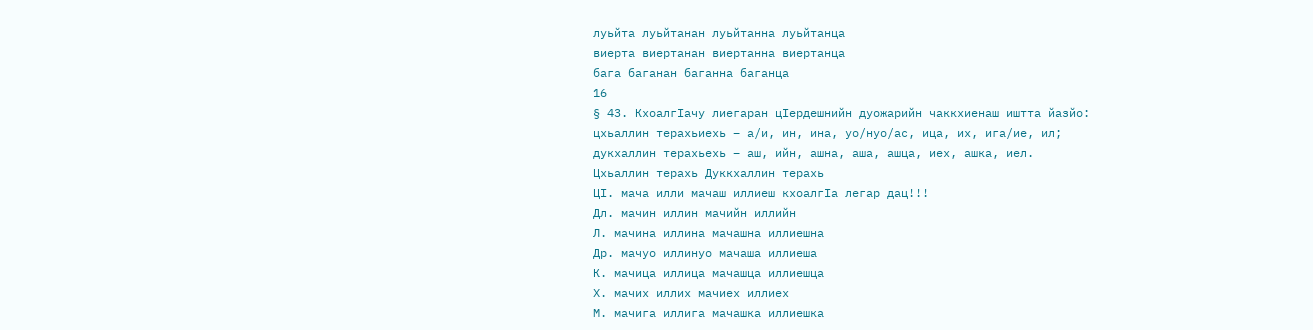луьйта луьйтанан луьйтанна луьйтанца
виерта виертанан виертанна виертанца
бага баганан баганна баганца
16
§ 43. КхоалгIачу лиегаран цIердешнийн дуожарийн чаккхиенаш иштта йазйо:
цхьаллин терахьиехь – а/и, ин, ина, уо/нуо/ас, ица, их, ига/ие, ил;
дукхаллин терахьехь – аш, ийн, ашна, аша, ашца, иех, ашка, иел.
Цхьаллин терахь Дуккхаллин терахь
ЦI. мача илли мачаш иллиеш кхоалгӀа легар дац!!!
Дл. мачин иллин мачийн иллийн
Л. мачина иллина мачашна иллиешна
Др. мачуо иллинуо мачаша иллиеша
К. мачица иллица мачашца иллиешца
Х. мачих иллих мачиех иллиех
М. мачига иллига мачашка иллиешка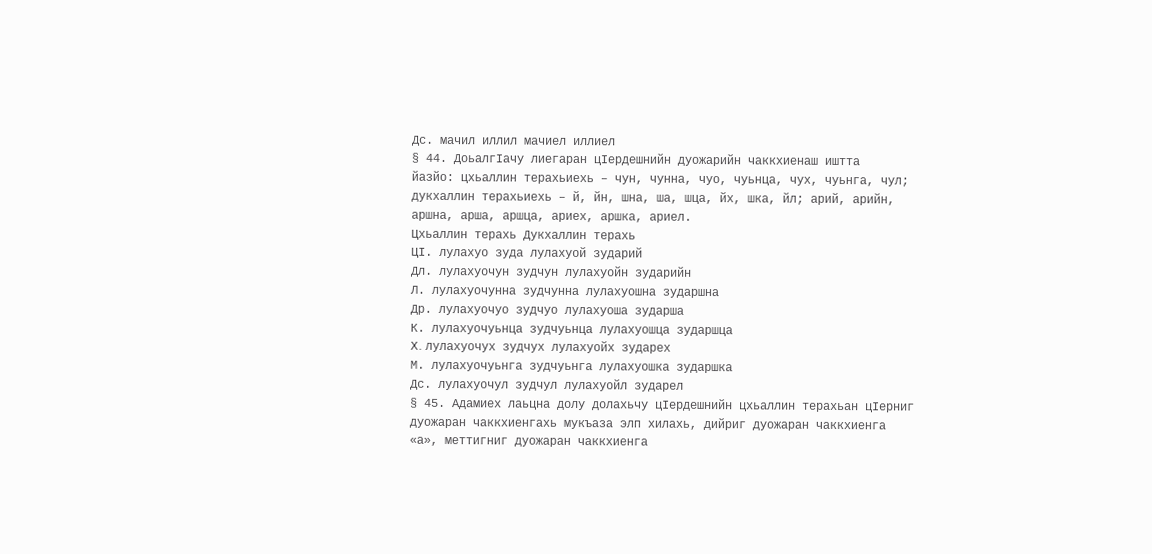Дс. мачил иллил мачиел иллиел
§ 44. ДоьалгIачу лиегаран цIердешнийн дуожарийн чаккхиенаш иштта
йазйо: цхьаллин терахьиехь – чун, чунна, чуо, чуьнца, чух, чуьнга, чул;
дукхаллин терахьиехь – й, йн, шна, ша, шца, йх, шка, йл; арий, арийн,
аршна, арша, аршца, ариех, аршка, ариел.
Цхьаллин терахь Дукхаллин терахь
ЦI. лулахуо зуда лулахуой зударий
Дл. лулахуочун зудчун лулахуойн зударийн
Л. лулахуочунна зудчунна лулахуошна зударшна
Др. лулахуочуо зудчуо лулахуоша зударша
К. лулахуочуьнца зудчуьнца лулахуошца зударшца
X. лулахуочух зудчух лулахуойх зударех
М. лулахуочуьнга зудчуьнга лулахуошка зударшка
Дс. лулахуочул зудчул лулахуойл зударел
§ 45. Адамиех лаьцна долу долахьчу цIердешнийн цхьаллин терахьан цIерниг
дуожаран чаккхиенгахь мукъаза элп хилахь, дийриг дуожаран чаккхиенга
«а», меттигниг дуожаран чаккхиенга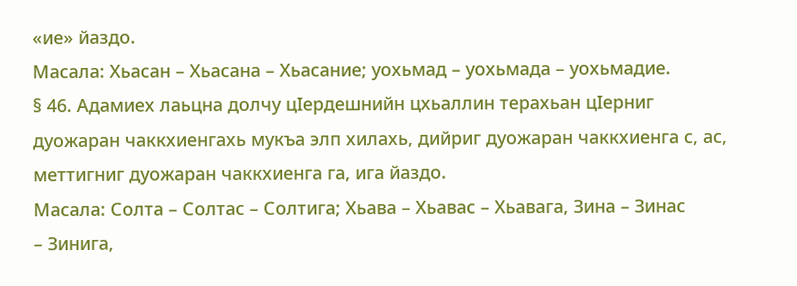«ие» йаздо.
Масала: Хьасан – Хьасана – Хьасание; уохьмад – уохьмада – уохьмадие.
§ 46. Адамиех лаьцна долчу цIердешнийн цхьаллин терахьан цIерниг
дуожаран чаккхиенгахь мукъа элп хилахь, дийриг дуожаран чаккхиенга с, ас,
меттигниг дуожаран чаккхиенга га, ига йаздо.
Масала: Солта – Солтас – Солтига; Хьава – Хьавас – Хьавага, Зина – Зинас
– Зинига,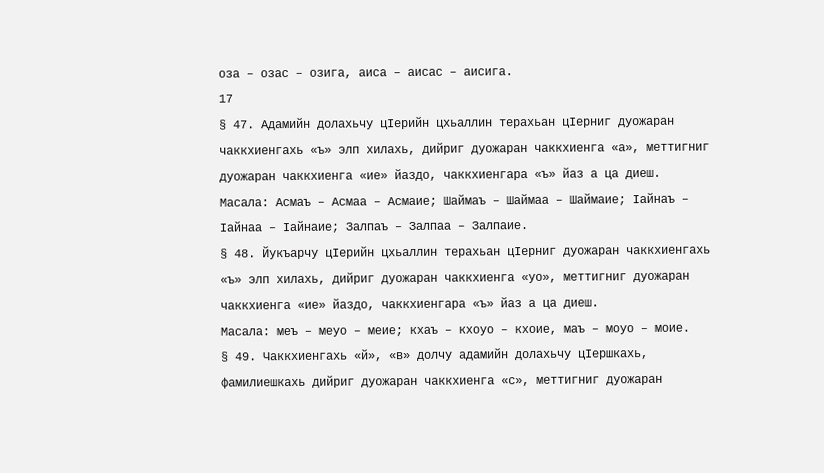оза – озас – озига, аиса – аисас – аисига.
17
§ 47. Адамийн долахьчу цIерийн цхьаллин терахьан цIерниг дуожаран
чаккхиенгахь «ъ» элп хилахь, дийриг дуожаран чаккхиенга «а», меттигниг
дуожаран чаккхиенга «ие» йаздо, чаккхиенгара «ъ» йаз а ца диеш.
Масала: Асмаъ – Асмаа – Асмаие; Шаймаъ – Шаймаа – Шаймаие; Iайнаъ –
Iайнаа – Iайнаие; Залпаъ – Залпаа – Залпаие.
§ 48. Йукъарчу цIерийн цхьаллин терахьан цIерниг дуожаран чаккхиенгахь
«ъ» элп хилахь, дийриг дуожаран чаккхиенга «уо», меттигниг дуожаран
чаккхиенга «ие» йаздо, чаккхиенгара «ъ» йаз а ца диеш.
Масала: меъ – меуо – меие; кхаъ – кхоуо – кхоие, маъ – моуо – моие.
§ 49. Чаккхиенгахь «й», «в» долчу адамийн долахьчу цIершкахь,
фамилиешкахь дийриг дуожаран чаккхиенга «с», меттигниг дуожаран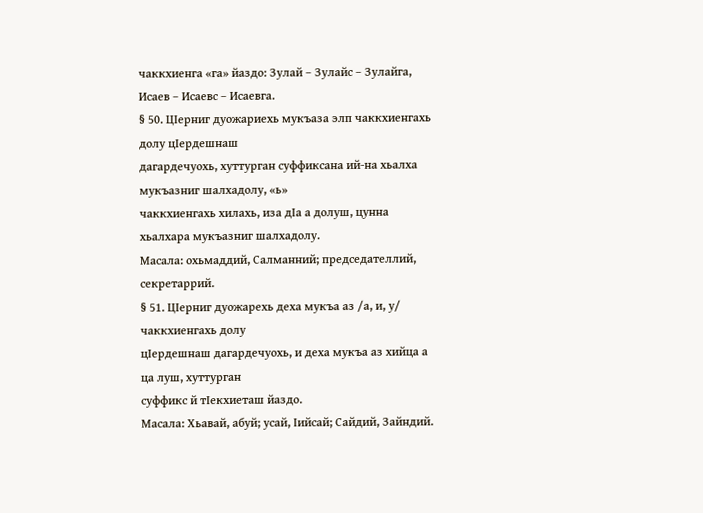чаккхиенга «га» йаздо: Зулай – Зулайс – Зулайга, Исаев – Исаевс – Исаевга.
§ 50. ЦIерниг дуожариехь мукъаза элп чаккхиенгахь долу цIердешнаш
дагардечуохь, хуттурган суффиксана ий-на хьалха мукъазниг шалхадолу, «ь»
чаккхиенгахь хилахь, иза дIа а долуш, цунна хьалхара мукъазниг шалхадолу.
Масала: охьмаддий, Салманний; председателлий, секретаррий.
§ 51. ЦIерниг дуожарехь деха мукъа аз /а, и, у/ чаккхиенгахь долу
цIердешнаш дагардечуохь, и деха мукъа аз хийца а ца луш, хуттурган
суффикс й тIекхиеташ йаздо.
Масала: Хьавай, абуй; усай, Iийсай; Сайдий, Зайндий.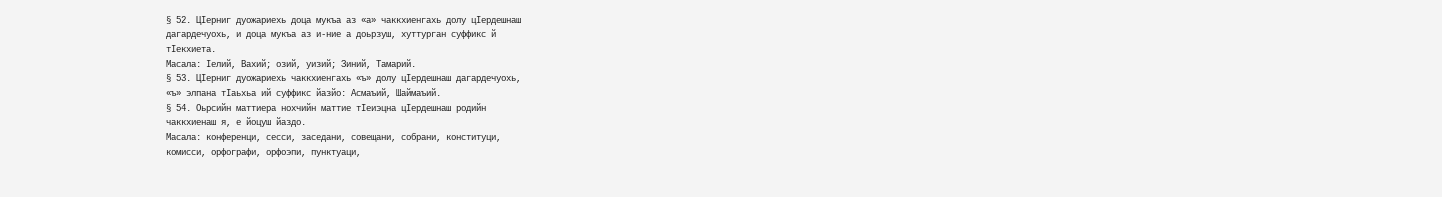§ 52. ЦIерниг дуожариехь доца мукъа аз «а» чаккхиенгахь долу цIердешнаш
дагардечуохь, и доца мукъа аз и-ние а доьрзуш, хуттурган суффикс й
тIекхиета.
Масала: Iелий, Вахий; озий, уизий; Зиний, Тамарий.
§ 53. ЦIерниг дуожариехь чаккхиенгахь «ъ» долу цIердешнаш дагардечуохь,
«ъ» элпана тIаьхьа ий суффикс йазйо: Асмаъий, Шаймаъий.
§ 54. Оьрсийн маттиера нохчийн маттие тIеиэцна цIердешнаш родийн
чаккхиенаш я, е йоцуш йаздо.
Масала: конференци, сесси, заседани, совещани, собрани, конституци,
комисси, орфографи, орфоэпи, пунктуаци,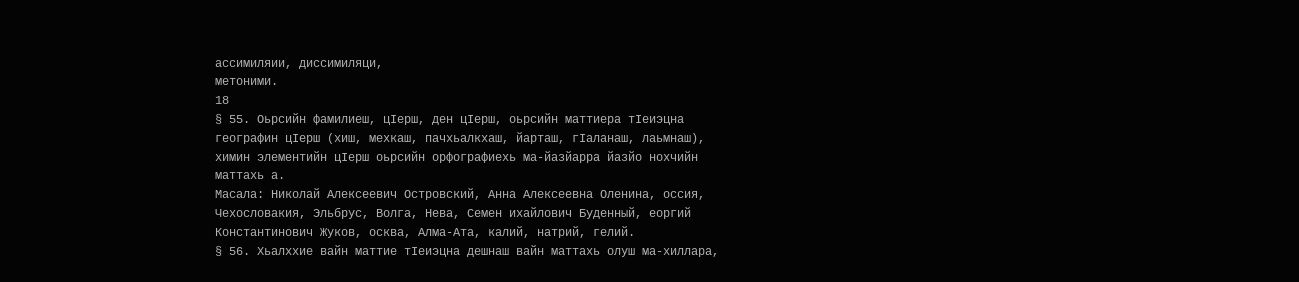ассимиляии, диссимиляци,
метоними.
18
§ 55. Оьрсийн фамилиеш, цIерш, ден цIерш, оьрсийн маттиера тIеиэцна
географин цIерш (хиш, мехкаш, пачхьалкхаш, йарташ, гIаланаш, лаьмнаш),
химин элементийн цIерш оьрсийн орфографиехь ма-йазйарра йазйо нохчийн
маттахь а.
Масала: Николай Алексеевич Островский, Анна Алексеевна Оленина, оссия,
Чехословакия, Эльбрус, Волга, Нева, Семен ихайлович Буденный, еоргий
Константинович Жуков, осква, Алма-Ата, калий, натрий, гелий.
§ 56. Хьалххие вайн маттие тIеиэцна дешнаш вайн маттахь олуш ма-хиллара,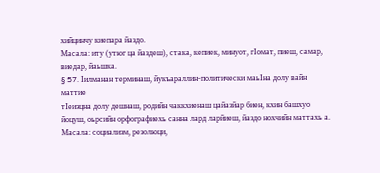хийцинчу киепара йаздо.
Масала: иту (утюг ца йаздеш), стака, кепиек, минуот, гIомат, пиеш, самар,
виедар, йаьшка.
§ 57. Iилманан терминаш, йукъараллин-политически маьIна долу вайн маттие
тIеиэцна долу дешнаш, родийн чаккхиенаш цайазйар биен, кхин башхуо
йоцуш, оьрсийн орфографиехь санна лард ларйиеш, йаздо нохчийн маттахь а.
Масала: социализм, резолюци,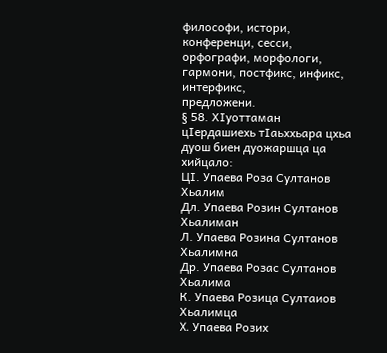философи, истори, конференци, сесси,
орфографи, морфологи, гармони, постфикс, инфикс, интерфикс,
предложени.
§ 58. ХIуоттаман цIердашиехь тIаьххьара цхьа дуош биен дуожаршца ца
хийцало:
ЦI. Упаева Роза Султанов Хьалим
Дл. Упаева Розин Султанов Хьалиман
Л. Упаева Розина Султанов Хьалимна
Др. Упаева Розас Султанов Хьалима
К. Упаева Розица Султаиов Хьалимца
X. Упаева Розих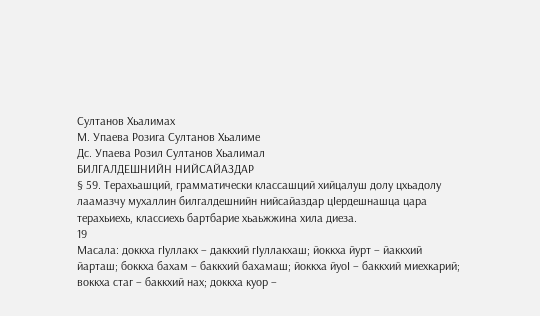Султанов Хьалимах
М. Упаева Розига Султанов Хьалиме
Дс. Упаева Розил Султанов Хьалимал
БИЛГАЛДЕШНИЙН НИЙСАЙАЗДАР
§ 59. Терахьашций, грамматически классашций хийцалуш долу цхьадолу
лаамазчу мухаллин билгалдешнийн нийсайаздар цIердешнашца цара
терахьиехь, классиехь бартбарие хьаьжжина хила диеза.
19
Масала: доккха гIуллакх – даккхий гIуллакхаш; йоккха йурт – йаккхий
йарташ; боккха бахам – баккхий бахамаш; йоккха йуоI – баккхий миехкарий;
воккха стаг – баккхий нах; доккха куор –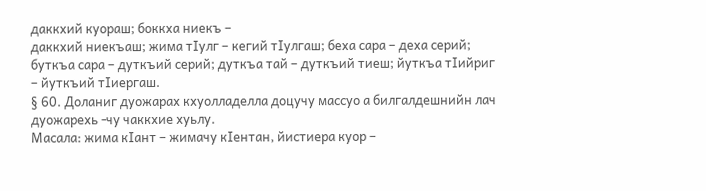даккхий куораш; боккха ниекъ –
даккхий ниекъаш; жима тIулг – кегий тIулгаш; беха сара – деха серий;
буткъа сара – дуткъий серий; дуткъа тай – дуткъий тиеш; йуткъа тIийриг
– йуткъий тIиергаш.
§ 60. Доланиг дуожарах кхуолладелла доцучу массуо а билгалдешнийн лач
дуожарехь -чу чаккхие хуьлу.
Масала: жима кIант – жимачу кIентан, йистиера куор –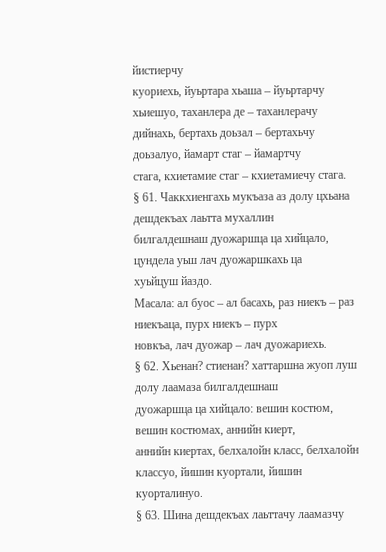йистиерчу
куориехь, йуьртара хьаша – йуьртарчу хьиешуо, таханлера де – таханлерачу
дийнахь, бертахь доьзал – бертахьчу доьзалуо, йамарт стаг – йамартчу
стага, кхиетамие стаг – кхиетамиечу стага.
§ 61. Чаккхиенгахь мукъаза аз долу цхьана дешдекъах лаьтта мухаллин
билгалдешнаш дуожаршца ца хийцало, цундела уьш лач дуожаршкахь ца
хуьйцуш йаздо.
Масала: ал буос – ал басахь, раз ниекъ – раз ниекъаца, пурх ниекъ – пурх
новкъа, лач дуожар – лач дуожариехь.
§ 62. Хьенан? стиенан? хаттаршна жуоп луш долу лаамаза билгалдешнаш
дуожаршца ца хийцало: вешин костюм, вешин костюмах, аннийн киерт,
аннийн киертах, белхалойн класс, белхалойн классуо, йишин куортали, йишин
куорталинуо.
§ 63. Шина дешдекъах лаьттачу лаамазчу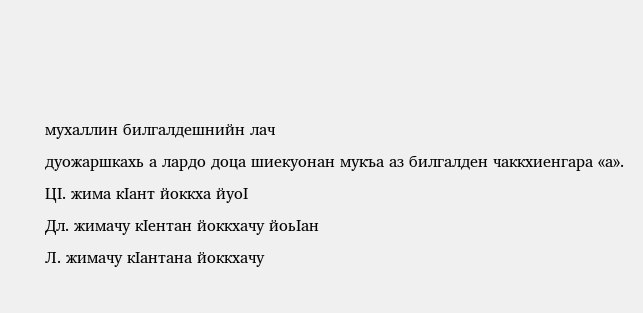мухаллин билгалдешнийн лач
дуожаршкахь а лардо доца шиекуонан мукъа аз билгалден чаккхиенгара «а».
ЦI. жима кIант йоккха йуоI
Дл. жимачу кIентан йоккхачу йоьIан
Л. жимачу кIантана йоккхачу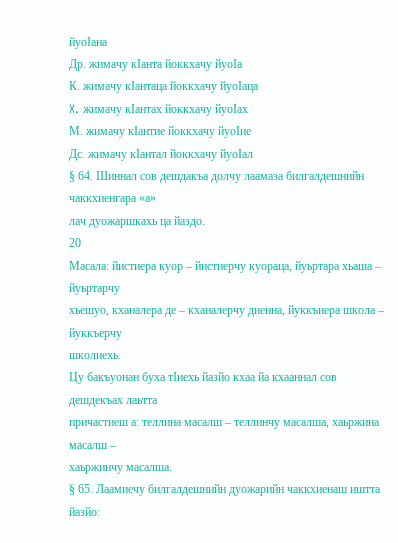йуоIана
Др. жимачу кIанта йоккхачу йуоIа
К. жимачу кIантаца йоккхачу йуоIаца
X. жимачу кIантах йоккхачу йуоIах
М. жимачу кIантие йоккхачу йуоIие
Дс. жимачу кIантал йоккхачу йуоIал
§ 64. Шиннал сов дешдакъа долчу лаамаза билгалдешнийн чаккхиенгара «а»
лач дуожаршкахь ца йаздо.
20
Масала: йистиера куор – йистиерчу куораца, йуьртара хьаша – йуьртарчу
хьешуо, кханалера де – кханалерчу диенна, йуккъиера школа – йуккъерчу
школиехь.
Цу бакъуонан буха тIиехь йазйо кхаа йа кхааннал сов дешдекъах лаьтта
причастиеш а: теллина масалш – теллинчу масалша, хаьржина масалш –
хаьржинчу масалша.
§ 65. Лаамиечу билгалдешнийн дуожарийн чаккхиенаш иштта йазйо: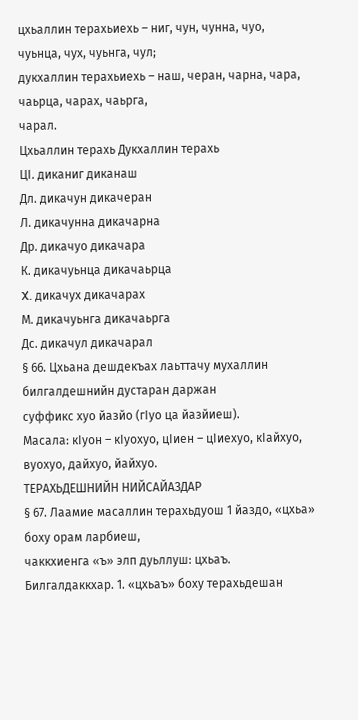цхьаллин терахьиехь – ниг, чун, чунна, чуо, чуьнца, чух, чуьнга, чул;
дукхаллин терахьиехь – наш, черан, чарна, чара, чаьрца, чарах, чаьрга,
чарал.
Цхьаллин терахь Дукхаллин терахь
ЦI. диканиг диканаш
Дл. дикачун дикачеран
Л. дикачунна дикачарна
Др. дикачуо дикачара
К. дикачуьнца дикачаьрца
X. дикачух дикачарах
М. дикачуьнга дикачаьрга
Дс. дикачул дикачарал
§ 66. Цхьана дешдекъах лаьттачу мухаллин билгалдешнийн дустаран даржан
суффикс хуо йазйо (гIуо ца йазйиеш).
Масала: кIуон – кIуохуо, цIиен – цIиехуо, кIайхуо, вуохуо, дайхуо, йайхуо.
ТЕРАХЬДЕШНИЙН НИЙСАЙАЗДАР
§ 67. Лаамие масаллин терахьдуош 1 йаздо, «цхьа» боху орам ларбиеш,
чаккхиенга «ъ» элп дуьллуш: цхьаъ.
Билгалдаккхар. 1. «цхьаъ» боху терахьдешан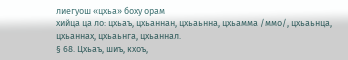лиегуош «цхьа» боху орам
хийца ца ло: цхьаъ, цхьаннан, цхьаьнна, цхьамма /ммо/, цхьаьнца,
цхьаннах, цхьаьнга, цхьаннал.
§ 68. Цхьаъ, шиъ, кхоъ,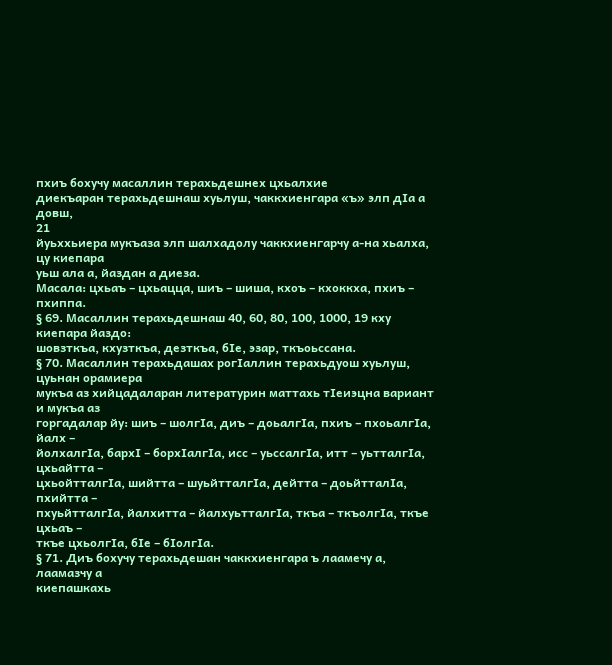пхиъ бохучу масаллин терахьдешнех цхьалхие
диекъаран терахьдешнаш хуьлуш, чаккхиенгара «ъ» элп дIа а довш,
21
йуьххьиера мукъаза элп шалхадолу чаккхиенгарчу а-на хьалха, цу киепара
уьш ала а, йаздан а диеза.
Масала: цхьаъ – цхьацца, шиъ – шиша, кхоъ – кхоккха, пхиъ – пхиппа.
§ 69. Масаллин терахьдешнаш 40, 60, 80, 100, 1000, 19 кху киепара йаздо:
шовзткъа, кхузткъа, дезткъа, бIе, эзар, ткъоьссана.
§ 70. Масаллин терахьдашах рогIаллин терахьдуош хуьлуш, цуьнан орамиера
мукъа аз хийцадаларан литературин маттахь тIеиэцна вариант и мукъа аз
горгадалар йу: шиъ – шолгIа, диъ – доьалгIа, пхиъ – пхоьалгIа, йалх –
йолхалгIа, бархI – борхIалгIа, исс – уьссалгIа, итт – уьтталгIа, цхьайтта –
цхьойтталгIа, шийтта – шуьйтталгIа, дейтта – доьйтталIа, пхийтта –
пхуьйтталгIа, йалхитта – йалхуьтталгIа, ткъа – ткъолгIа, ткъе цхьаъ –
ткъе цхьолгIа, бIе – бIолгIа.
§ 71. Диъ бохучу терахьдешан чаккхиенгара ъ лаамечу а, лаамазчу а
киепашкахь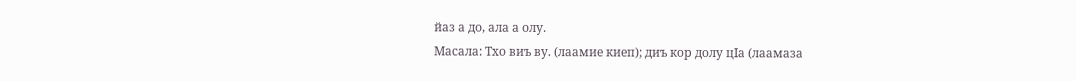йаз а до, ала а олу.
Масала: Тхо виъ ву. (лаамие киеп); диъ кор долу цIа (лаамаза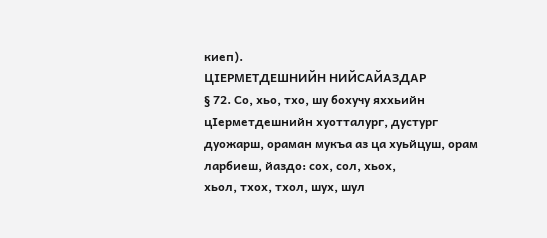киеп).
ЦIЕРМЕТДЕШНИЙН НИЙСАЙАЗДАР
§ 72. Со, хьо, тхо, шу бохучу яххьийн цIерметдешнийн хуотталург, дустург
дуожарш, ораман мукъа аз ца хуьйцуш, орам ларбиеш, йаздо: сох, сол, хьох,
хьол, тхох, тхол, шух, шул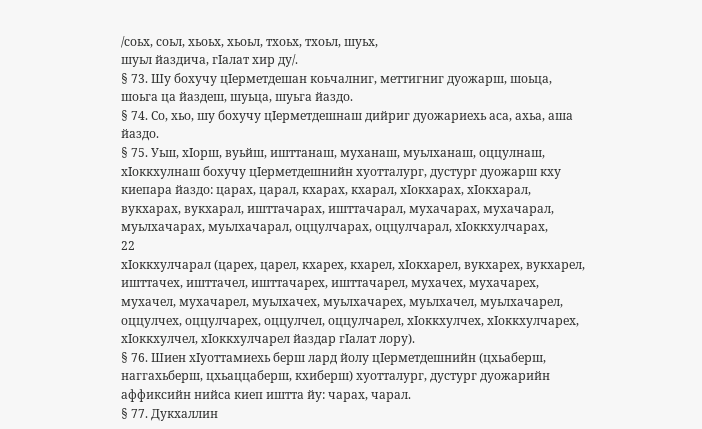/соьх, соьл, хьоьх, хьоьл, тхоьх, тхоьл, шуьх,
шуьл йаздича, гIалат хир ду/.
§ 73. Шу бохучу цIерметдешан коьчалниг, меттигниг дуожарш, шоьца,
шоьга ца йаздеш, шуьца, шуьга йаздо.
§ 74. Со, хьо, шу бохучу цIерметдешнаш дийриг дуожариехь аса, ахьа, аша
йаздо.
§ 75. Уьш, хIорш, вуьйш, ишттанаш, муханаш, муьлханаш, оццулнаш,
хIоккхулнаш бохучу цIерметдешнийн хуотталург, дустург дуожарш кху
киепара йаздо: царах, царал, кхарах, кхарал, хIокхарах, хIокхарал,
вукхарах, вукхарал, ишттачарах, ишттачарал, мухачарах, мухачарал,
муьлхачарах, муьлхачарал, оццулчарах, оццулчарал, хIоккхулчарах,
22
хIоккхулчарал (царех, царел, кхарех, кхарел, хIокхарел, вукхарех, вукхарел,
ишттачех, ишттачел, ишттачарех, ишттачарел, мухачех, мухачарех,
мухачел, мухачарел, муьлхачех, муьлхачарех, муьлхачел, муьлхачарел,
оццулчех, оццулчарех, оццулчел, оццулчарел, хIоккхулчех, хIоккхулчарех,
хIоккхулчел, хIоккхулчарел йаздар гIалат лору).
§ 76. Шиен хIуоттамиехь берш лард йолу цIерметдешнийн (цхьаберш,
наггахьберш, цхьаццаберш, кхиберш) хуотталург, дустург дуожарийн
аффиксийн нийса киеп иштта йу: чарах, чарал.
§ 77. Дукхаллин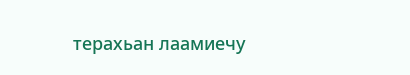терахьан лаамиечу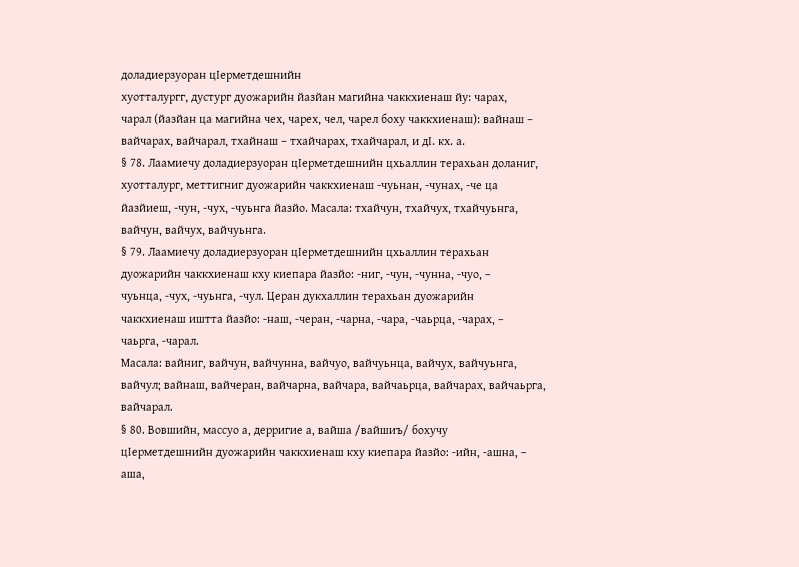доладиерзуоран цIерметдешнийн
хуотталургг, дустург дуожарийн йазйан магийна чаккхиенаш йу: чарах,
чарал (йазйан ца магийна чех, чарех, чел, чарел боху чаккхиенаш): вайнаш –
вайчарах, вайчарал, тхайнаш – тхайчарах, тхайчарал, и дI. кх. а.
§ 78. Лаамиечу доладиерзуоран цIерметдешнийн цхьаллин терахьан доланиг,
хуотталург, меттигниг дуожарийн чаккхиенаш -чуьнан, -чунах, -че ца
йазйиеш, -чун, -чух, -чуьнга йазйо. Масала: тхайчун, тхайчух, тхайчуьнга,
вайчун, вайчух, вайчуьнга.
§ 79. Лаамиечу доладиерзуоран цIерметдешнийн цхьаллин терахьан
дуожарийн чаккхиенаш кху киепара йазйо: -ниг, -чун, -чунна, -чуо, –
чуьнца, -чух, -чуьнга, -чул. Церан дукхаллин терахьан дуожарийн
чаккхиенаш иштта йазйо: -наш, -черан, -чарна, -чара, -чаьрца, -чарах, –
чаьрга, -чарал.
Масала: вайниг, вайчун, вайчунна, вайчуо, вайчуьнца, вайчух, вайчуьнга,
вайчул; вайнаш, вайчеран, вайчарна, вайчара, вайчаьрца, вайчарах, вайчаьрга,
вайчарал.
§ 80. Вовшийн, массуо а, дерригие а, вайша /вайшиъ/ бохучу
цIерметдешнийн дуожарийн чаккхиенаш кху киепара йазйо: -ийн, -ашна, –
аша,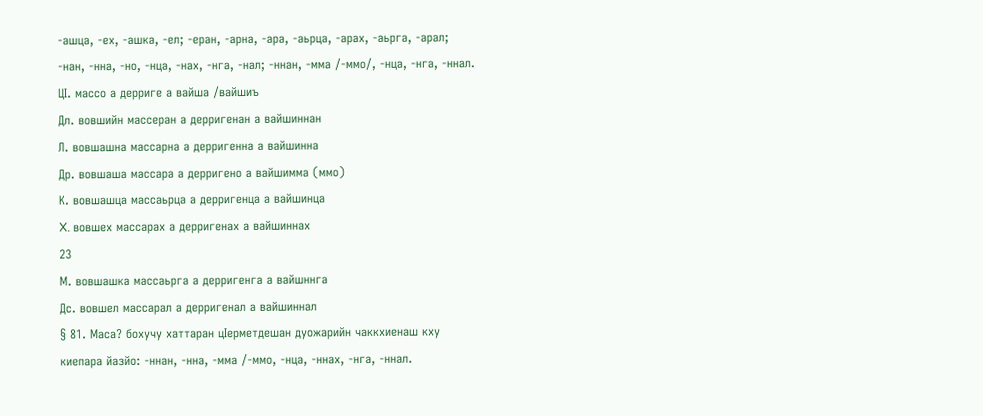-ашца, -ех, -ашка, -ел; -еран, -арна, -ара, -аьрца, -арах, -аьрга, -арал;
-нан, -нна, -но, -нца, -нах, -нга, -нал; -ннан, -мма /-ммо/, -нца, -нга, -ннал.
ЦI. массо а дерриге а вайша /вайшиъ
Дл. вовшийн массеран а дерригенан а вайшиннан
Л. вовшашна массарна а дерригенна а вайшинна
Др. вовшаша массара а дерригено а вайшимма (ммо)
К. вовшашца массаьрца а дерригенца а вайшинца
X. вовшех массарах а дерригенах а вайшиннах
23
М. вовшашка массаьрга а дерригенга а вайшннга
Дс. вовшел массарал а дерригенал а вайшиннал
§ 81. Маса? бохучу хаттаран цIерметдешан дуожарийн чаккхиенаш кху
киепара йазйо: -ннан, -нна, -мма /-ммо, -нца, -ннах, -нга, -ннал.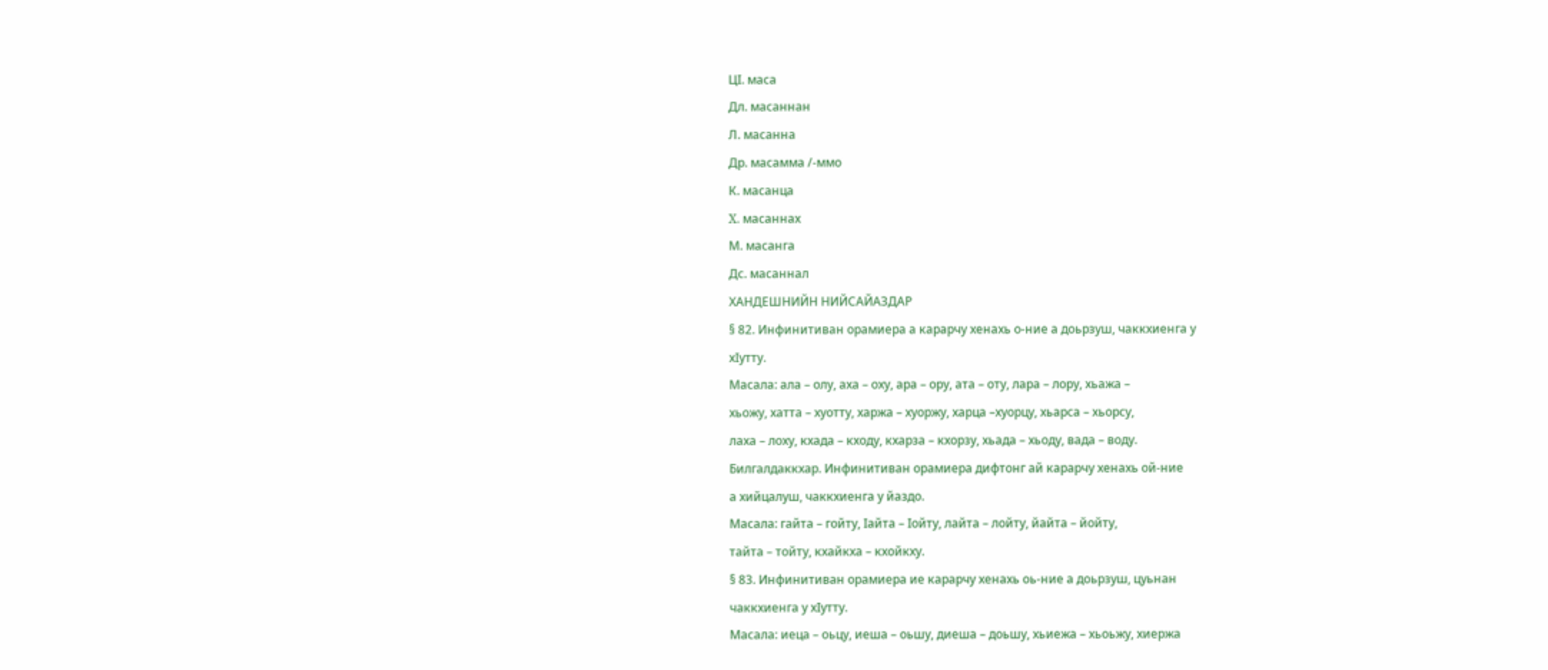ЦI. маса
Дл. масаннан
Л. масанна
Др. масамма /-ммо
К. масанца
X. масаннах
М. масанга
Дс. масаннал
ХАНДЕШНИЙН НИЙСАЙАЗДАР
§ 82. Инфинитиван орамиера а карарчу хенахь о-ние а доьрзуш, чаккхиенга у
хIутту.
Масала: ала – олу, аха – оху, ара – ору, ата – оту, лара – лору, хьажа –
хьожу, хатта – хуотту, харжа – хуоржу, харца –хуорцу, хьарса – хьорсу,
лаха – лоху, кхада – кходу, кхарза – кхорзу, хьада – хьоду, вада – воду.
Билгалдаккхар. Инфинитиван орамиера дифтонг ай карарчу хенахь ой-ние
а хийцалуш, чаккхиенга у йаздо.
Масала: гайта – гойту, Iайта – Iойту, лайта – лойту, йайта – йойту,
тайта – тойту, кхайкха – кхойкху.
§ 83. Инфинитиван орамиера ие карарчу хенахь оь-ние а доьрзуш, цуьнан
чаккхиенга у хIутту.
Масала: иеца – оьцу, иеша – оьшу, диеша – доьшу, хьиежа – хьоьжу, хиержа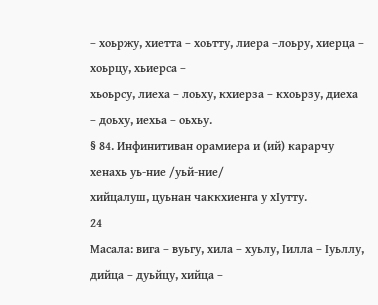– хоьржу, хиетта – хоьтту, лиера –лоьру, хиерца – хоьрцу, хьиерса –
хьоьрсу, лиеха – лоьху, кхиерза – кхоьрзу, диеха – доьху, иехьа – оьхьу.
§ 84. Инфинитиван орамиера и (ий) карарчу хенахь уь-ние /уьй-ние/
хийцалуш, цуьнан чаккхиенга у хIутту.
24
Масала: вига – вуьгу, хила – хуьлу, Iилла – Iуьллу, дийца – дуьйцу, хийца –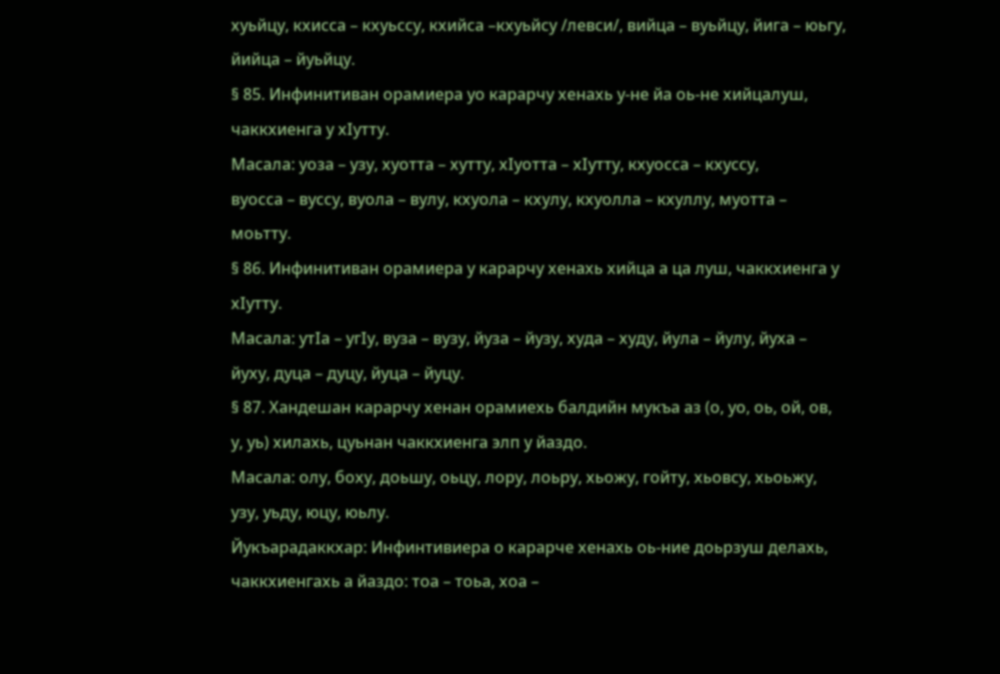хуьйцу, кхисса – кхуьссу, кхийса –кхуьйсу /левси/, вийца – вуьйцу, йига – юьгу,
йийца – йуьйцу.
§ 85. Инфинитиван орамиера уо карарчу хенахь у-не йа оь-не хийцалуш,
чаккхиенга у хIутту.
Масала: уоза – узу, хуотта – хутту, хIуотта – хIутту, кхуосса – кхуссу,
вуосса – вуссу, вуола – вулу, кхуола – кхулу, кхуолла – кхуллу, муотта –
моьтту.
§ 86. Инфинитиван орамиера у карарчу хенахь хийца а ца луш, чаккхиенга у
хIутту.
Масала: утIа – угIу, вуза – вузу, йуза – йузу, худа – худу, йула – йулу, йуха –
йуху, дуца – дуцу, йуца – йуцу.
§ 87. Хандешан карарчу хенан орамиехь балдийн мукъа аз (о, уо, оь, ой, ов,
у, уь) хилахь, цуьнан чаккхиенга элп у йаздо.
Масала: олу, боху, доьшу, оьцу, лору, лоьру, хьожу, гойту, хьовсу, хьоьжу,
узу, уьду, юцу, юьлу.
Йукъарадаккхар: Инфинтивиера о карарче хенахь оь-ние доьрзуш делахь,
чаккхиенгахь а йаздо: тоа – тоьа, хоа –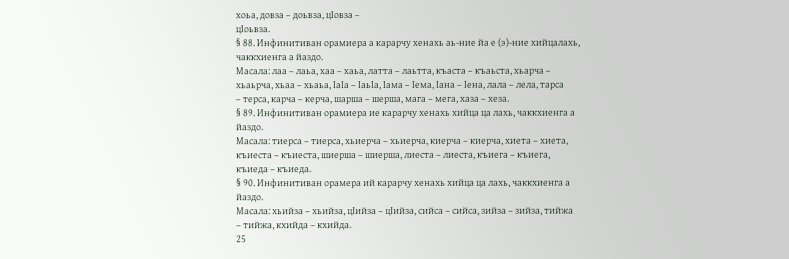хоьа, довза – доьвза, цIовза –
цIоьвза.
§ 88. Инфинитиван орамиера а карарчу хенахь аь-ние йа е (э)-ние хийцалахь,
чаккхиенга а йаздо.
Масала: лаа – лаьа, хаа – хаьа, латта – лаьтта, къаста – къаьста, хьарча –
хьаьрча, хьаа – хьаьа, IаIа – IаьIа, Iама – Iема, Iана – Iена, лала – лела, тарса
– терса, карча – керча, шарша – шерша, мага – мега, хаза – хеза.
§ 89. Инфинитиван орамиера ие карарчу хенахь хийца ца лахь, чаккхиенга а
йаздо.
Масала: тиерса – тиерса, хьиерча – хьиерча, киерча – киерча, хиета – хиета,
къиеста – къиеста, шиерша – шиерша, лиеста – лиеста, къиега – къиега,
къиеда – къиеда.
§ 90. Инфинитиван орамера ий карарчу хенахь хийца ца лахь, чаккхиенга а
йаздо.
Масала: хьийза – хьийза, цIийза – цIийза, сийса – сийса, зийза – зийза, тийжа
– тийжа, кхийда – кхийда.
25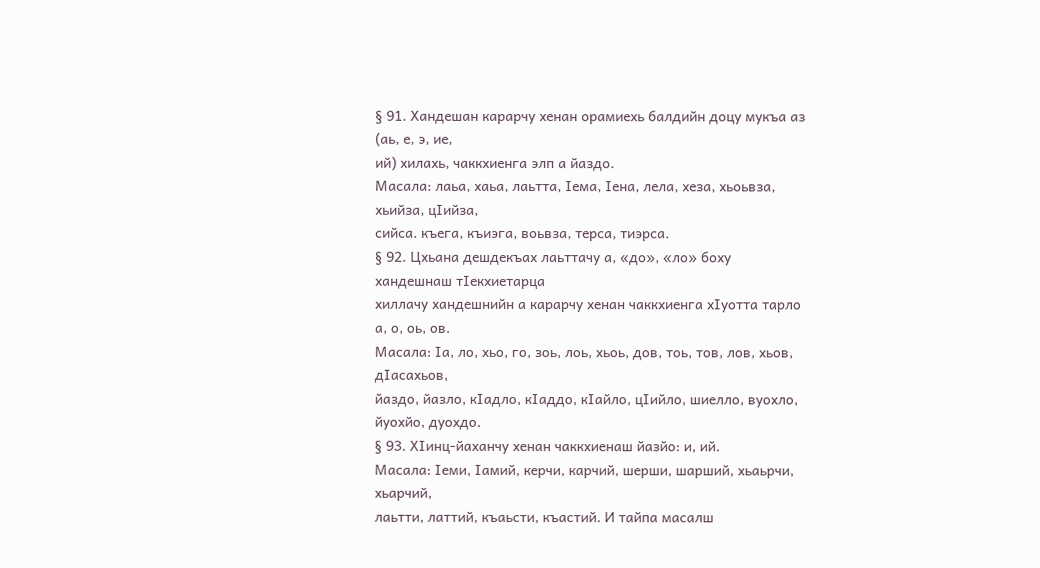§ 91. Хандешан карарчу хенан орамиехь балдийн доцу мукъа аз (аь, е, э, ие,
ий) хилахь, чаккхиенга элп а йаздо.
Масала: лаьа, хаьа, лаьтта, Iема, Iена, лела, хеза, хьоьвза, хьийза, цIийза,
сийса. къега, къиэга, воьвза, терса, тиэрса.
§ 92. Цхьана дешдекъах лаьттачу а, «до», «ло» боху хандешнаш тIекхиетарца
хиллачу хандешнийн а карарчу хенан чаккхиенга хIуотта тарло а, о, оь, ов.
Масала: Iа, ло, хьо, го, зоь, лоь, хьоь, дов, тоь, тов, лов, хьов, дIасахьов,
йаздо, йазло, кIадло, кIаддо, кIайло, цIийло, шиелло, вуохло, йуохйо, дуохдо.
§ 93. ХIинц-йаханчу хенан чаккхиенаш йазйо: и, ий.
Масала: Iеми, Iамий, керчи, карчий, шерши, шарший, хьаьрчи, хьарчий,
лаьтти, латтий, къаьсти, къастий. И тайпа масалш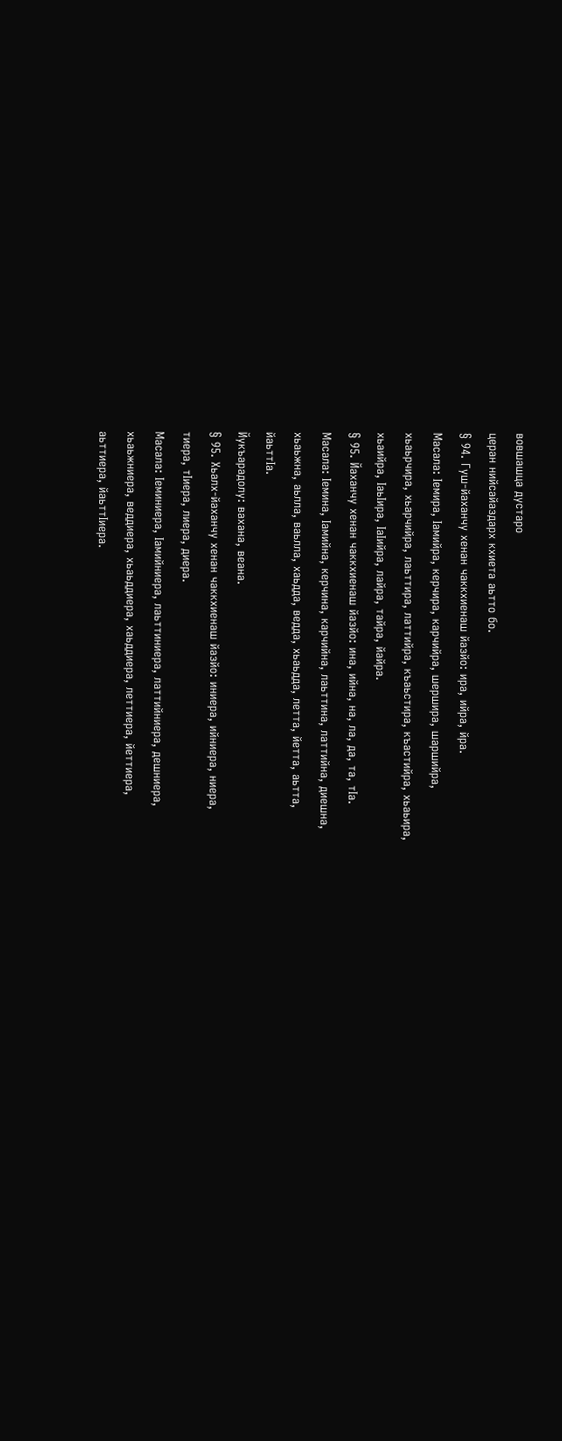вовшашца дустаро
церан нийсайаздарх кхиета аьтто бо.
§ 94. Гуш-йаханчу хенан чаккхиенаш йазйо: ира, ийра, йра.
Масала: Iемира, Iамийра, керчира, карчийра, шершира, шаршийра,
хьаьрчира, хьарчийра, лаьттира, латтийра, къаьстира, къастийра, хьаьира,
хьаийра, IаьIира, IаIийра, лайра, тайра, йайра.
§ 95. Йаханчу хенан чаккхиенаш йазйо: ина, ийна, на, ла, да, та, тIа.
Масала: Iемина, Iамийна, керчина, карчийна, лаьттина, латтийна, диешна,
хьаьжна, аьлла, ваьлла, хаьдда, ведда, хьаьдда, летта, йетта, аьтта,
йаьттIа.
Йукъарадолу: вахана, веана.
§ 95. Хьалх-йаханчу хенан чаккхиенаш йазйо: иниера, ийниера, ниера,
тиера, тIиера, лиера, диера.
Масала: Iеминиера, Iамийниера, лаьттиниера, латтийниера, дешниера,
хьаьжниера, веддиера, хьаьддиера, хаьддиера, леттиера, йеттиера,
аьттиера, йаьттIиера.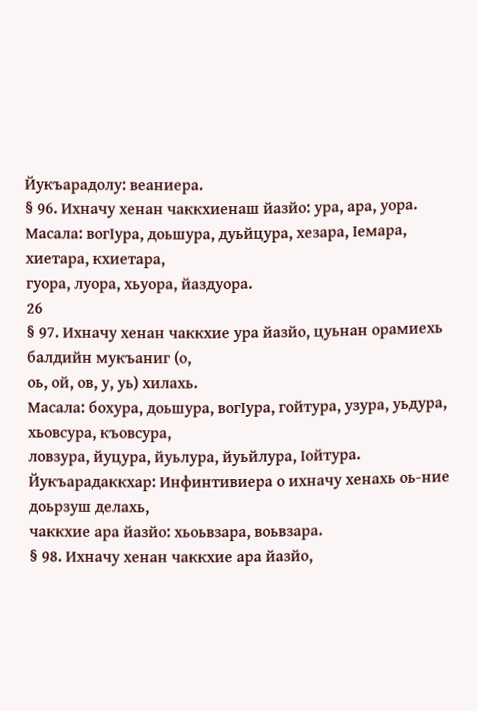Йукъарадолу: веаниера.
§ 96. Ихначу хенан чаккхиенаш йазйо: ура, ара, уора.
Масала: вогIура, доьшура, дуьйцура, хезара, Iемара, хиетара, кхиетара,
гуора, луора, хьуора, йаздуора.
26
§ 97. Ихначу хенан чаккхие ура йазйо, цуьнан орамиехь балдийн мукъаниг (о,
оь, ой, ов, у, уь) хилахь.
Масала: бохура, доьшура, вогIура, гойтура, узура, уьдура, хьовсура, къовсура,
ловзура, йуцура, йуьлура, йуьйлура, Iойтура.
Йукъарадаккхар: Инфинтивиера о ихначу хенахь оь-ние доьрзуш делахь,
чаккхие ара йазйо: хьоьвзара, воьвзара.
§ 98. Ихначу хенан чаккхие ара йазйо,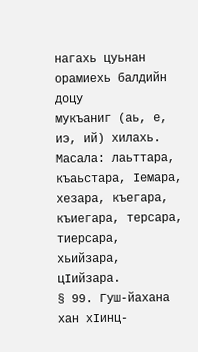нагахь цуьнан орамиехь балдийн доцу
мукъаниг (аь, е, иэ, ий) хилахь.
Масала: лаьттара, къаьстара, Iемара, хезара, къегара, къиегара, терсара,
тиерсара, хьийзара, цIийзара.
§ 99. Гуш-йахана хан хIинц-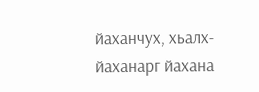йаханчух, хьалх-йаханарг йахана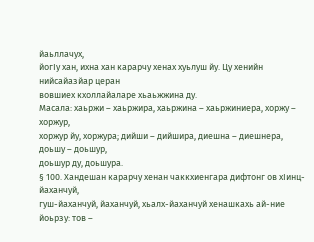йаьллачух,
йогIу хан, ихна хан карарчу хенах хуьлуш йу. Цу хенийн нийсайазйар церан
вовшиех кхоллайаларе хьаьжжина ду.
Масала: хаьржи – хаьржира, хаьржина – хаьржиниера, хоржу – хоржур,
хоржур йу, хоржура; дийши – дийшира, диешна – диешнера, доьшу – доьшур,
доьшур ду, доьшура.
§ 100. Хандешан карарчу хенан чаккхиенгара дифтонг ов хIинц-йаханчуй,
гуш-йаханчуй, йаханчуй, хьалх-йаханчуй хенашкахь ай-ние йоьрзу: тов –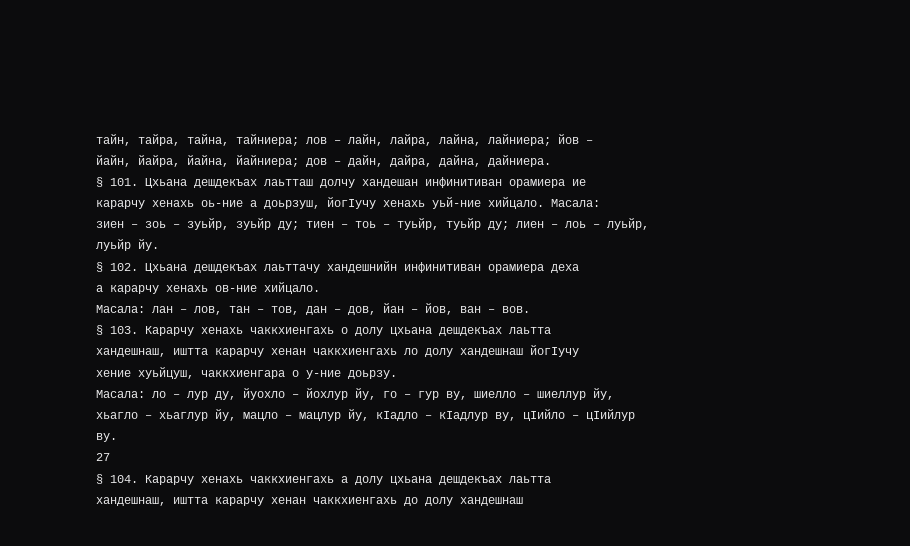тайн, тайра, тайна, тайниера; лов – лайн, лайра, лайна, лайниера; йов –
йайн, йайра, йайна, йайниера; дов – дайн, дайра, дайна, дайниера.
§ 101. Цхьана дешдекъах лаьтташ долчу хандешан инфинитиван орамиера ие
карарчу хенахь оь-ние а доьрзуш, йогIучу хенахь уьй-ние хийцало. Масала:
зиен – зоь – зуьйр, зуьйр ду; тиен – тоь – туьйр, туьйр ду; лиен – лоь – луьйр,
луьйр йу.
§ 102. Цхьана дешдекъах лаьттачу хандешнийн инфинитиван орамиера деха
а карарчу хенахь ов-ние хийцало.
Масала: лан – лов, тан – тов, дан – дов, йан – йов, ван – вов.
§ 103. Карарчу хенахь чаккхиенгахь о долу цхьана дешдекъах лаьтта
хандешнаш, иштта карарчу хенан чаккхиенгахь ло долу хандешнаш йогIучу
хение хуьйцуш, чаккхиенгара о у-ние доьрзу.
Масала: ло – лур ду, йуохло – йохлур йу, го – гур ву, шиелло – шиеллур йу,
хьагло – хьаглур йу, мацло – мацлур йу, кIадло – кIадлур ву, цIийло – цIийлур
ву.
27
§ 104. Карарчу хенахь чаккхиенгахь а долу цхьана дешдекъах лаьтта
хандешнаш, иштта карарчу хенан чаккхиенгахь до долу хандешнаш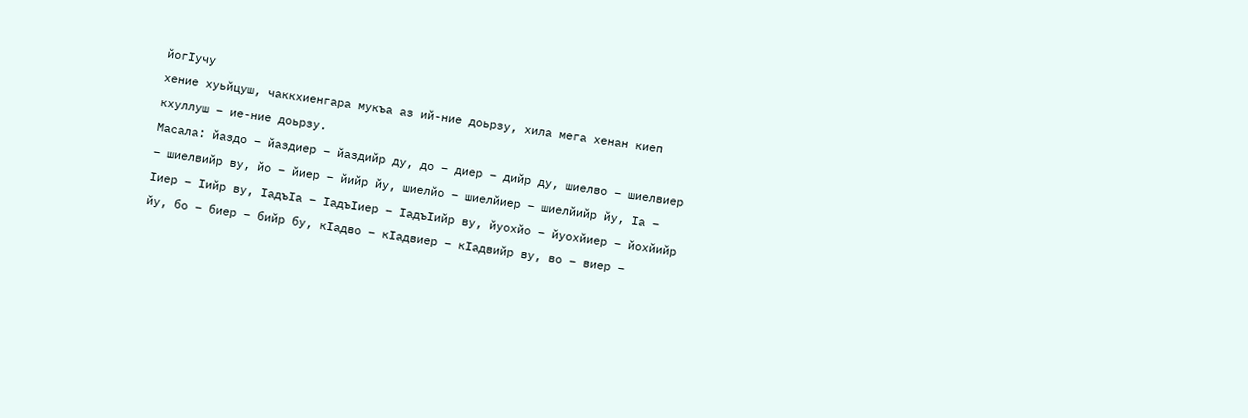йогIучу
хение хуьйцуш, чаккхиенгара мукъа аз ий-ние доьрзу, хила мега хенан киеп
кхуллуш – ие-ние доьрзу.
Масала: йаздо – йаздиер – йаздийр ду, до – диер – дийр ду, шиелво – шиелвиер
– шиелвийр ву, йо – йиер – йийр йу, шиелйо – шиелйиер – шиелйийр йу, Iа –
Iиер – Iийр ву, IадъIа – IадъIиер – IадъIийр ву, йуохйо – йуохйиер – йохйийр
йу, бо – биер – бийр бу, кIадво – кIадвиер – кIадвийр ву, во – виер –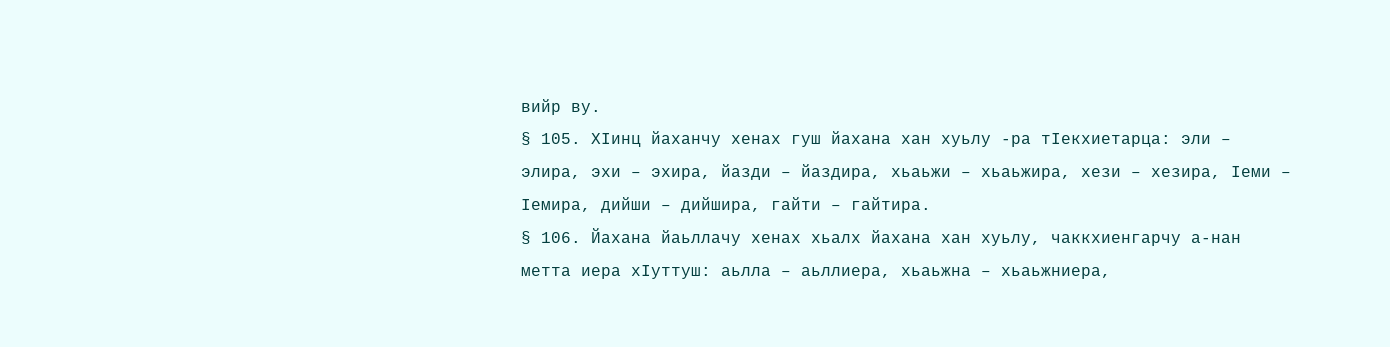вийр ву.
§ 105. ХIинц йаханчу хенах гуш йахана хан хуьлу -ра тIекхиетарца: эли –
элира, эхи – эхира, йазди – йаздира, хьаьжи – хьаьжира, хези – хезира, Iеми –
Iемира, дийши – дийшира, гайти – гайтира.
§ 106. Йахана йаьллачу хенах хьалх йахана хан хуьлу, чаккхиенгарчу а-нан
метта иера хIуттуш: аьлла – аьллиера, хьаьжна – хьаьжниера,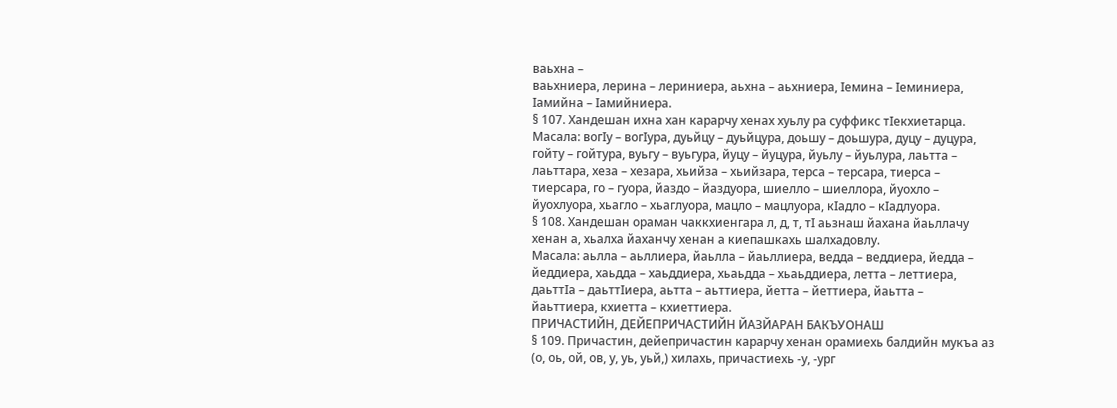ваьхна –
ваьхниера, лерина – лериниера, аьхна – аьхниера, Iемина – Iеминиера,
Iамийна – Iамийниера.
§ 107. Хандешан ихна хан карарчу хенах хуьлу ра суффикс тIекхиетарца.
Масала: вогIу – вогIура, дуьйцу – дуьйцура, доьшу – доьшура, дуцу – дуцура,
гойту – гойтура, вуьгу – вуьгура, йуцу – йуцура, йуьлу – йуьлура, лаьтта –
лаьттара, хеза – хезара, хьийза – хьийзара, терса – терсара, тиерса –
тиерсара, го – гуора, йаздо – йаздуора, шиелло – шиеллора, йуохло –
йуохлуора, хьагло – хьаглуора, мацло – мацлуора, кIадло – кIадлуора.
§ 108. Хандешан ораман чаккхиенгара л, д, т, тI аьзнаш йахана йаьллачу
хенан а, хьалха йаханчу хенан а киепашкахь шалхадовлу.
Масала: аьлла – аьллиера, йаьлла – йаьллиера, ведда – веддиера, йедда –
йеддиера, хаьдда – хаьддиера, хьаьдда – хьаьддиера, летта – леттиера,
даьттIа – даьттIиера, аьтта – аьттиера, йетта – йеттиера, йаьтта –
йаьттиера, кхиетта – кхиеттиера.
ПРИЧАСТИЙН, ДЕЙЕПРИЧАСТИЙН ЙАЗЙАРАН БАКЪУОНАШ
§ 109. Причастин, дейепричастин карарчу хенан орамиехь балдийн мукъа аз
(о, оь, ой, ов, у, уь, уьй,) хилахь, причастиехь -у, -ург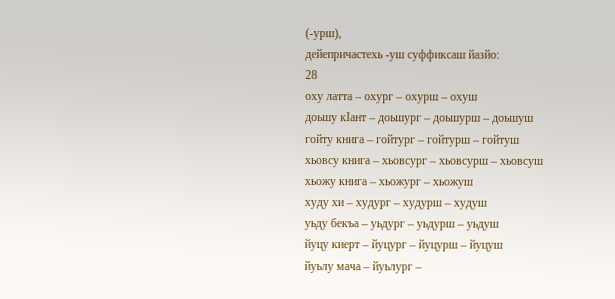(-урш),
дейепричастехь -уш суффиксаш йазйо:
28
оху латта – охург – охурш – охуш
доьшу кIант – доьшург – доьшурш – доьшуш
гойту книга – гойтург – гойтурш – гойтуш
хьовсу книга – хьовсург – хьовсурш – хьовсуш
хьожу книга – хьожург – хьожуш
худу хи – худург – худурш – худуш
уьду бекъа – уьдург – уьдурш – уьдуш
йуцу киерт – йуцург – йуцурш – йуцуш
йуьлу мача – йуьлург –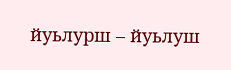йуьлурш – йуьлуш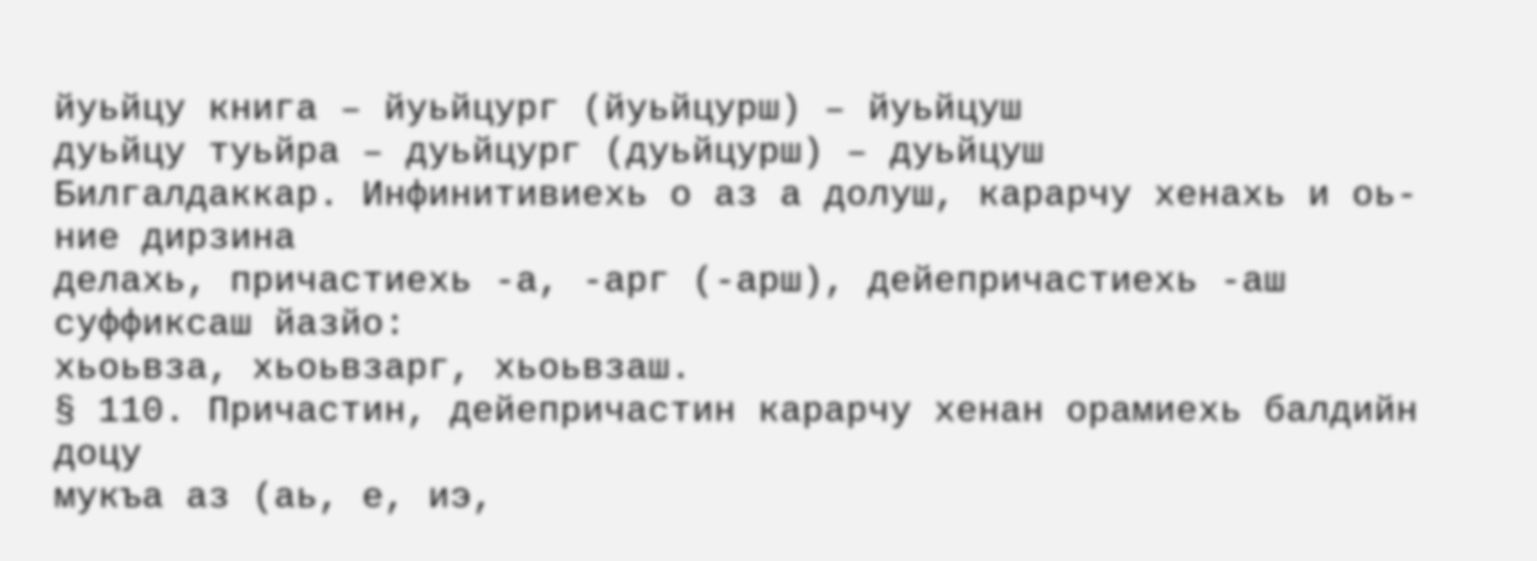йуьйцу книга – йуьйцург (йуьйцурш) – йуьйцуш
дуьйцу туьйра – дуьйцург (дуьйцурш) – дуьйцуш
Билгалдаккар. Инфинитивиехь о аз а долуш, карарчу хенахь и оь-ние дирзина
делахь, причастиехь -а, -арг (-арш), дейепричастиехь -аш суффиксаш йазйо:
хьоьвза, хьоьвзарг, хьоьвзаш.
§ 110. Причастин, дейепричастин карарчу хенан орамиехь балдийн доцу
мукъа аз (аь, е, иэ,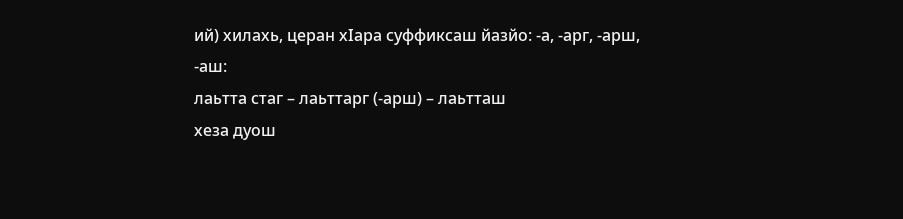ий) хилахь, церан хIара суффиксаш йазйо: -а, -арг, -арш,
-аш:
лаьтта стаг – лаьттарг (-арш) – лаьтташ
хеза дуош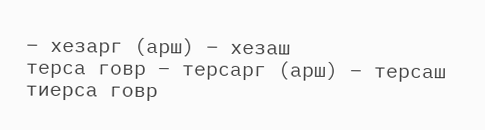– хезарг (арш) – хезаш
терса говр – терсарг (арш) – терсаш
тиерса говр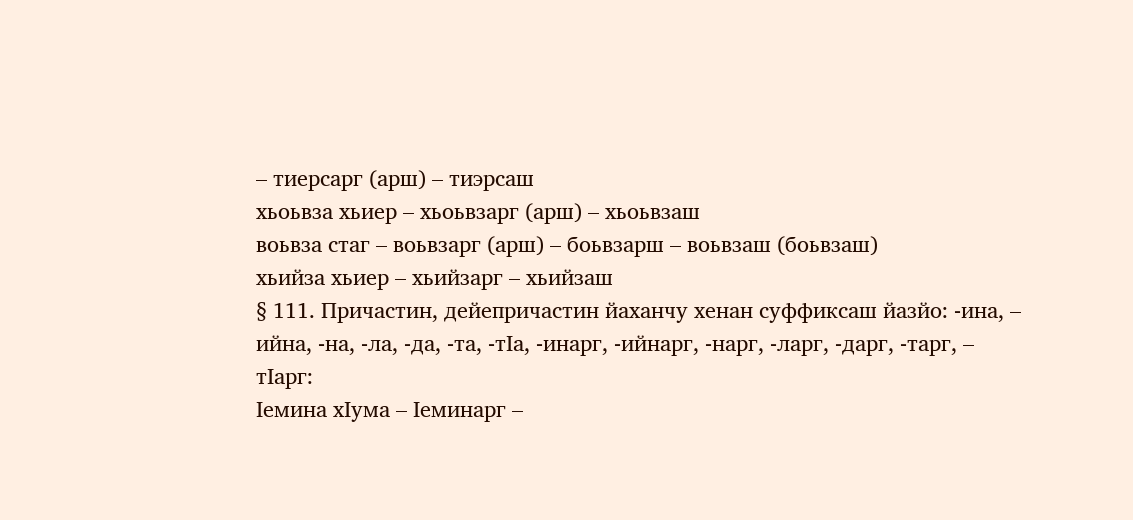– тиерсарг (арш) – тиэрсаш
хьоьвза хьиер – хьоьвзарг (арш) – хьоьвзаш
воьвза стаг – воьвзарг (арш) – боьвзарш – воьвзаш (боьвзаш)
хьийза хьиер – хьийзарг – хьийзаш
§ 111. Причастин, дейепричастин йаханчу хенан суффиксаш йазйо: -ина, –
ийна, -на, -ла, -да, -та, -тIа, -инарг, -ийнарг, -нарг, -ларг, -дарг, -тарг, –
тIарг:
Iемина хIума – Iеминарг –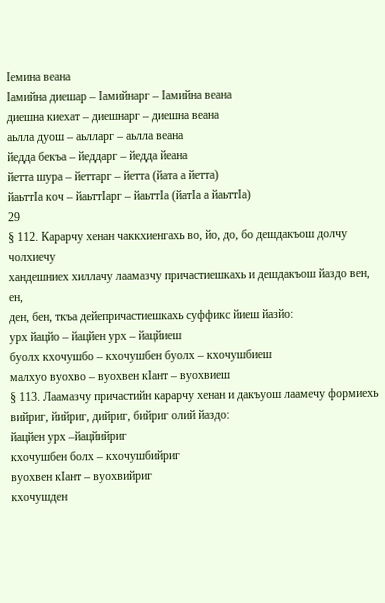Iемина веана
Iамийна диешар – Iамийнарг – Iамийна веана
диешна киехат – диешнарг – диешна веана
аьлла дуош – аьлларг – аьлла веана
йедда бекъа – йеддарг – йедда йеана
йетта шура – йеттарг – йетта (йата а йетта)
йаьттIа коч – йаьттIарг – йаьттIа (йатIа а йаьттIа)
29
§ 112. Карарчу хенан чаккхиенгахь во, йо, до, бо дешдакъош долчу чолхиечу
хандешниех хиллачу лаамазчу причастиешкахь и дешдакъош йаздо вен, ен,
ден, бен, ткъа дейепричастиешкахь суффикс йиеш йазйо:
урх йацйо – йацйен урх – йацйиеш
буолх кхочушбо – кхочушбен буолх – кхочушбиеш
малхуо вуохво – вуохвен кIант – вуохвиеш
§ 113. Лаамазчу причастийн карарчу хенан и дакъуош лаамечу формиехь
вийриг, йийриг, дийриг, бийриг олий йаздо:
йацйен урх –йацйийриг
кхочушбен болх – кхочушбийриг
вуохвен кIант – вуохвийриг
кхочушден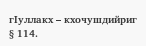гIуллакх – кхочушдийриг
§ 114.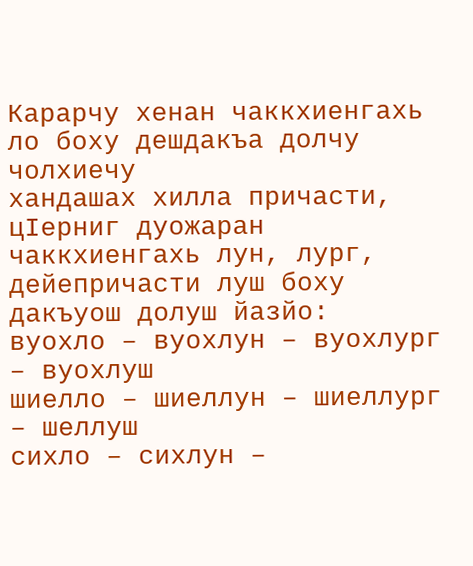Карарчу хенан чаккхиенгахь ло боху дешдакъа долчу чолхиечу
хандашах хилла причасти, цIерниг дуожаран чаккхиенгахь лун, лург,
дейепричасти луш боху дакъуош долуш йазйо:
вуохло – вуохлун – вуохлург – вуохлуш
шиелло – шиеллун – шиеллург – шеллуш
сихло – сихлун –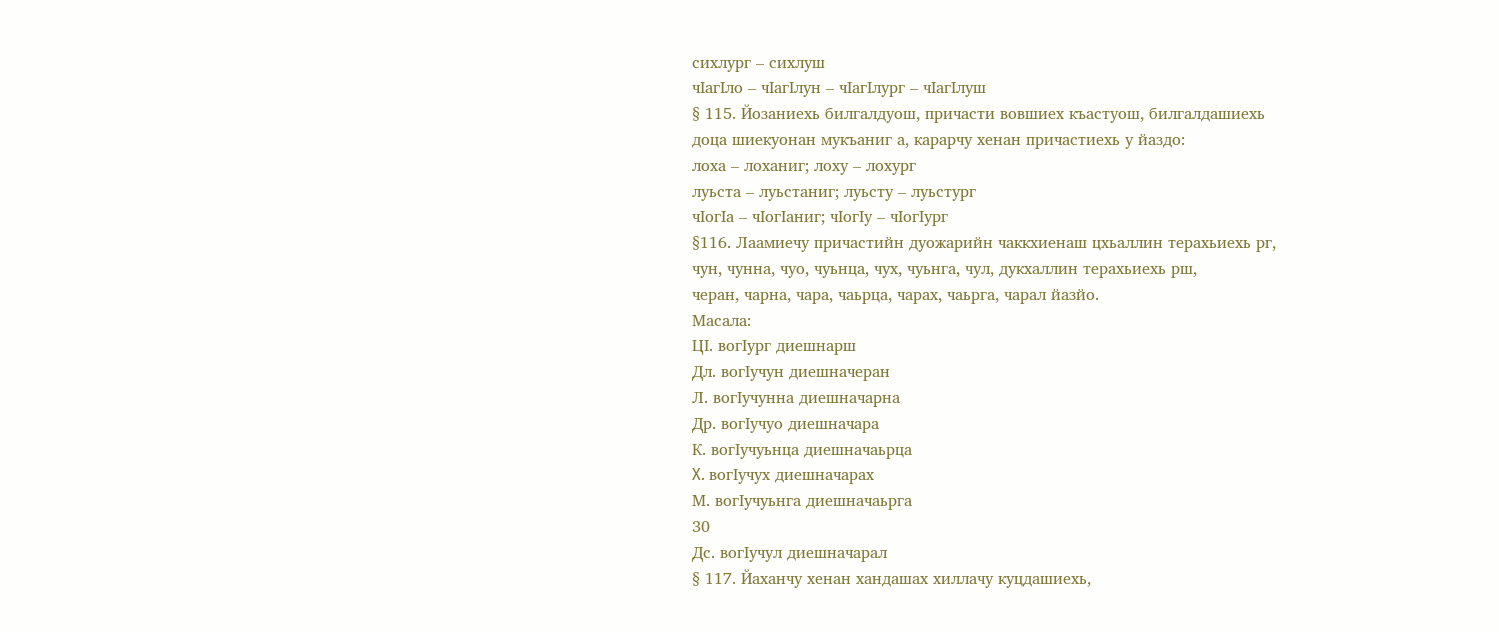сихлург – сихлуш
чIагIло – чIагIлун – чIагIлург – чIагIлуш
§ 115. Йозаниехь билгалдуош, причасти вовшиех къастуош, билгалдашиехь
доца шиекуонан мукъаниг а, карарчу хенан причастиехь у йаздо:
лоха – лоханиг; лоху – лохург
луьста – луьстаниг; луьсту – луьстург
чIогIа – чIогIаниг; чIогIу – чIогIург
§116. Лаамиечу причастийн дуожарийн чаккхиенаш цхьаллин терахьиехь рг,
чун, чунна, чуо, чуьнца, чух, чуьнга, чул, дукхаллин терахьиехь рш,
черан, чарна, чара, чаьрца, чарах, чаьрга, чарал йазйо.
Масала:
ЦI. вогIург диешнарш
Дл. вогIучун диешначеран
Л. вогIучунна диешначарна
Др. вогIучуо диешначара
К. вогIучуьнца диешначаьрца
X. вогIучух диешначарах
М. вогIучуьнга диешначаьрга
30
Дс. вогIучул диешначарал
§ 117. Йаханчу хенан хандашах хиллачу куцдашиехь,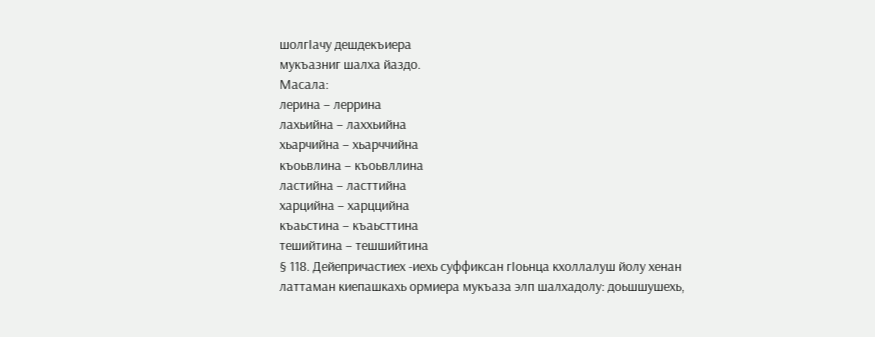шолгIачу дешдекъиера
мукъазниг шалха йаздо.
Масала:
лерина – леррина
лахьийна – лаххьийна
хьарчийна – хьарччийна
къоьвлина – къоьвллина
ластийна – ласттийна
харцийна – харццийна
къаьстина – къаьсттина
тешийтина – тешшийтина
§ 118. Дейепричастиех -иехь суффиксан гIоьнца кхоллалуш йолу хенан
латтаман киепашкахь ормиера мукъаза элп шалхадолу: доьшшушехь,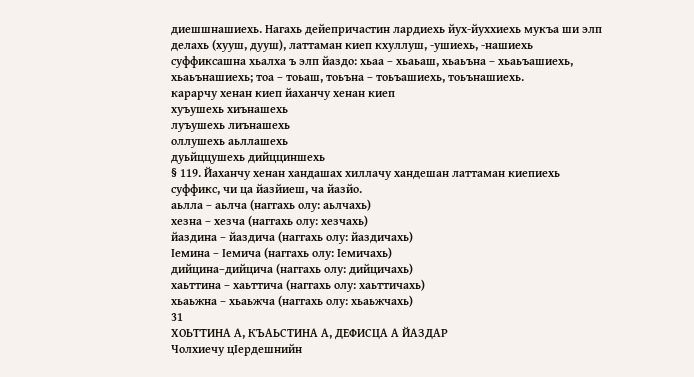диешшнашиехь. Нагахь дейепричастин лардиехь йух-йуххиехь мукъа ши элп
делахь (хууш, дууш), латтаман киеп кхуллуш, -ушиехь, -нашиехь
суффиксашна хьалха ъ элп йаздо: хьаа – хьаьаш, хьаьъна – хьаьъашиехь,
хьаьънашиехь; тоа – тоьаш, тоьъна – тоьъашиехь, тоьънашиехь.
карарчу хенан киеп йаханчу хенан киеп
хуъушехь хиънашехь
луъушехь лиънашехь
оллушехь аьллашехь
дуьйццушехь дийцциншехь
§ 119. Йаханчу хенан хандашах хиллачу хандешан латтаман киепиехь
суффикс, чи ца йазйиеш, ча йазйо.
аьлла – аьлча (наггахь олу: аьлчахь)
хезна – хезча (наггахь олу: хезчахь)
йаздина – йаздича (наггахь олу: йаздичахь)
Iемина – Iемича (наггахь олу: Iемичахь)
дийцина–дийцича (наггахь олу: дийцичахь)
хаьттина – хаьттича (наггахь олу: хаьттичахь)
хьаьжна – хьаьжча (наггахь олу: хьаьжчахь)
31
ХОЬТТИНА А, КЪАЬСТИНА А, ДЕФИСЦА А ЙАЗДАР
Чолхиечу цIердешнийн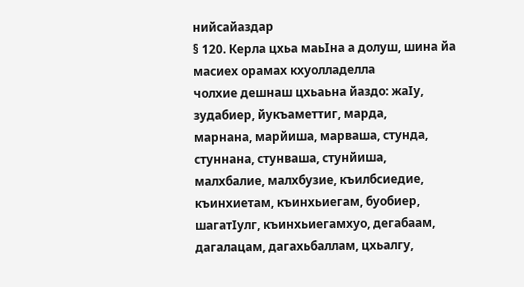нийсайаздар
§ 120. Керла цхьа маьIна а долуш, шина йа масиех орамах кхуолладелла
чолхие дешнаш цхьаьна йаздо: жаIу, зудабиер, йукъаметтиг, марда,
марнана, марйиша, марваша, стунда, стуннана, стунваша, стунйиша,
малхбалие, малхбузие, къилбсиедие, къинхиетам, къинхьиегам, буобиер,
шагатIулг, къинхьиегамхуо, дегабаам, дагалацам, дагахьбаллам, цхьалгу,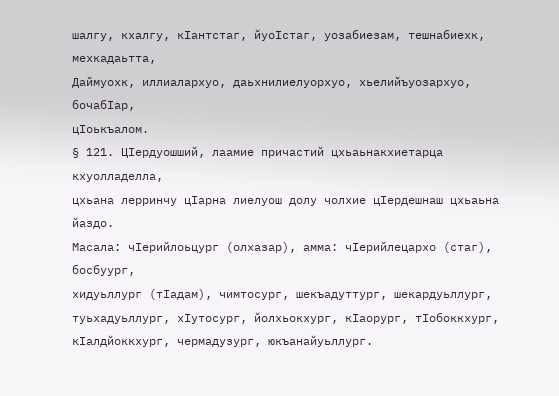шалгу, кхалгу, кIантстаг, йуоIстаг, уозабиезам, тешнабиехк, мехкадаьтта,
Даймуохк, иллиалархуо, даьхнилиелуорхуо, хьелийъуозархуо, бочабIар,
цIоькъалом.
§ 121. ЦIердуошший, лаамие причастий цхьаьнакхиетарца кхуолладелла,
цхьана лерринчу цIарна лиелуош долу чолхие цIердешнаш цхьаьна йаздо.
Масала: чIерийлоьцург (олхазар), амма: чIерийлецархо (стаг), босбуург,
хидуьллург (тIадам), чимтосург, шекъадуттург, шекардуьллург,
туьхадуьллург, хIутосург, йолхьокхург, кIаорург, тIобоккхург,
кIалдйоккхург, чермадузург, юкъанайуьллург.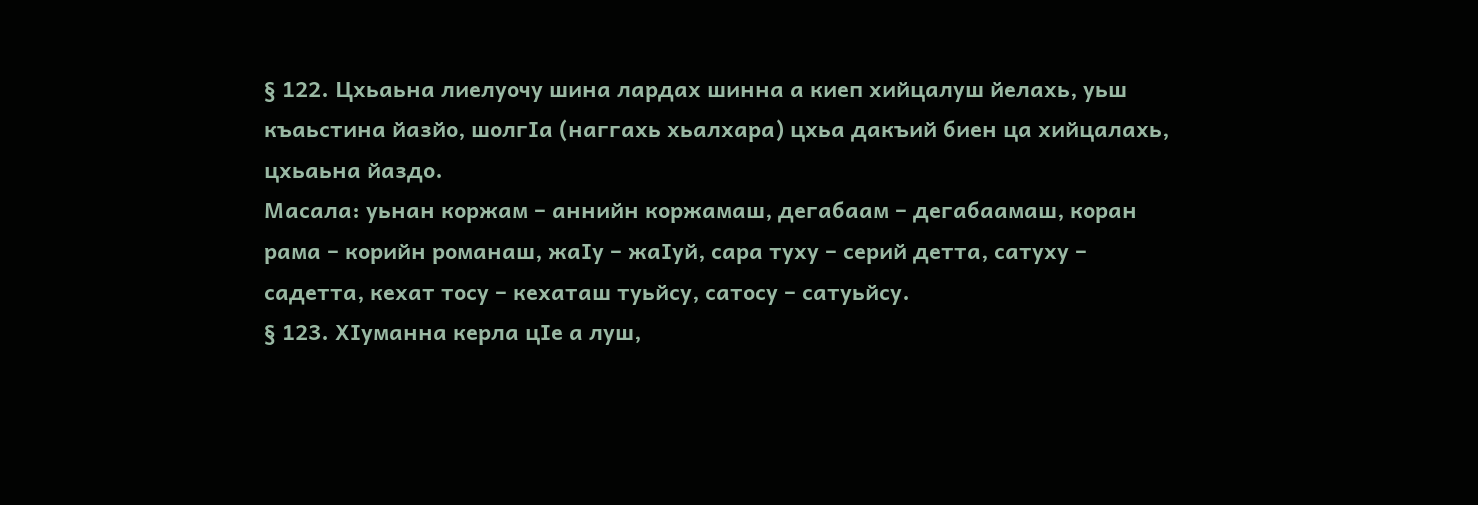§ 122. Цхьаьна лиелуочу шина лардах шинна а киеп хийцалуш йелахь, уьш
къаьстина йазйо, шолгIа (наггахь хьалхара) цхьа дакъий биен ца хийцалахь,
цхьаьна йаздо.
Масала: уьнан коржам – аннийн коржамаш, дегабаам – дегабаамаш, коран
рама – корийн романаш, жаIу – жаIуй, сара туху – серий детта, сатуху –
садетта, кехат тосу – кехаташ туьйсу, сатосу – сатуьйсу.
§ 123. ХIуманна керла цIе а луш,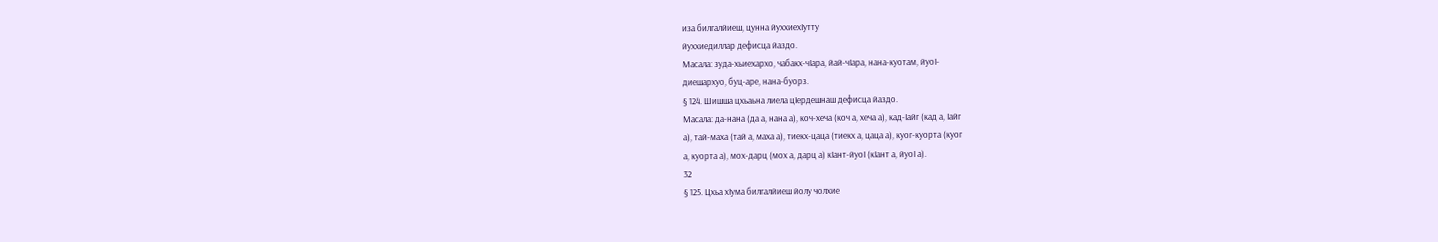иза билгалйиеш, цунна йуххиехIутту
йуххиедиллар дефисца йаздо.
Масала: зуда-хьиехархо, чабакх-чIара, йай-чIара, нана-куотам, йуоI-
диешархуо, буц-аре, нана-буорз.
§ 124. Шишша цхьаьна лиела цIердешнаш дефисца йаздо.
Масала: да-нана (да а, нана а), коч-хеча (коч а, хеча а), кад-Iайг (кад а, Iайг
а), тай-маха (тай а, маха а), тиекх-цаца (тиекх а, цаца а), куог-куорта (куог
а, куорта а), мох-дарц (мох а, дарц а) кIант-йуоI (кIант а, йуоI а).
32
§ 125. Цхьа хIума билгалйиеш йолу чолхие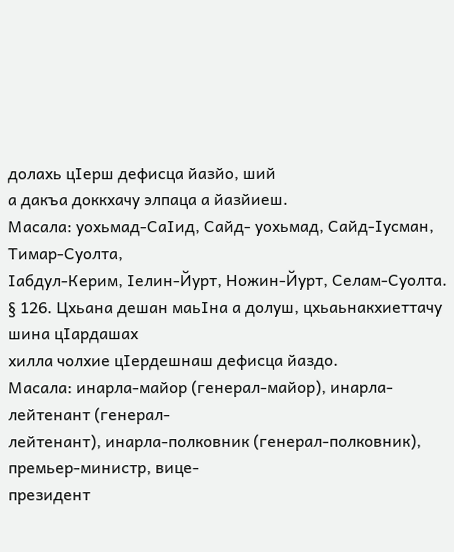долахь цIерш дефисца йазйо, ший
а дакъа доккхачу элпаца а йазйиеш.
Масала: уохьмад-СаIид, Сайд- уохьмад, Сайд-Iусман, Тимар-Суолта,
Iабдул-Керим, Iелин-Йурт, Ножин-Йурт, Селам-Суолта.
§ 126. Цхьана дешан маьIна а долуш, цхьаьнакхиеттачу шина цIардашах
хилла чолхие цIердешнаш дефисца йаздо.
Масала: инарла-майор (генерал-майор), инарла-лейтенант (генерал-
лейтенант), инарла-полковник (генерал-полковник), премьер-министр, вице-
президент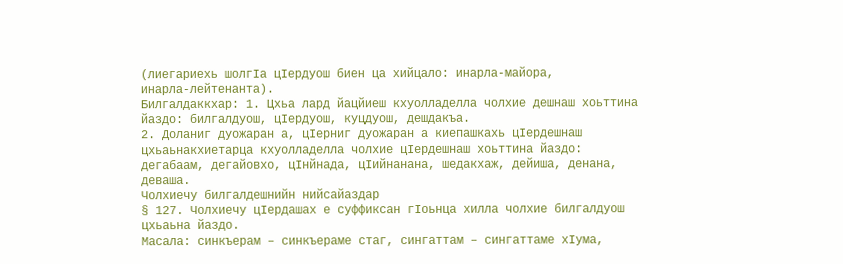(лиегариехь шолгIа цIердуош биен ца хийцало: инарла-майора,
инарла-лейтенанта).
Билгалдаккхар: 1. Цхьа лард йацйиеш кхуолладелла чолхие дешнаш хоьттина
йаздо: билгалдуош, цIердуош, куцдуош, дешдакъа.
2. Доланиг дуожаран а, цIерниг дуожаран а киепашкахь цIердешнаш
цхьаьнакхиетарца кхуолладелла чолхие цIердешнаш хоьттина йаздо:
дегабаам, дегайовхо, цIнйнада, цIийнанана, шедакхаж, дейиша, денана,
деваша.
Чолхиечу билгалдешнийн нийсайаздар
§ 127. Чолхиечу цIердашах е суффиксан гIоьнца хилла чолхие билгалдуош
цхьаьна йаздо.
Масала: синкъерам – синкъераме стаг, сингаттам – сингаттаме хIума,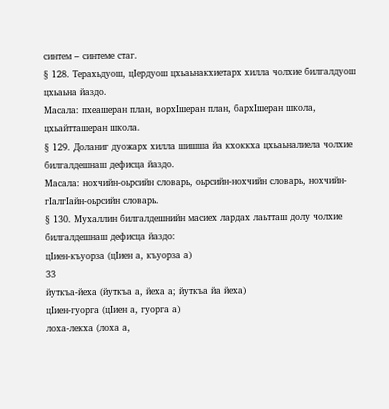синтем – синтеме стаг.
§ 128. Терахьдуош, цIердуош цхьаьнакхиетарх хилла чолхие билгалдуош
цхьаьна йаздо.
Масала: пхеашеран план, ворхIшеран план, бархIшеран школа,
цхьайтташеран школа.
§ 129. Доланиг дуожарх хилла шишша йа кхоккха цхьаьналиела чолхие
билгалдешнаш дефисца йаздо.
Масала: нохчийн-оьрсийн словарь, оьрсийн-нохчийн словарь, нохчийн-
гIалгIайн-оьрсийн словарь.
§ 130. Мухаллин билгалдешнийн масиех лардах лаьтташ долу чолхие
билгалдешнаш дефисца йаздо:
цIиен-къуорза (цIиен а, къуорза а)
33
йуткъа-йеха (йуткъа а, йеха а; йуткъа йа йеха)
цIиен-гуорга (цIиен а, гуорга а)
лоха-лекха (лоха а,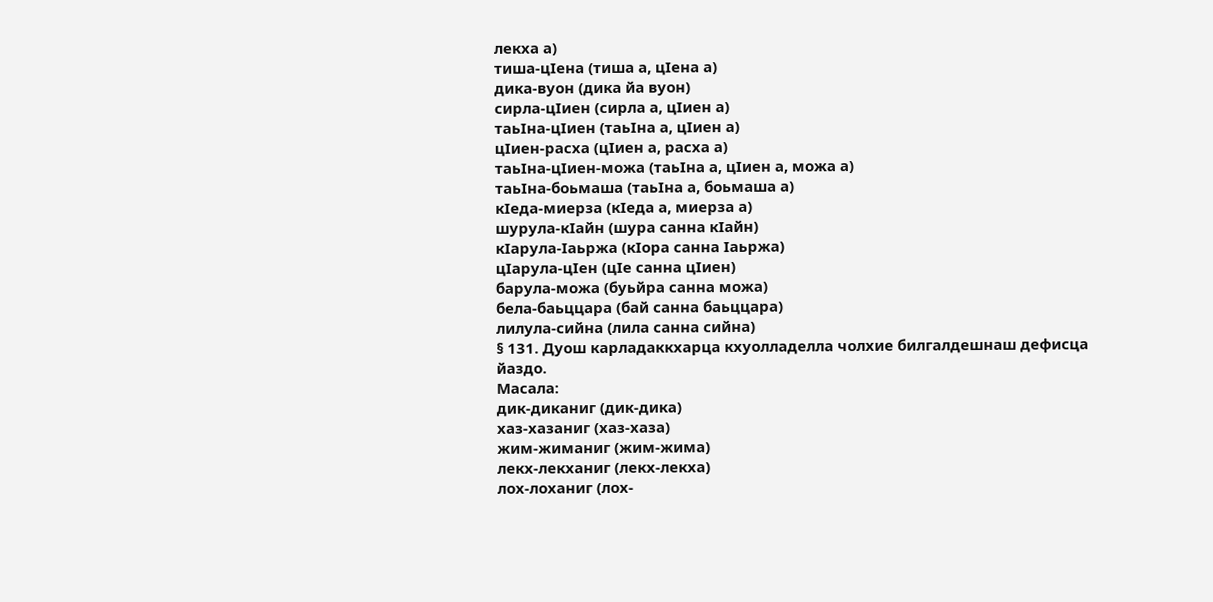лекха а)
тиша-цIена (тиша а, цIена а)
дика-вуон (дика йа вуон)
сирла-цIиен (сирла а, цIиен а)
таьIна-цIиен (таьIна а, цIиен а)
цIиен-расха (цIиен а, расха а)
таьIна-цIиен-можа (таьIна а, цIиен а, можа а)
таьIна-боьмаша (таьIна а, боьмаша а)
кIеда-миерза (кIеда а, миерза а)
шурула-кIайн (шура санна кIайн)
кIарула-Iаьржа (кIора санна Iаьржа)
цIарула-цIен (цIе санна цIиен)
барула-можа (буьйра санна можа)
бела-баьццара (бай санна баьццара)
лилула-сийна (лила санна сийна)
§ 131. Дуош карладаккхарца кхуолладелла чолхие билгалдешнаш дефисца
йаздо.
Масала:
дик-диканиг (дик-дика)
хаз-хазаниг (хаз-хаза)
жим-жиманиг (жим-жима)
лекх-лекханиг (лекх-лекха)
лох-лоханиг (лох-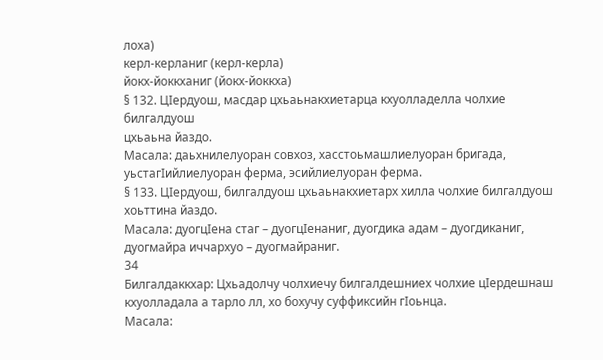лоха)
керл-керланиг (керл-керла)
йокх-йоккханиг (йокх-йоккха)
§ 132. ЦIердуош, масдар цхьаьнакхиетарца кхуолладелла чолхие билгалдуош
цхьаьна йаздо.
Масала: даьхнилелуоран совхоз, хасстоьмашлиелуоран бригада,
уьстагIийлиелуоран ферма, эсийлиелуоран ферма.
§ 133. ЦIердуош, билгалдуош цхьаьнакхиетарх хилла чолхие билгалдуош
хоьттина йаздо.
Масала: дуогцIена стаг – дуогцIенаниг, дуогдика адам – дуогдиканиг,
дуогмайра иччархуо – дуогмайраниг.
34
Билгалдаккхар: Цхьадолчу чолхиечу билгалдешниех чолхие цIердешнаш
кхуолладала а тарло лл, хо бохучу суффиксийн гIоьнца.
Масала: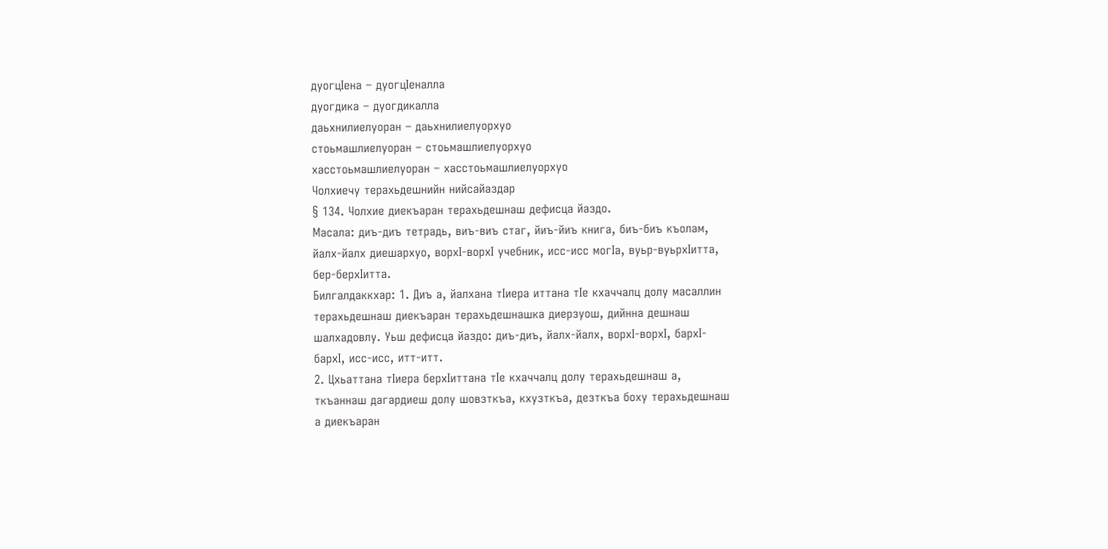дуогцIена – дуогцIеналла
дуогдика – дуогдикалла
даьхнилиелуоран – даьхнилиелуорхуо
стоьмашлиелуоран – стоьмашлиелуорхуо
хасстоьмашлиелуоран – хасстоьмашлиелуорхуо
Чолхиечу терахьдешнийн нийсайаздар
§ 134. Чолхие диекъаран терахьдешнаш дефисца йаздо.
Масала: диъ-диъ тетрадь, виъ-виъ стаг, йиъ-йиъ книга, биъ-биъ къолам,
йалх-йалх диешархуо, ворхI-ворхI учебник, исс-исс могIа, вуьр-вуьрхIитта,
бер-берхIитта.
Билгалдаккхар: 1. Диъ а, йалхана тIиера иттана тIе кхаччалц долу масаллин
терахьдешнаш диекъаран терахьдешнашка диерзуош, дийнна дешнаш
шалхадовлу. Уьш дефисца йаздо: диъ-диъ, йалх-йалх, ворхI-ворхI, бархI-
бархI, исс-исс, итт-итт.
2. Цхьаттана тIиера берхIиттана тIе кхаччалц долу терахьдешнаш а,
ткъаннаш дагардиеш долу шовзткъа, кхузткъа, дезткъа боху терахьдешнаш
а диекъаран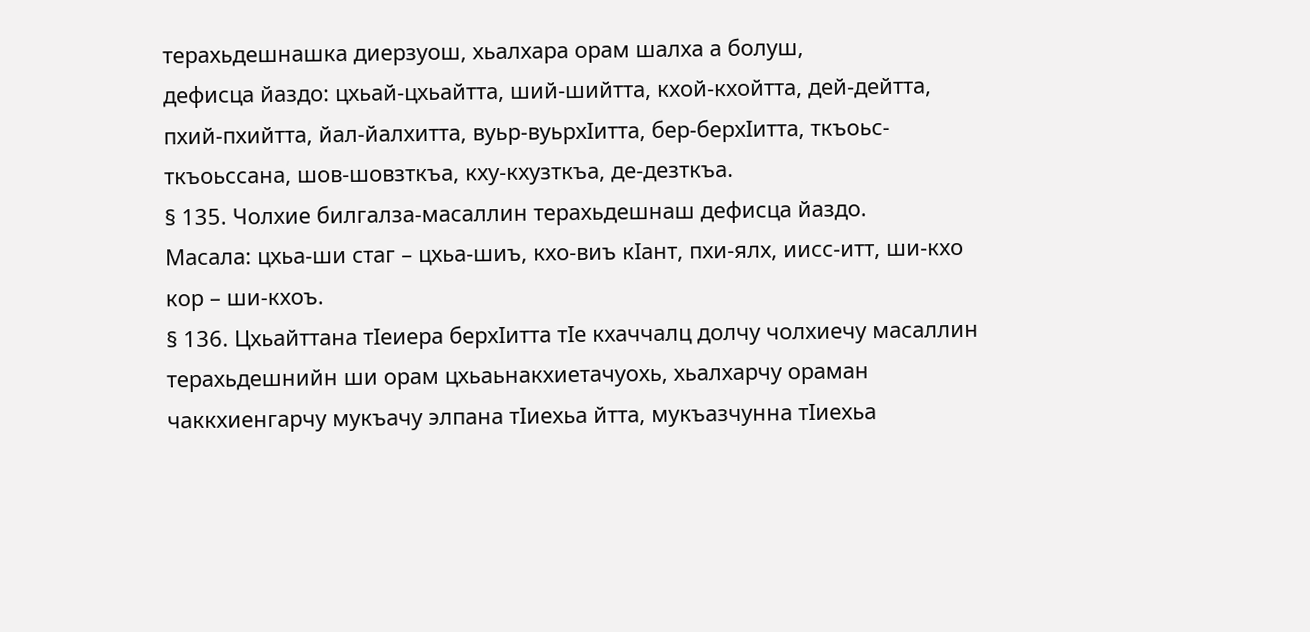терахьдешнашка диерзуош, хьалхара орам шалха а болуш,
дефисца йаздо: цхьай-цхьайтта, ший-шийтта, кхой-кхойтта, дей-дейтта,
пхий-пхийтта, йал-йалхитта, вуьр-вуьрхIитта, бер-берхIитта, ткъоьс-
ткъоьссана, шов-шовзткъа, кху-кхузткъа, де-дезткъа.
§ 135. Чолхие билгалза-масаллин терахьдешнаш дефисца йаздо.
Масала: цхьа-ши стаг – цхьа-шиъ, кхо-виъ кIант, пхи-ялх, иисс-итт, ши-кхо
кор – ши-кхоъ.
§ 136. Цхьайттана тIеиера берхIитта тIе кхаччалц долчу чолхиечу масаллин
терахьдешнийн ши орам цхьаьнакхиетачуохь, хьалхарчу ораман
чаккхиенгарчу мукъачу элпана тIиехьа йтта, мукъазчунна тIиехьа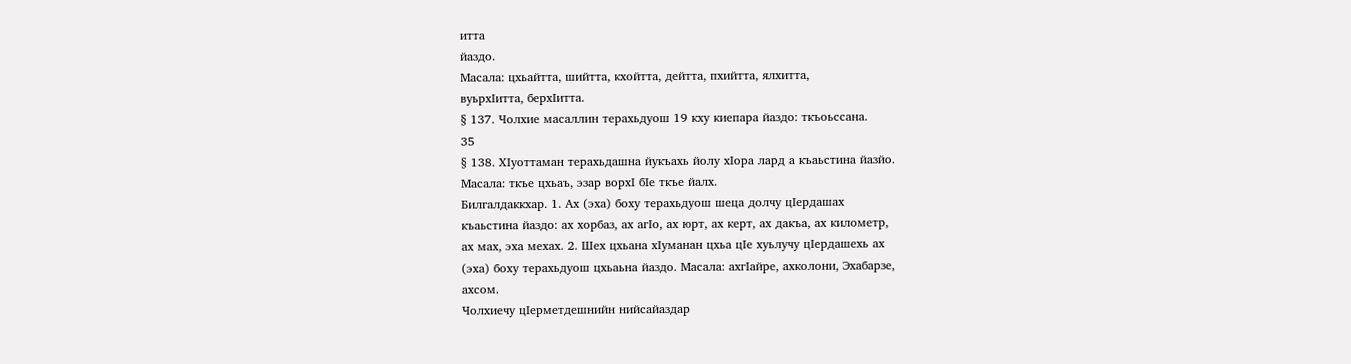итта
йаздо.
Масала: цхьайтта, шийтта, кхойтта, дейтта, пхийтта, ялхитта,
вуьрхIитта, берхIитта.
§ 137. Чолхие масаллин терахьдуош 19 кху киепара йаздо: ткъоьссана.
35
§ 138. ХIуоттаман терахьдашна йукъахь йолу хIора лард а къаьстина йазйо.
Масала: ткъе цхьаъ, эзар ворхI бIе ткъе йалх.
Билгалдаккхар. 1. Ах (эха) боху терахьдуош шеца долчу цIердашах
къаьстина йаздо: ах хорбаз, ах агIо, ах юрт, ах керт, ах дакъа, ах километр,
ах мах, эха мехах. 2. Шех цхьана хIуманан цхьа цIе хуьлучу цIердашехь ах
(эха) боху терахьдуош цхьаьна йаздо. Масала: ахгIайре, ахколони, Эхабарзе,
ахсом.
Чолхиечу цIерметдешнийн нийсайаздар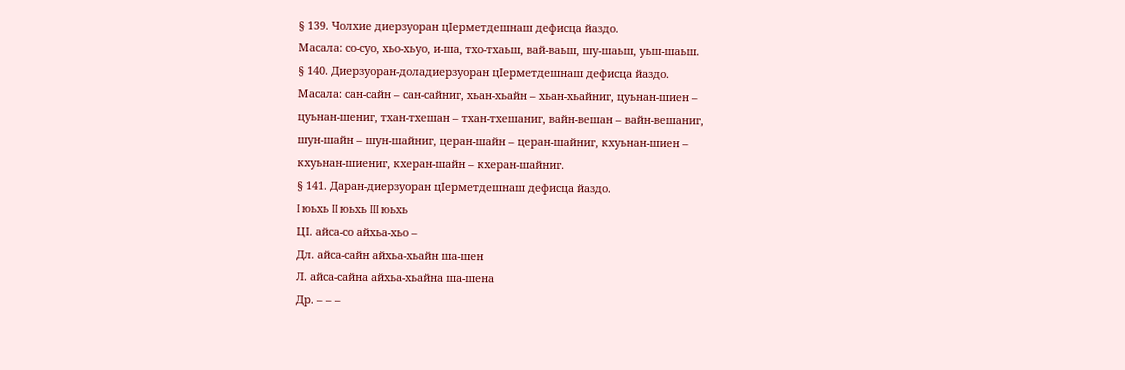§ 139. Чолхие диерзуоран цIерметдешнаш дефисца йаздо.
Масала: со-суо, хьо-хьуо, и-ша, тхо-тхаьш, вай-ваьш, шу-шаьш, уьш-шаьш.
§ 140. Диерзуоран-доладиерзуоран цIерметдешнаш дефисца йаздо.
Масала: сан-сайн – сан-сайниг, хьан-хьайн – хьан-хьайниг, цуьнан-шиен –
цуьнан-шениг, тхан-тхешан – тхан-тхешаниг, вайн-вешан – вайн-вешаниг,
шун-шайн – шун-шайниг, церан-шайн – церан-шайниг, кхуьнан-шиен –
кхуьнан-шиениг, кхеран-шайн – кхеран-шайниг.
§ 141. Даран-диерзуоран цIерметдешнаш дефисца йаздо.
I юьхь II юьхь III юьхь
ЦI. айса-со айхьа-хьо –
Дл. айса-сайн айхьа-хьайн ша-шен
Л. айса-сайна айхьа-хьайна ша-шена
Др. – – –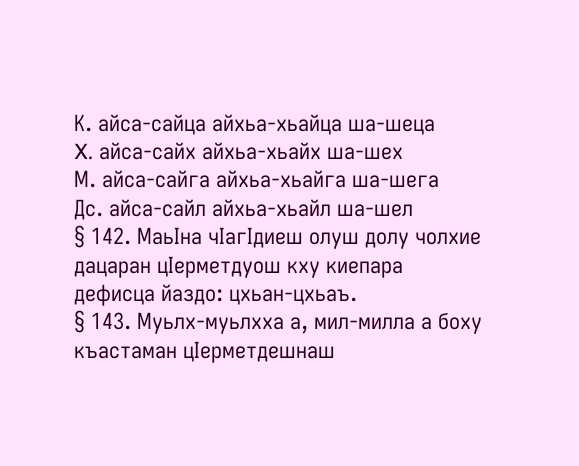К. айса-сайца айхьа-хьайца ша-шеца
X. айса-сайх айхьа-хьайх ша-шех
М. айса-сайга айхьа-хьайга ша-шега
Дс. айса-сайл айхьа-хьайл ша-шел
§ 142. МаьIна чIагIдиеш олуш долу чолхие дацаран цIерметдуош кху киепара
дефисца йаздо: цхьан-цхьаъ.
§ 143. Муьлх-муьлхха а, мил-милла а боху къастаман цIерметдешнаш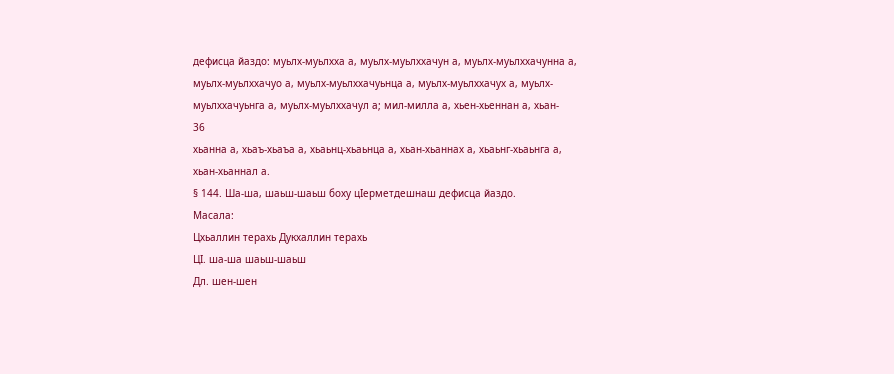дефисца йаздо: муьлх-муьлхха а, муьлх-муьлххачун а, муьлх-муьлххачунна а,
муьлх-муьлххачуо а, муьлх-муьлххачуьнца а, муьлх-муьлххачух а, муьлх-
муьлххачуьнга а, муьлх-муьлххачул а; мил-милла а, хьен-хьеннан а, хьан-
36
хьанна а, хьаъ-хьаъа а, хьаьнц-хьаьнца а, хьан-хьаннах а, хьаьнг-хьаьнга а,
хьан-хьаннал а.
§ 144. Ша-ша, шаьш-шаьш боху цIерметдешнаш дефисца йаздо.
Масала:
Цхьаллин терахь Дукхаллин терахь
ЦI. ша-ша шаьш-шаьш
Дл. шен-шен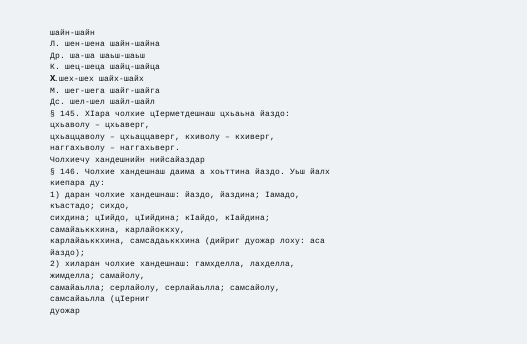шайн-шайн
Л. шен-шена шайн-шайна
Др. ша-ша шаьш-шаьш
К. шец-шеца шайц-шайца
X. шех-шех шайх-шайх
М. шег-шега шайг-шайга
Дс. шел-шел шайл-шайл
§ 145. ХIара чолхие цIерметдешнаш цхьаьна йаздо: цхьаволу – цхьаверг,
цхьаццаволу – цхьаццаверг, кхиволу – кхиверг, наггахьволу – наггахьверг.
Чолхиечу хандешнийн нийсайаздар
§ 146. Чолхие хандешнаш даима а хоьттина йаздо. Уьш йалх киепара ду:
1) даран чолхие хандешнаш: йаздо, йаздина; Iамадо, къастадо; сихдо,
сихдина; цIийдо, цIийдина; кIайдо, кIайдина; самайаьккхина, карлайоккху,
карлайаьккхина, самсадаьккхина (дийриг дуожар лоху: аса йаздо);
2) хиларан чолхие хандешнаш: гамхделла, лахделла, жимделла; самайолу,
самайаьлла; серлайолу, серлайаьлла; самсайолу, самсайаьлла (цIерниг
дуожар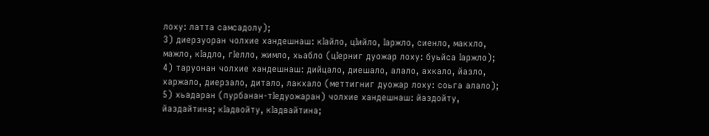лоху: латта самсадолу);
3) диерзуоран чолхие хандешнаш: кIайло, цIийло, Iаржло, сиенло, макхло,
мажло, кIадло, гIелло, жимло, хьабло (цIерниг дуожар лоху: буьйса Iаржло);
4) таруонан чолхие хандешнаш: дийцало, диешало, алало, ахкало, йазло,
харжало, диерзало, дитало, лакхало (меттигниг дуожар лоху: соьга алало);
5) хьадаран (пурбанан-тIедуожаран) чолхие хандешнаш: йаздойту,
йаздайтина; кIадвойту, кIадвайтина;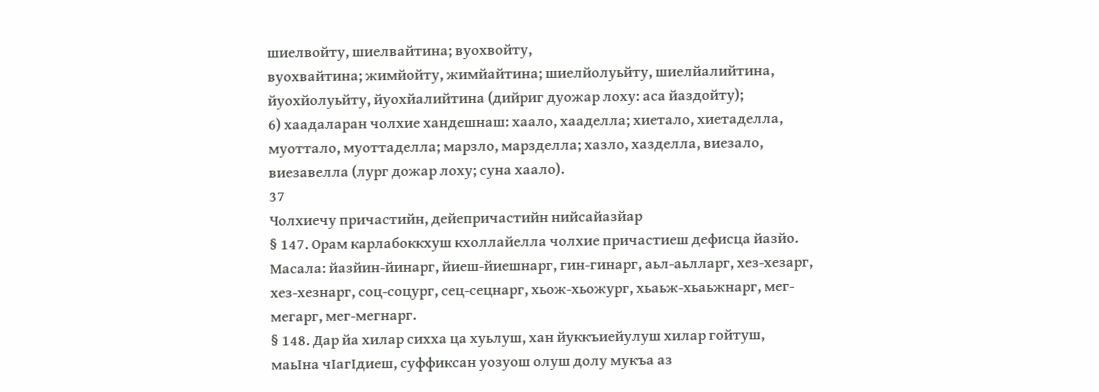шиелвойту, шиелвайтина; вуохвойту,
вуохвайтина; жимйойту, жимйайтина; шиелйолуьйту, шиелйалийтина,
йуохйолуьйту, йуохйалийтина (дийриг дуожар лоху: аса йаздойту);
6) хаадаларан чолхие хандешнаш: хаало, хааделла; хиетало, хиетаделла,
муоттало, муоттаделла; марзло, марзделла; хазло, хазделла, виезало,
виезавелла (лург дожар лоху; суна хаало).
37
Чолхиечу причастийн, дейепричастийн нийсайазйар
§ 147. Орам карлабоккхуш кхоллайелла чолхие причастиеш дефисца йазйо.
Масала: йазйин-йинарг, йиеш-йиешнарг, гин-гинарг, аьл-аьлларг, хез-хезарг,
хез-хезнарг, соц-соцург, сец-сецнарг, хьож-хьожург, хьаьж-хьаьжнарг, мег-
мегарг, мег-мегнарг.
§ 148. Дар йа хилар сихха ца хуьлуш, хан йуккъиейулуш хилар гойтуш,
маьIна чIагIдиеш, суффиксан уозуош олуш долу мукъа аз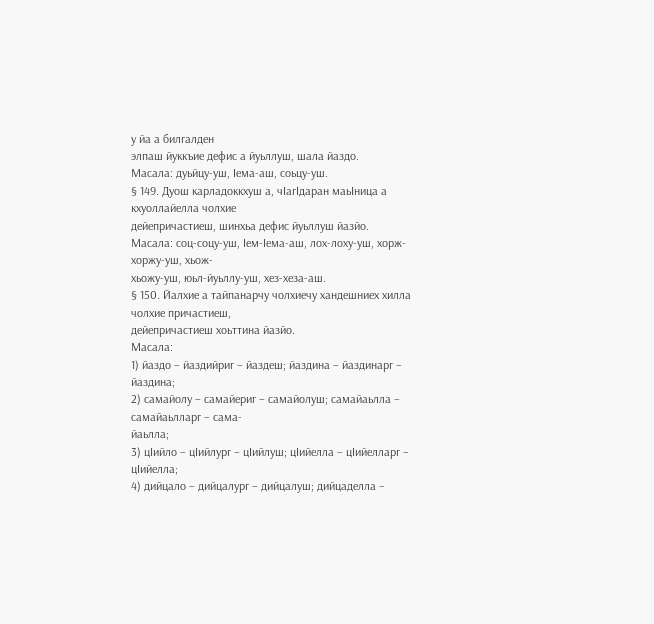у йа а билгалден
элпаш йуккъие дефис а йуьллуш, шала йаздо.
Масала: дуьйцу-уш, Iема-аш, соьцу-уш.
§ 149. Дуош карладоккхуш а, чIагIдаран маьIница а кхуоллайелла чолхие
дейепричастиеш, шинхьа дефис йуьллуш йазйо.
Масала: соц-соцу-уш, Iем-Iема-аш, лох-лоху-уш, хорж-хоржу-уш, хьож-
хьожу-уш, юьл-йуьллу-уш, хез-хеза-аш.
§ 150. Йалхие а тайпанарчу чолхиечу хандешниех хилла чолхие причастиеш,
дейепричастиеш хоьттина йазйо.
Масала:
1) йаздо – йаздийриг – йаздеш; йаздина – йаздинарг – йаздина;
2) самайолу – самайериг – самайолуш; самайаьлла – самайаьлларг – сама-
йаьлла;
3) цIийло – цIийлург – цIийлуш; цIийелла – цIийелларг – цIийелла;
4) дийцало – дийцалург – дийцалуш; дийцаделла –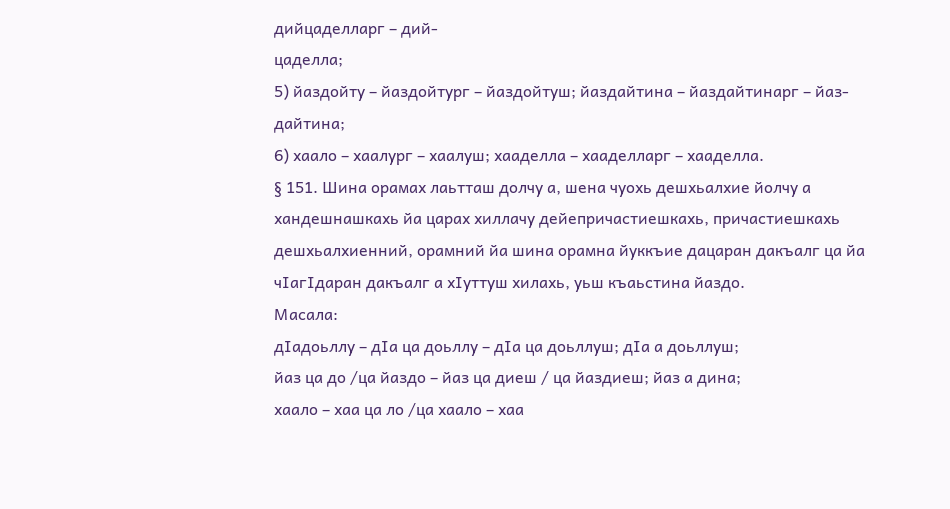дийцаделларг – дий-
цаделла;
5) йаздойту – йаздойтург – йаздойтуш; йаздайтина – йаздайтинарг – йаз-
дайтина;
6) хаало – хаалург – хаалуш; хааделла – хааделларг – хааделла.
§ 151. Шина орамах лаьтташ долчу а, шена чуохь дешхьалхие йолчу а
хандешнашкахь йа царах хиллачу дейепричастиешкахь, причастиешкахь
дешхьалхиенний, орамний йа шина орамна йуккъие дацаран дакъалг ца йа
чIагIдаран дакъалг а хIуттуш хилахь, уьш къаьстина йаздо.
Масала:
дIадоьллу – дIа ца доьллу – дIа ца доьллуш; дIа а доьллуш;
йаз ца до /ца йаздо – йаз ца диеш / ца йаздиеш; йаз а дина;
хаало – хаа ца ло /ца хаало – хаа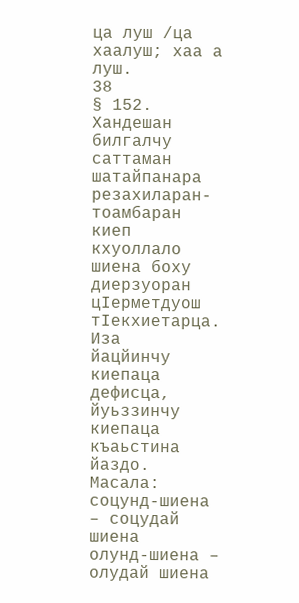ца луш /ца хаалуш; хаа а луш.
38
§ 152. Хандешан билгалчу саттаман шатайпанара резахиларан-тоамбаран
киеп кхуоллало шиена боху диерзуоран цIерметдуош тIекхиетарца. Иза
йацйинчу киепаца дефисца, йуьззинчу киепаца къаьстина йаздо.
Масала:
соцунд-шиена – соцудай шиена
олунд-шиена – олудай шиена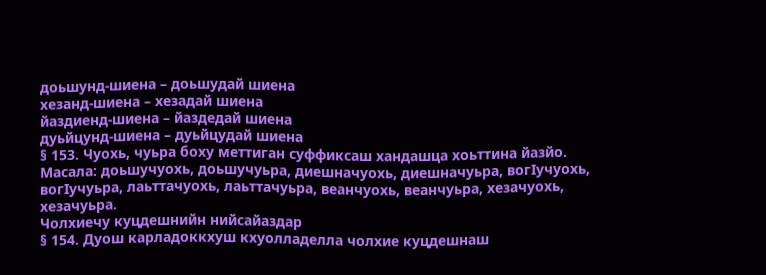доьшунд-шиена – доьшудай шиена
хезанд-шиена – хезадай шиена
йаздиенд-шиена – йаздедай шиена
дуьйцунд-шиена – дуьйцудай шиена
§ 153. Чуохь, чуьра боху меттиган суффиксаш хандашца хоьттина йазйо.
Масала: доьшучуохь, доьшучуьра, диешначуохь, диешначуьра, вогIучуохь,
вогIучуьра, лаьттачуохь, лаьттачуьра, веанчуохь, веанчуьра, хезачуохь,
хезачуьра.
Чолхиечу куцдешнийн нийсайаздар
§ 154. Дуош карладоккхуш кхуолладелла чолхие куцдешнаш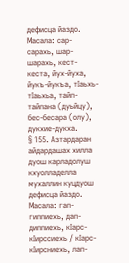дефисца йаздо.
Масала: сар-сарахь, шар-шарахь, кест-кеста, йух-йуха, йукъ-йукъа, тIаьхь-
тIаьхьа, тайп-тайпана (дуьйцу), бес-бесара (олу), дукхие-дукха.
§ 155. Азтардаран айдардашах хилла дуош карладолуш кхуолладелла
мухаллин куцдуош дефисца йаздо.
Масала: гап-гиппиехь, дап-диппиехь, кIарс-кIирссиехь / кIарс-кIирсниехь, лап-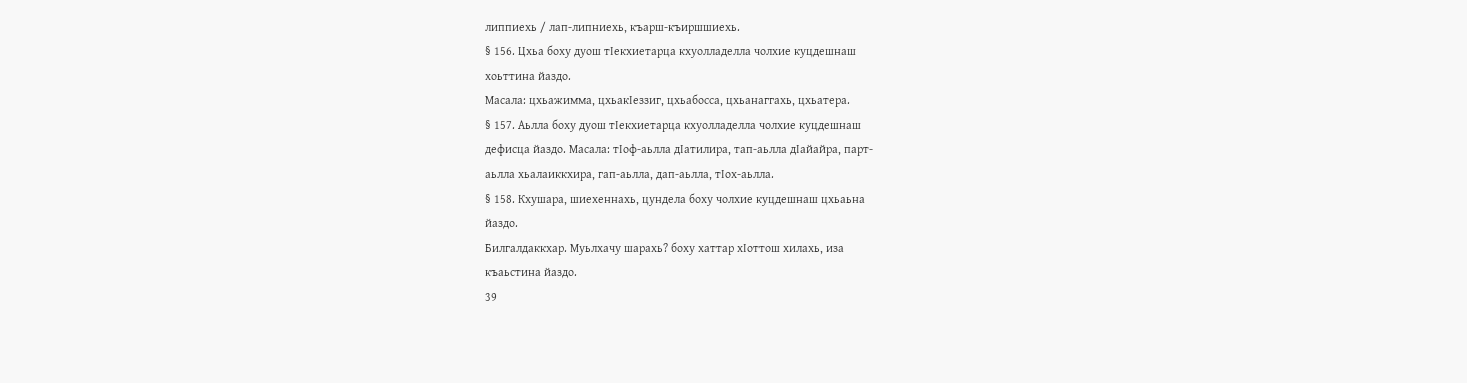липпиехь / лап-липниехь, къарш-къиршшиехь.
§ 156. Цхьа боху дуош тIекхиетарца кхуолладелла чолхие куцдешнаш
хоьттина йаздо.
Масала: цхьажимма, цхьакIеззиг, цхьабосса, цхьанаггахь, цхьатера.
§ 157. Аьлла боху дуош тIекхиетарца кхуолладелла чолхие куцдешнаш
дефисца йаздо. Масала: тIоф-аьлла дIатилира, тап-аьлла дIайайра, парт-
аьлла хьалаиккхира, гап-аьлла, дап-аьлла, тIох-аьлла.
§ 158. Кхушара, шиехеннахь, цундела боху чолхие куцдешнаш цхьаьна
йаздо.
Билгалдаккхар. Муьлхачу шарахь? боху хаттар хIоттош хилахь, иза
къаьстина йаздо.
39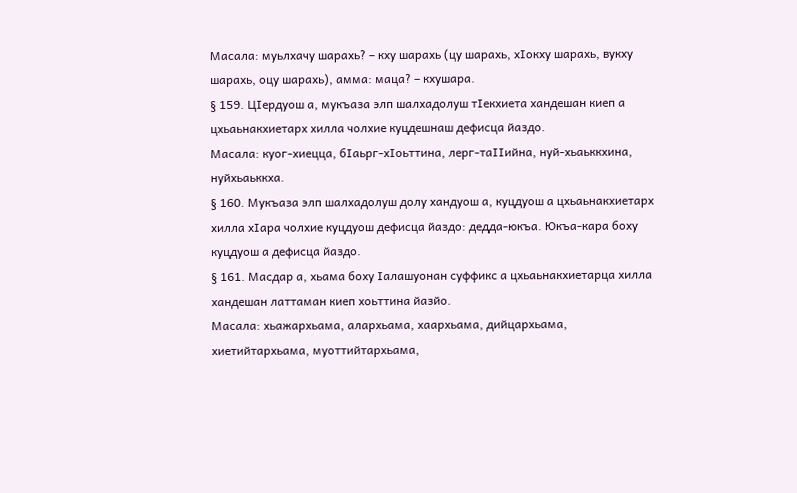Масала: муьлхачу шарахь? – кху шарахь (цу шарахь, хIокху шарахь, вукху
шарахь, оцу шарахь), амма: маца? – кхушара.
§ 159. ЦIердуош а, мукъаза элп шалхадолуш тIекхиета хандешан киеп а
цхьаьнакхиетарх хилла чолхие куцдешнаш дефисца йаздо.
Масала: куог-хиецца, бIаьрг-хIоьттина, лерг-таIIийна, нуй-хьаьккхина,
нуйхьаьккха.
§ 160. Мукъаза элп шалхадолуш долу хандуош а, куцдуош а цхьаьнакхиетарх
хилла хIара чолхие куцдуош дефисца йаздо: дедда-юкъа. Юкъа-кара боху
куцдуош а дефисца йаздо.
§ 161. Масдар а, хьама боху Iалашуонан суффикс а цхьаьнакхиетарца хилла
хандешан латтаман киеп хоьттина йазйо.
Масала: хьажархьама, алархьама, хаархьама, дийцархьама,
хиетийтархьама, муоттийтархьама,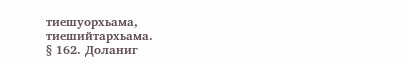тиешуорхьама, тиешийтархьама.
§ 162. Доланиг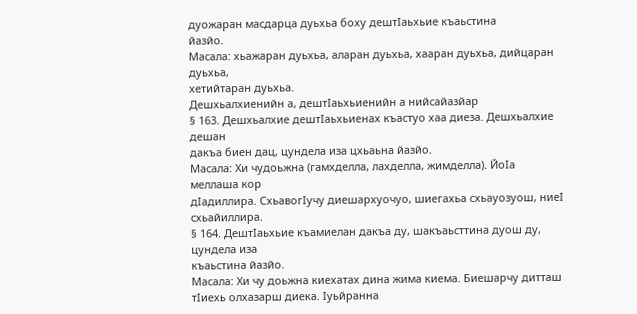дуожаран масдарца дуьхьа боху дештIаьхьие къаьстина
йазйо.
Масала: хьажаран дуьхьа, аларан дуьхьа, хааран дуьхьа, дийцаран дуьхьа,
хетийтаран дуьхьа.
Дешхьалхиенийн а, дештIаьхьиенийн а нийсайазйар
§ 163. Дешхьалхие дештIаьхьиенах къастуо хаа диеза. Дешхьалхие дешан
дакъа биен дац, цундела иза цхьаьна йазйо.
Масала: Хи чудоьжна (гамхделла, лахделла, жимделла). ЙоIа меллаша кор
дIадиллира. СхьавогIучу диешархуочуо, шиегахьа схьауозуош, ниеI
схьайиллира.
§ 164. ДештIаьхьие къамиелан дакъа ду, шакъаьсттина дуош ду, цундела иза
къаьстина йазйо.
Масала: Хи чу доьжна киехатах дина жима киема. Биешарчу дитташ
тIиехь олхазарш диека. Iуьйранна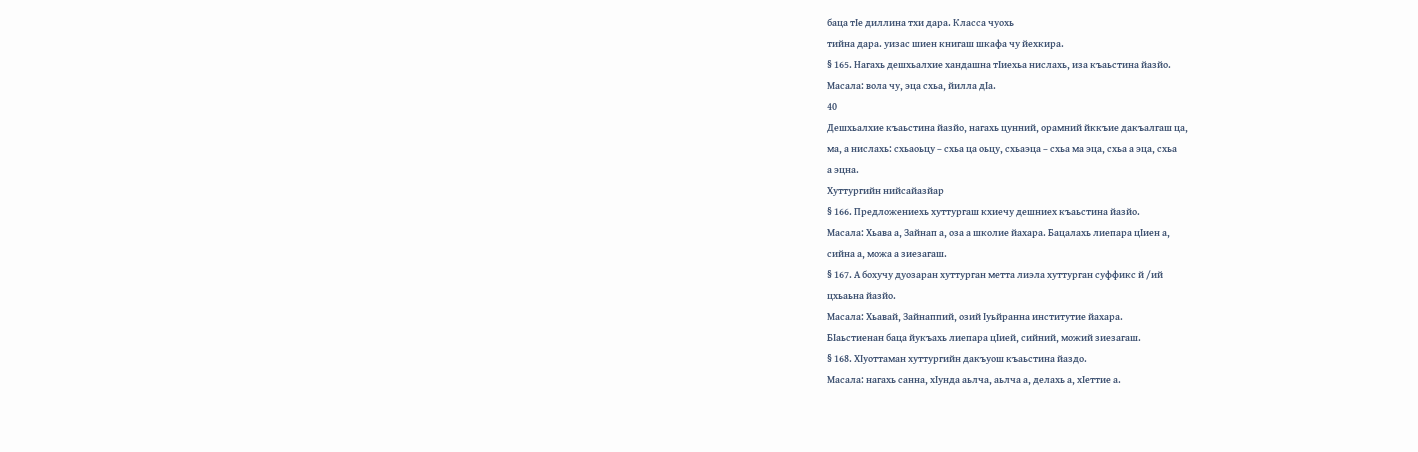баца тIе диллина тхи дара. Класса чуохь
тийна дара. уизас шиен книгаш шкафа чу йехкира.
§ 165. Нагахь дешхьалхие хандашна тIиехьа нислахь, иза къаьстина йазйо.
Масала: вола чу, эца схьа, йилла дIа.
40
Дешхьалхие къаьстина йазйо, нагахь цунний, орамний йккъие дакъалгаш ца,
ма, а нислахь: схьаоьцу – схьа ца оьцу, схьаэца – схьа ма эца, схьа а эца, схьа
а эцна.
Хуттургийн нийсайазйар
§ 166. Предложениехь хуттургаш кхиечу дешниех къаьстина йазйо.
Масала: Хьава а, Зайнап а, оза а школие йахара. Бацалахь лиепара цIиен а,
сийна а, можа а зиезагаш.
§ 167. А бохучу дуозаран хуттурган метта лиэла хуттурган суффикс й /ий
цхьаьна йазйо.
Масала: Хьавай, Зайнаппий, озий Iуьйранна институтие йахара.
БIаьстиенан баца йукъахь лиепара цIией, сийний, можий зиезагаш.
§ 168. ХIуоттаман хуттургийн дакъуош къаьстина йаздо.
Масала: нагахь санна, хIунда аьлча, аьлча а, делахь а, хIеттие а.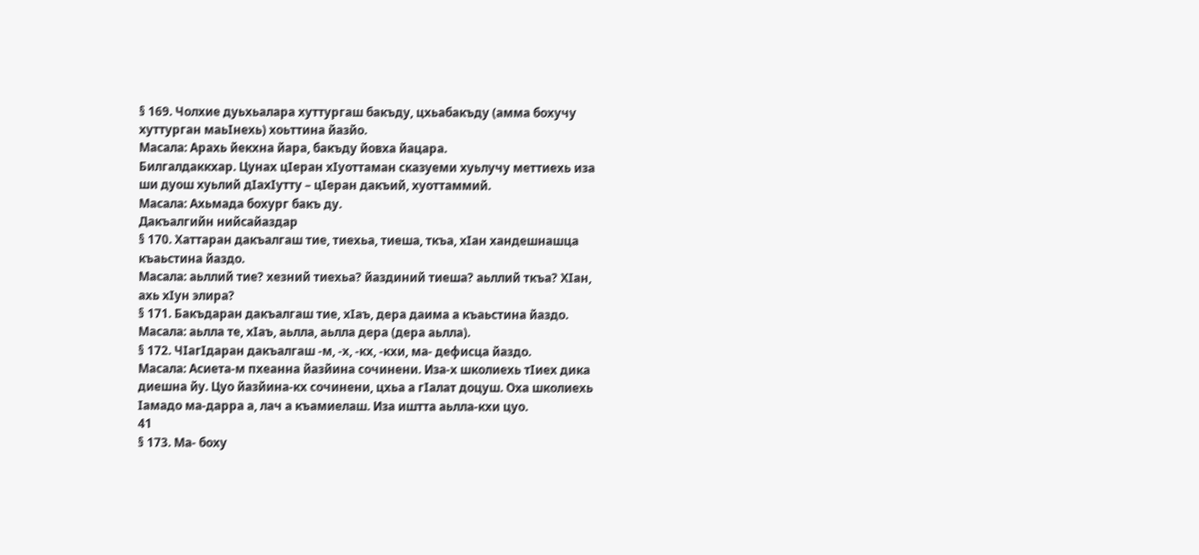§ 169. Чолхие дуьхьалара хуттургаш бакъду, цхьабакъду (амма бохучу
хуттурган маьIнехь) хоьттина йазйо.
Масала: Арахь йекхна йара, бакъду йовха йацара.
Билгалдаккхар. Цунах цIеран хIуоттаман сказуеми хуьлучу меттиехь иза
ши дуош хуьлий дIахIутту – цIеран дакъий, хуоттаммий.
Масала: Ахьмада бохург бакъ ду.
Дакъалгийн нийсайаздар
§ 170. Хаттаран дакъалгаш тие, тиехьа, тиеша, ткъа, хIан хандешнашца
къаьстина йаздо.
Масала: аьллий тие? хезний тиехьа? йаздиний тиеша? аьллий ткъа? ХIан,
ахь хIун элира?
§ 171. Бакъдаран дакъалгаш тие, хIаъ, дера даима а къаьстина йаздо.
Масала: аьлла те, хIаъ, аьлла, аьлла дера (дера аьлла).
§ 172. ЧIагIдаран дакъалгаш -м, -х, -кх, -кхи, ма- дефисца йаздо.
Масала: Асиета-м пхеанна йазйина сочинени. Иза-х школиехь тIиех дика
диешна йу. Цуо йазйина-кх сочинени, цхьа а гIалат доцуш. Оха школиехь
Iамадо ма-дарра а, лач а къамиелаш. Иза иштта аьлла-кхи цуо.
41
§ 173. Ма- боху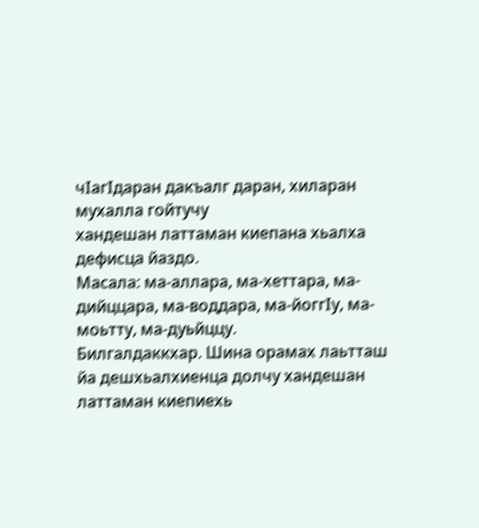чIагIдаран дакъалг даран, хиларан мухалла гойтучу
хандешан латтаман киепана хьалха дефисца йаздо.
Масала: ма-аллара, ма-хеттара, ма-дийццара, ма-воддара, ма-йоггIу, ма-
моьтту, ма-дуьйццу.
Билгалдаккхар. Шина орамах лаьтташ йа дешхьалхиенца долчу хандешан
латтаман киепиехь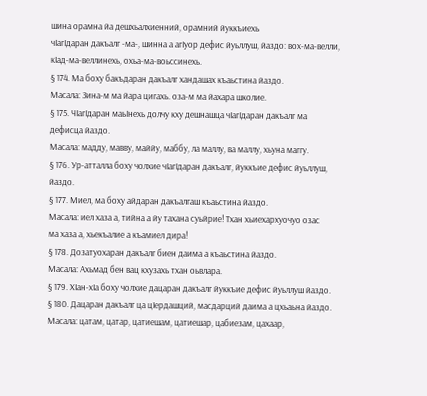шина орамна йа дешхьалхиенний, орамний йуккъиехь
чIагIдаран дакъалг -ма-, шинна а агIуор дефис йуьллуш, йаздо: вох-ма-велли,
кIад-ма-веллинехь, охьа-ма-воьссинехь.
§ 174. Ма боху бакъдаран дакъалг хандашах къаьстина йаздо.
Масала: Зина-м ма йара цигахь. оза-м ма йахара школие.
§ 175. ЧIагIдаран маьIнехь долчу кху дешнашца чIагIдаран дакъалг ма
дефисца йаздо.
Масала: мадду, мавву, маййу, маббу, ла маллу, ва маллу, хьуна маггу.
§ 176. Ур-атталла боху чолхие чIагIдаран дакъалг, йуккъие дефис йуьллуш,
йаздо.
§ 177. Миел, ма боху айдаран дакъалгаш къаьстина йаздо.
Масала: иел хаза а, тийна а йу тахана суьйрие! Тхан хьиехархуочуо озас
ма хаза а, хьекъалие а къамиел дира!
§ 178. Дозатуохаран дакъалг биен даима а къаьстина йаздо.
Масала: Ахьмад бен вац кхузахь тхан оьвлара.
§ 179. ХIан-хIа боху чолхие дацаран дакъалг йуккъие дефис йуьллуш йаздо.
§ 180. Дацаран дакъалг ца цIердашций, масдарций даима а цхьаьна йаздо.
Масала: цатам, цатар, цатиешам, цатиешар, цабиезам, цахаар,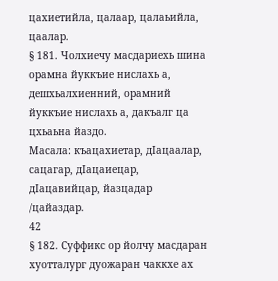цахиетийла, цалаар, цалаьийла, цаалар.
§ 181. Чолхиечу масдариехь шина орамна йуккъие нислахь а,
дешхьалхиенний, орамний йуккъие нислахь а, дакъалг ца цхьаьна йаздо.
Масала: къацахиетар, дIацаалар, сацагар, дIацаиецар, дIацавийцар, йазцадар
/цайаздар.
42
§ 182. Суффикс ор йолчу масдаран хуотталург дуожаран чаккхе ах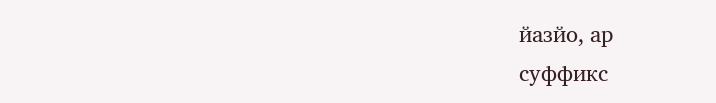йазйо, ар
суффикс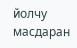йолчу масдаран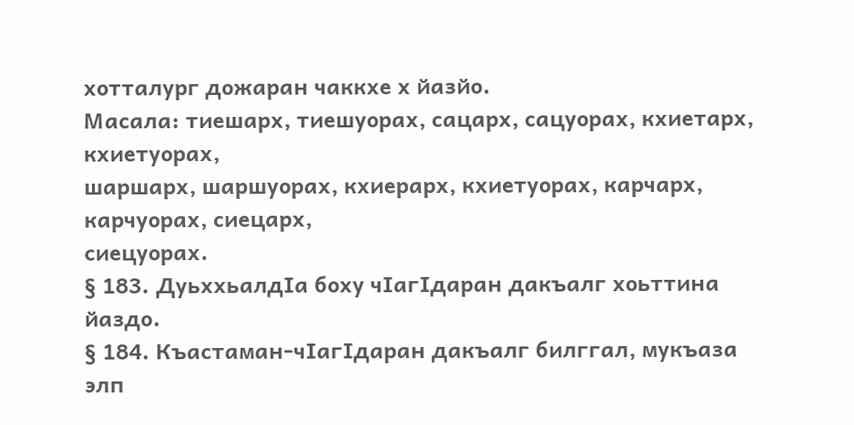хотталург дожаран чаккхе х йазйо.
Масала: тиешарх, тиешуорах, сацарх, сацуорах, кхиетарх, кхиетуорах,
шаршарх, шаршуорах, кхиерарх, кхиетуорах, карчарх, карчуорах, сиецарх,
сиецуорах.
§ 183. ДуьххьалдIа боху чIагIдаран дакъалг хоьттина йаздо.
§ 184. Къастаман-чIагIдаран дакъалг билггал, мукъаза элп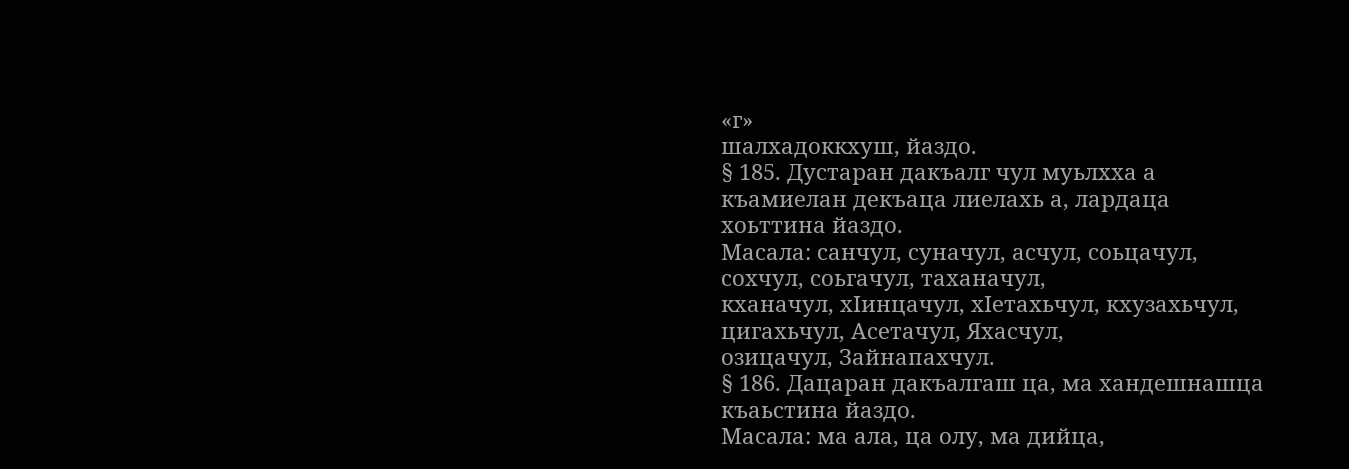«г»
шалхадоккхуш, йаздо.
§ 185. Дустаран дакъалг чул муьлхха а къамиелан декъаца лиелахь а, лардаца
хоьттина йаздо.
Масала: санчул, суначул, асчул, соьцачул, сохчул, соьгачул, таханачул,
кханачул, хIинцачул, хIетахьчул, кхузахьчул, цигахьчул, Асетачул, Яхасчул,
озицачул, Зайнапахчул.
§ 186. Дацаран дакъалгаш ца, ма хандешнашца къаьстина йаздо.
Масала: ма ала, ца олу, ма дийца,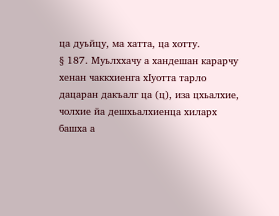ца дуьйцу, ма хатта, ца хотту.
§ 187. Муьлххачу а хандешан карарчу хенан чаккхиенга хIуотта тарло
дацаран дакъалг ца (ц), иза цхьалхие, чолхие йа дешхьалхиенца хиларх
башха а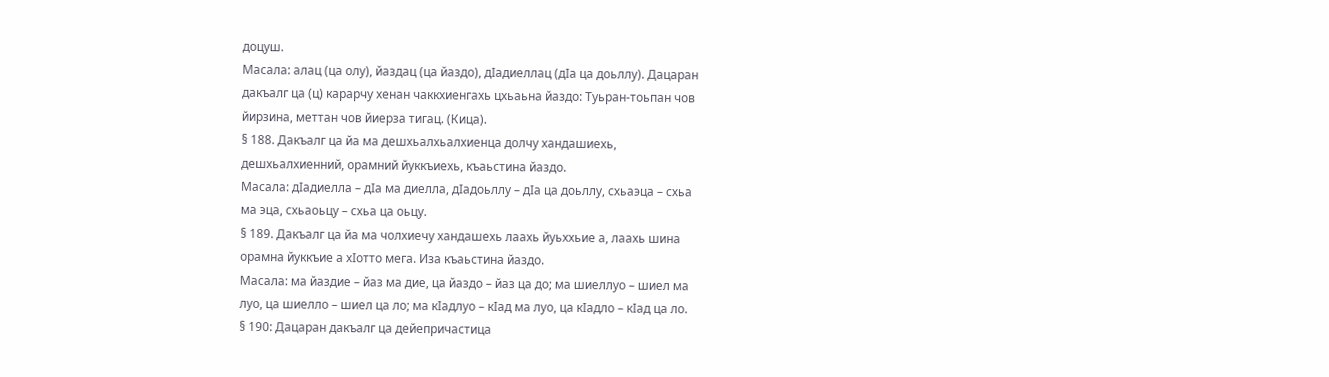доцуш.
Масала: алац (ца олу), йаздац (ца йаздо), дIадиеллац (дIа ца доьллу). Дацаран
дакъалг ца (ц) карарчу хенан чаккхиенгахь цхьаьна йаздо: Туьран-тоьпан чов
йирзина, меттан чов йиерза тигац. (Кица).
§ 188. Дакъалг ца йа ма дешхьалхьалхиенца долчу хандашиехь,
дешхьалхиенний, орамний йуккъиехь, къаьстина йаздо.
Масала: дIадиелла – дIа ма диелла, дIадоьллу – дIа ца доьллу, схьаэца – схьа
ма эца, схьаоьцу – схьа ца оьцу.
§ 189. Дакъалг ца йа ма чолхиечу хандашехь лаахь йуьххьие а, лаахь шина
орамна йуккъие а хIотто мега. Иза къаьстина йаздо.
Масала: ма йаздие – йаз ма дие, ца йаздо – йаз ца до; ма шиеллуо – шиел ма
луо, ца шиелло – шиел ца ло; ма кIадлуо – кIад ма луо, ца кIадло – кIад ца ло.
§ 190: Дацаран дакъалг ца дейепричастица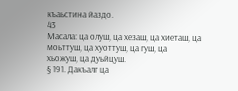къаьстина йаздо.
43
Масала: ца олуш, ца хезаш, ца хиеташ, ца моьттуш, ца хуоттуш, ца гуш, ца
хьожуш, ца дуьйцуш.
§ 191. Дакъалг ца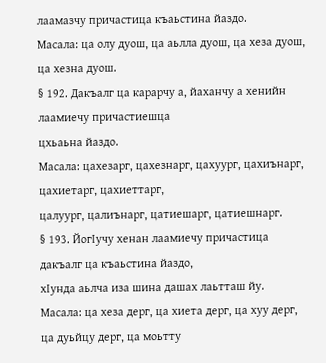лаамазчу причастица къаьстина йаздо.
Масала: ца олу дуош, ца аьлла дуош, ца хеза дуош, ца хезна дуош.
§ 192. Дакъалг ца карарчу а, йаханчу а хенийн лаамиечу причастиешца
цхьаьна йаздо.
Масала: цахезарг, цахезнарг, цахуург, цахиънарг, цахиетарг, цахиеттарг,
цалуург, цалиънарг, цатиешарг, цатиешнарг.
§ 193. ЙогIучу хенан лаамиечу причастица дакъалг ца къаьстина йаздо,
хIунда аьлча иза шина дашах лаьтташ йу.
Масала: ца хеза дерг, ца хиета дерг, ца хуу дерг, ца дуьйцу дерг, ца моьтту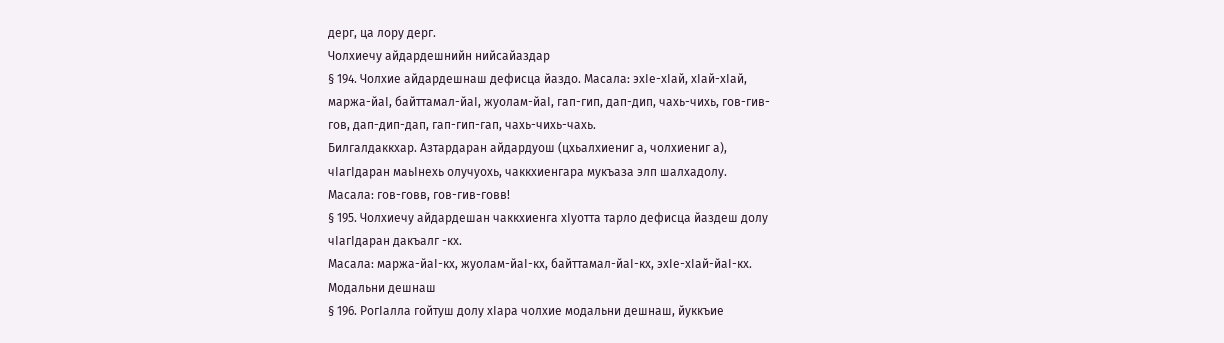дерг, ца лору дерг.
Чолхиечу айдардешнийн нийсайаздар
§ 194. Чолхие айдардешнаш дефисца йаздо. Масала: эхIе-хIай, хIай-хIай,
маржа-йаI, байттамал-йаI, жуолам-йаI, гап-гип, дап-дип, чахь-чихь, гов-гив-
гов, дап-дип-дап, гап-гип-гап, чахь-чихь-чахь.
Билгалдаккхар. Азтардаран айдардуош (цхьалхиениг а, чолхиениг а),
чIагIдаран маьIнехь олучуохь, чаккхиенгара мукъаза элп шалхадолу.
Масала: гов-говв, гов-гив-говв!
§ 195. Чолхиечу айдардешан чаккхиенга хIуотта тарло дефисца йаздеш долу
чIагIдаран дакъалг -кх.
Масала: маржа-йаI-кх, жуолам-йаI-кх, байттамал-йаI-кх, эхIе-хIай-йаI-кх.
Модальни дешнаш
§ 196. РогIалла гойтуш долу хIара чолхие модальни дешнаш, йуккъие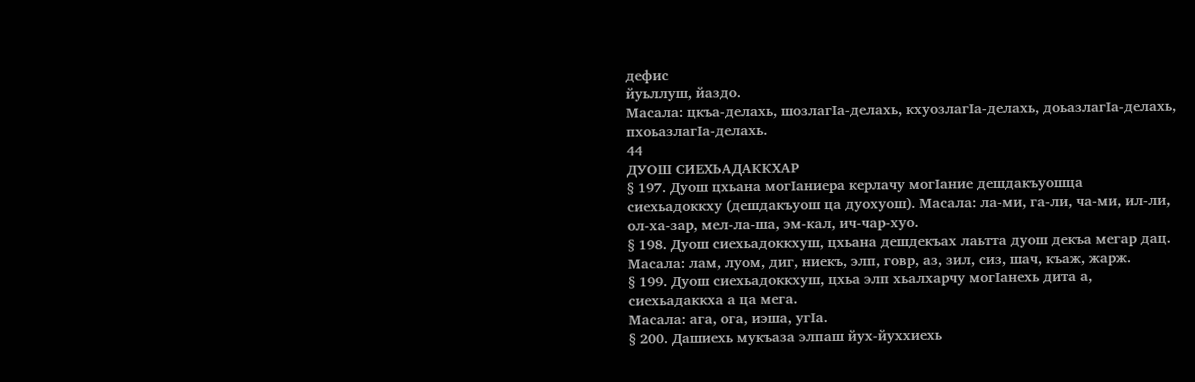дефис
йуьллуш, йаздо.
Масала: цкъа-делахь, шозлагIа-делахь, кхуозлагIа-делахь, доьазлагIа-делахь,
пхоьазлагIа-делахь.
44
ДУОШ СИЕХЬАДАККХАР
§ 197. Дуош цхьана могIаниера керлачу могIание дешдакъуошца
сиехьадоккху (дешдакъуош ца дуохуош). Масала: ла-ми, га-ли, ча-ми, ил-ли,
ол-ха-зар, мел-ла-ша, эм-кал, ич-чар-хуо.
§ 198. Дуош сиехьадоккхуш, цхьана дешдекъах лаьтта дуош декъа мегар дац.
Масала: лам, луом, диг, ниекъ, элп, говр, аз, зил, сиз, шач, къаж, жарж.
§ 199. Дуош сиехьадоккхуш, цхьа элп хьалхарчу могIанехь дита а,
сиехьадаккха а ца мега.
Масала: ага, ога, иэша, угIа.
§ 200. Дашиехь мукъаза элпаш йух-йуххиехь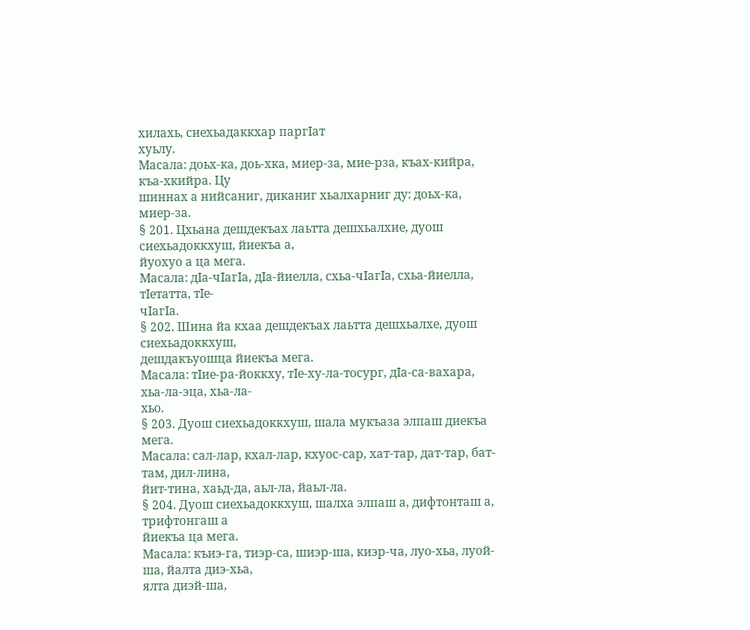хилахь, сиехьадаккхар паргIат
хуьлу.
Масала: доьх-ка, доь-хка, миер-за, мие-рза, къах-кийра, къа-хкийра. Цу
шиннах а нийсаниг, диканиг хьалхарниг ду: доьх-ка, миер-за.
§ 201. Цхьана дешдекъах лаьтта дешхьалхие, дуош сиехьадоккхуш, йиекъа а,
йуохуо а ца мега.
Масала: дIа-чIагIа, дIа-йиелла, схьа-чIагIа, схьа-йиелла, тIетатта, тIе-
чIагIа.
§ 202. Шина йа кхаа дешдекъах лаьтта дешхьалхе, дуош сиехьадоккхуш,
дешдакъуошца йиекъа мега.
Масала: тIие-ра-йоккху, тIе-ху-ла-тосург, дIа-са-вахара, хьа-ла-эца, хьа-ла-
хьо.
§ 203. Дуош сиехьадоккхуш, шала мукъаза элпаш диекъа мега.
Масала: сал-лар, кхал-лар, кхуос-сар, хат-тар, дат-тар, бат-там, дил-лина,
йит-тина, хаьд-да, аьл-ла, йаьл-ла.
§ 204. Дуош сиехьадоккхуш, шалха элпаш а, дифтонташ а, трифтонгаш а
йиекъа ца мега.
Масала: къиэ-га, тиэр-са, шиэр-ша, киэр-ча, луо-хьа, луой-ша, йалта диэ-хьа,
ялта диэй-ша,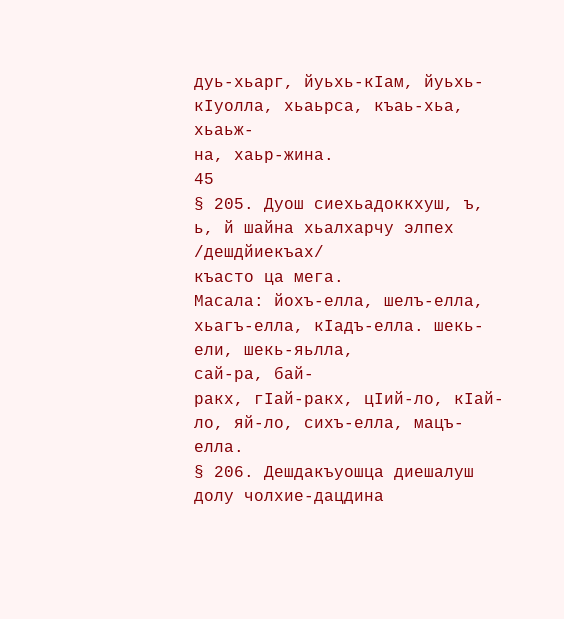дуь-хьарг, йуьхь-кIам, йуьхь-кIуолла, хьаьрса, къаь-хьа, хьаьж-
на, хаьр-жина.
45
§ 205. Дуош сиехьадоккхуш, ъ, ь, й шайна хьалхарчу элпех /дешдйиекъах/
къасто ца мега.
Масала: йохъ-елла, шелъ-елла, хьагъ-елла, кIадъ-елла. шекь-ели, шекь-яьлла,
сай-ра, бай-
ракх, гIай-ракх, цIий-ло, кIай-ло, яй-ло, сихъ-елла, мацъ-елла.
§ 206. Дешдакъуошца диешалуш долу чолхие-дацдина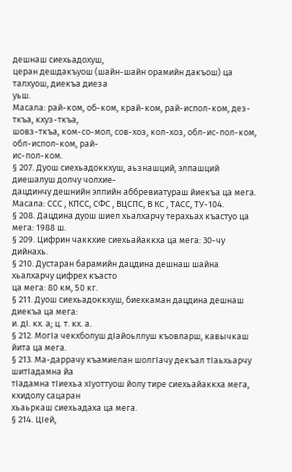дешнаш сиехьадохуш,
церан дешдакъуош (шайн-шайн орамийн дакъош) ца талхуош, диекъа диеза
уьш.
Масала: рай-ком, об-ком, край-ком, рай-испол-ком, дез-ткъа, кхуз-ткъа,
шовз-ткъа, ком-со-мол, сов-хоз, кол-хоз, обл-ис-пол-ком, обл-испол-ком, рай-
ис-пол-ком.
§ 207. Дуош сиехьадоккхуш, аьзнашций, элпашций диешалуш долчу чолхие-
дацдинчу дешнийн элпийн аббревиатураш йиекъа ца мега.
Масала: ССС , КПСС, СФС , ВЦСПС, В КС , ТАСС, ТУ-104.
§ 208. Дацдина дуош шиел хьалхарчу терахьах къастуо ца мега: 1988 ш.
§ 209. Цифрин чаккхие сиехьайаккха ца мега: 30-чу дийнахь.
§ 210. Дустаран барамийн дацдина дешнаш шайна хьалхарчу цифрех къасто
ца мега: 80 км, 50 кг.
§ 211. Дуош сиехьадоккхуш, биехкаман дацдина дешнаш диекъа ца мега:
и. дI. кх. а; ц. т. кх. а.
§ 212. МогIа чекхболуш дIайоьллуш къовларш, кавычкаш йита ца мега.
§ 213. Ма-даррачу къамиелан шолгIачу декъал тIаьхьарчу шитIадамна йа
тIадамна тIиехьа хIуоттуош йолу тире сиехьайаккха мега, кхидолу сацаран
хьаьркаш сиехьадаха ца мега.
§ 214. ЦIей,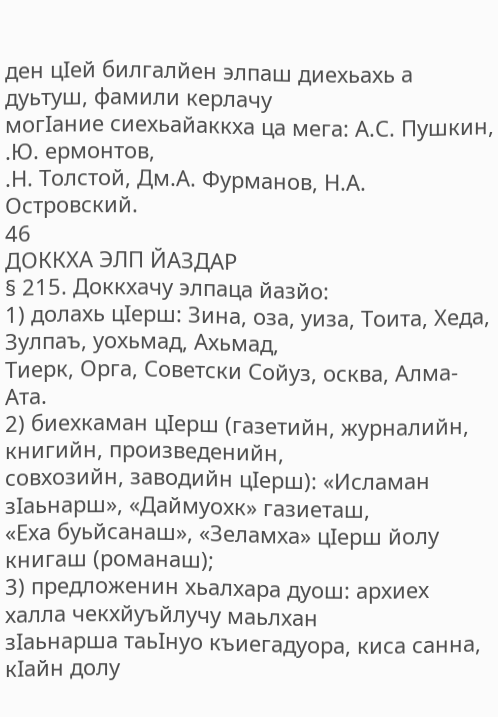ден цIей билгалйен элпаш диехьахь а дуьтуш, фамили керлачу
могIание сиехьайаккха ца мега: А.С. Пушкин, .Ю. ермонтов,
.Н. Толстой, Дм.А. Фурманов, Н.А. Островский.
46
ДОККХА ЭЛП ЙАЗДАР
§ 215. Доккхачу элпаца йазйо:
1) долахь цIерш: Зина, оза, уиза, Тоита, Хеда, Зулпаъ, уохьмад, Ахьмад,
Тиерк, Орга, Советски Сойуз, осква, Алма-Ата.
2) биехкаман цIерш (газетийн, журналийн, книгийн, произведенийн,
совхозийн, заводийн цIерш): «Исламан зIаьнарш», «Даймуохк» газиеташ,
«Еха буьйсанаш», «Зеламха» цIерш йолу книгаш (романаш);
3) предложенин хьалхара дуош: архиех халла чекхйуъйлучу маьлхан
зIаьнарша таьIнуо къиегадуора, киса санна, кIайн долу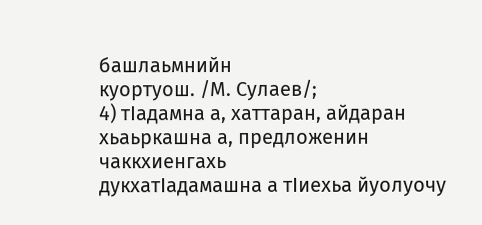башлаьмнийн
куортуош. /М. Сулаев/;
4) тIадамна а, хаттаран, айдаран хьаьркашна а, предложенин чаккхиенгахь
дукхатIадамашна а тIиехьа йуолуочу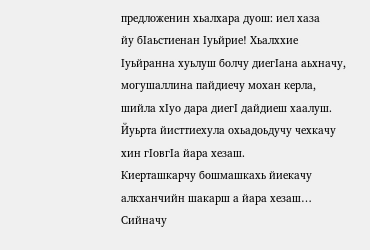предложенин хьалхара дуош: иел хаза
йу бIаьстиенан Iуьйрие! Хьалххие Iуьйранна хуьлуш болчу диегIана аьхначу,
могушаллина пайдиечу мохан керла, шийла хIуо дара диегI дайдиеш хаалуш.
Йуьрта йисттиехула охьадоьдучу чехкачу хин гIовгIа йара хезаш.
Киерташкарчу бошмашкахь йиекачу алкханчийн шакарш а йара хезаш…
Сийначу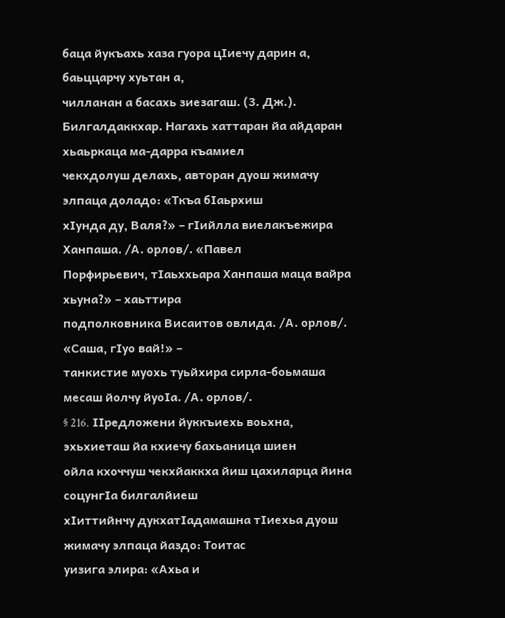баца йукъахь хаза гуора цIиечу дарин а, баьццарчу хуьтан а,
чилланан а басахь зиезагаш. (3. Дж.).
Билгалдаккхар. Нагахь хаттаран йа айдаран хьаьркаца ма-дарра къамиел
чекхдолуш делахь, авторан дуош жимачу элпаца доладо: «Ткъа бIаьрхиш
хIунда ду, Валя?» – гIийлла виелакъежира Ханпаша. /А. орлов/. «Павел
Порфирьевич, тIаьххьара Ханпаша маца вайра хьуна?» – хаьттира
подполковника Висаитов овлида. /А. орлов/. «Саша, гIуо вай!» –
танкистие муохь туьйхира сирла-боьмаша месаш йолчу йуоIа. /А. орлов/.
§ 216. IIредложени йуккъиехь воьхна, эхьхиеташ йа кхиечу бахьаница шиен
ойла кхоччуш чекхйаккха йиш цахиларца йина соцунгIа билгалйиеш
хIиттийнчу дукхатIадамашна тIиехьа дуош жимачу элпаца йаздо: Тоитас
уизига элира: «Ахьа и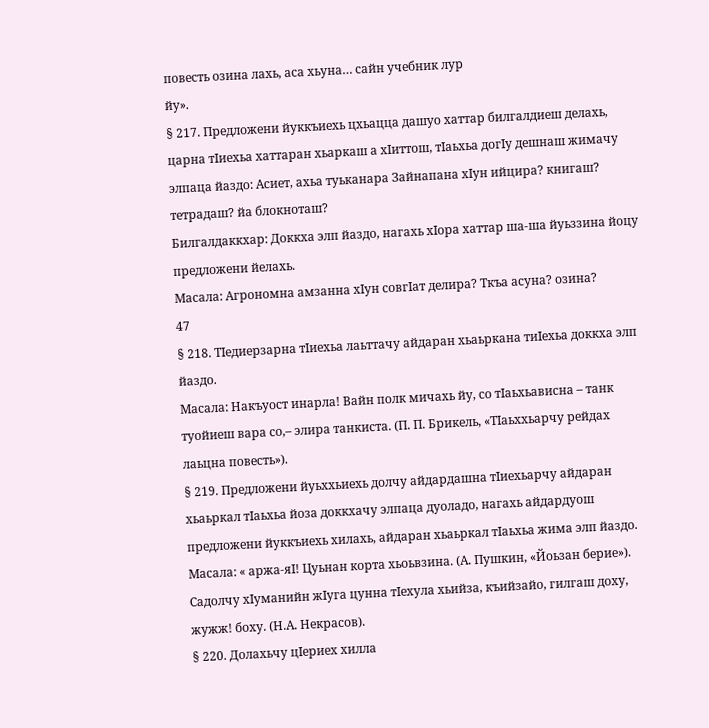повесть озина лахь, аса хьуна… сайн учебник лур
йу».
§ 217. Предложени йуккъиехь цхьацца дашуо хаттар билгалдиеш делахь,
царна тIиехьа хаттаран хьаркаш а хIиттош, тIаьхьа догIу дешнаш жимачу
элпаца йаздо: Асиет, ахьа туьканара Зайнапана хIун ийцира? книгаш?
тетрадаш? йа блокноташ?
Билгалдаккхар: Доккха элп йаздо, нагахь хIора хаттар ша-ша йуьззина йоцу
предложени йелахь.
Масала: Агрономна амзанна хIун совгIат делира? Ткъа асуна? озина?
47
§ 218. ТIедиерзарна тIиехьа лаьттачу айдаран хьаьркана тиIехьа доккха элп
йаздо.
Масала: Накъуост инарла! Вайн полк мичахь йу, со тIаьхьависна – танк
туойиеш вара со,– элира танкиста. (П. П. Брикель, «ТIаьххьарчу рейдах
лаьцна повесть»).
§ 219. Предложени йуьххьиехь долчу айдардашна тIиехьарчу айдаран
хьаьркал тIаьхьа йоза доккхачу элпаца дуоладо, нагахь айдардуош
предложени йуккъиехь хилахь, айдаран хьаьркал тIаьхьа жима элп йаздо.
Масала: « аржа-яI! Цуьнан корта хьоьвзина. (А. Пушкин, «Йоьзан берие»).
Садолчу хIуманийн жIуга цунна тIехула хьийза, къийзайо, гилгаш доху,
жужж! боху. (Н.А. Некрасов).
§ 220. Долахьчу цIериех хилла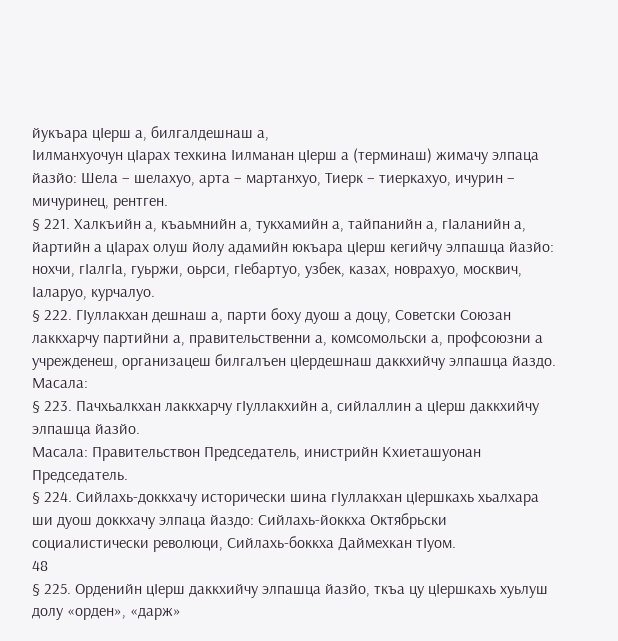йукъара цIерш а, билгалдешнаш а,
Iилманхуочун цIарах техкина Iилманан цIерш а (терминаш) жимачу элпаца
йазйо: Шела – шелахуо, арта – мартанхуо, Тиерк – тиеркахуо, ичурин –
мичуринец, рентген.
§ 221. Халкъийн а, къаьмнийн а, тукхамийн а, тайпанийн а, гIаланийн а,
йартийн а цIарах олуш йолу адамийн юкъара цIерш кегийчу элпашца йазйо:
нохчи, гIалгIа, гуьржи, оьрси, гIебартуо, узбек, казах, новрахуо, москвич,
Iаларуо, курчалуо.
§ 222. ГIуллакхан дешнаш а, парти боху дуош а доцу, Советски Союзан
лаккхарчу партийни а, правительственни а, комсомольски а, профсоюзни а
учрежденеш, организацеш билгалъен цIердешнаш даккхийчу элпашца йаздо.
Масала:
§ 223. Пачхьалкхан лаккхарчу гIуллакхийн а, сийлаллин а цIерш даккхийчу
элпашца йазйо.
Масала: Правительствон Председатель, инистрийн Кхиеташуонан
Председатель.
§ 224. Сийлахь-доккхачу исторически шина гIуллакхан цIершкахь хьалхара
ши дуош доккхачу элпаца йаздо: Сийлахь-йоккха Октябрьски
социалистически революци, Сийлахь-боккха Даймехкан тIуом.
48
§ 225. Орденийн цIерш даккхийчу элпашца йазйо, ткъа цу цIершкахь хуьлуш
долу «орден», «дарж»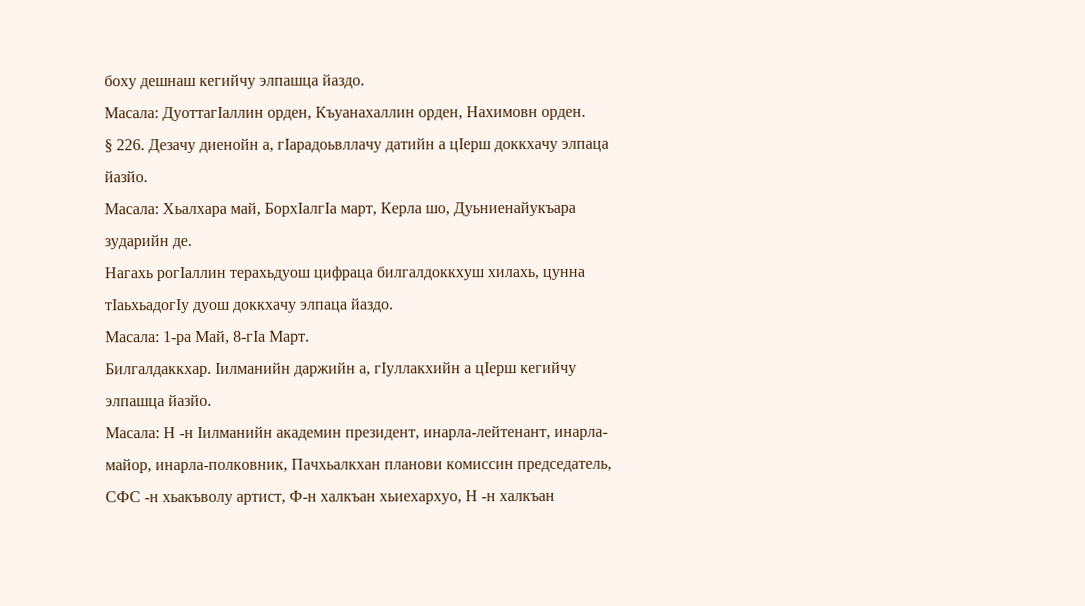боху дешнаш кегийчу элпашца йаздо.
Масала: ДуоттагIаллин орден, Къуанахаллин орден, Нахимовн орден.
§ 226. Дезачу диенойн а, гIарадоьвллачу датийн а цIерш доккхачу элпаца
йазйо.
Масала: Хьалхара май, БорхIалгIа март, Керла шо, Дуьниенайукъара
зударийн де.
Нагахь рогIаллин терахьдуош цифраца билгалдоккхуш хилахь, цунна
тIаьхьадогIу дуош доккхачу элпаца йаздо.
Масала: 1-ра Май, 8-гIа Март.
Билгалдаккхар. Iилманийн даржийн а, гIуллакхийн а цIерш кегийчу
элпашца йазйо.
Масала: Н -н Iилманийн академин президент, инарла-лейтенант, инарла-
майор, инарла-полковник, Пачхьалкхан планови комиссин председатель,
СФС -н хьакъволу артист, Ф-н халкъан хьиехархуо, Н -н халкъан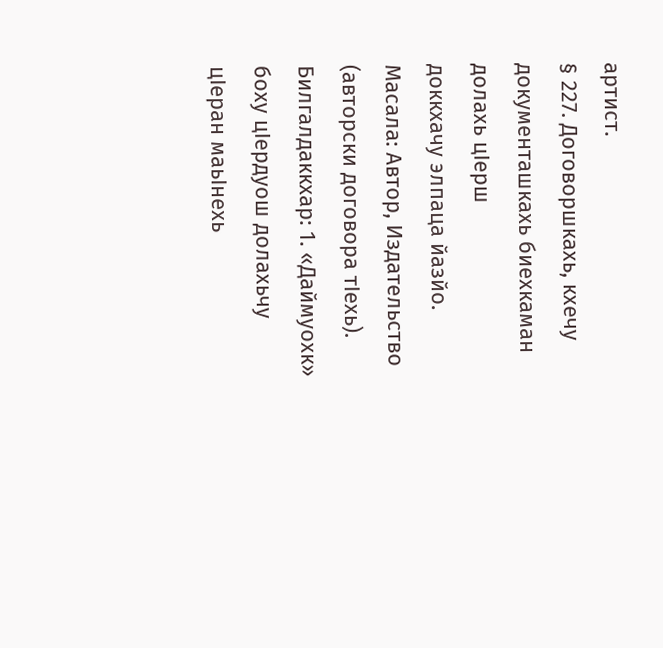артист.
§ 227. Договоршкахь, кхечу документашкахь биехкаман долахь цIерш
доккхачу элпаца йазйо.
Масала: Автор, Издательство (авторски договора тIехь).
Билгалдаккхар: 1. «Даймуохк» боху цIердуош долахьчу цIеран маьIнехь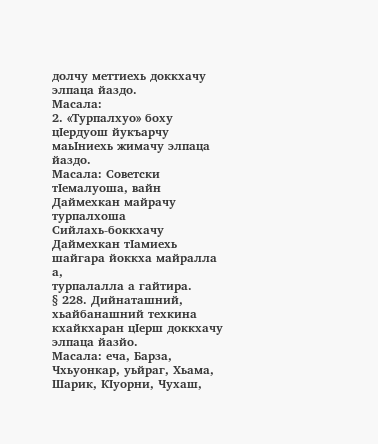долчу меттиехь доккхачу элпаца йаздо.
Масала:
2. «Турпалхуо» боху цIердуош йукъарчу маьIниехь жимачу элпаца йаздо.
Масала: Советски тIемалуоша, вайн Даймехкан майрачу турпалхоша
Сийлахь-боккхачу Даймехкан тIамиехь шайгара йоккха майралла а,
турпалалла а гайтира.
§ 228. Дийнаташний, хьайбанашний техкина кхайкхаран цIерш доккхачу
элпаца йазйо.
Масала: еча, Барза, Чхьуонкар, уьйраг, Хьама, Шарик, КIуорни, Чухаш,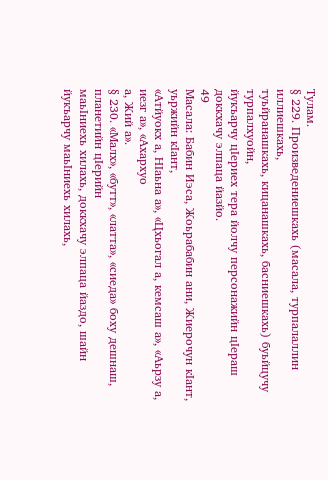Тулам.
§ 229. Произведениешкахь (масала, турпалаллин иллиешкахь,
туьйранашкахь, кицанашкахь, басниешкахь) буьйцучу турпалхуойн,
йукъарчу цIериех тера йолчу персонажийн цIераш доккхачу элпаца йазйо.
49
Масала: Бабин Иэса, Жоьрабабин ани, Жиерочун кIант, уьржийн кIант,
«Атйуокх а, НIаьна а», «Цхьогал а, кемсаш а», «Аьрзу а, иезг а», «Ахархуо
а, Жий а».
§ 230. «Малх», «бутт», «латта», «сиеда» боху дешнаш, планетийн цIерийн
маьIниехь хилахь, доккхачу элпаца йаздо, шайн йукъарчу маьIниехь хилахь,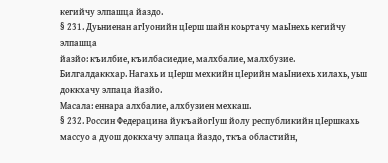кегийчу элпашца йаздо.
§ 231. Дуьниенан агIуонийн цIерш шайн коьртачу маьIнехь кегийчу элпашца
йазйо: къилбие, къилбасиедие, малхбалие, малхбузие.
Билгалдаккхар. Нагахь и цIерш мехкийн цIерийн маьIниехь хилахь, уьш
доккхачу элпаца йазйо.
Масала: еннара алхбалие, алхбузиен мехкаш.
§ 232. Россин Федерацина йукъайогIуш йолу республикийн цIершкахь
массуо а дуош доккхачу элпаца йаздо, ткъа областийн,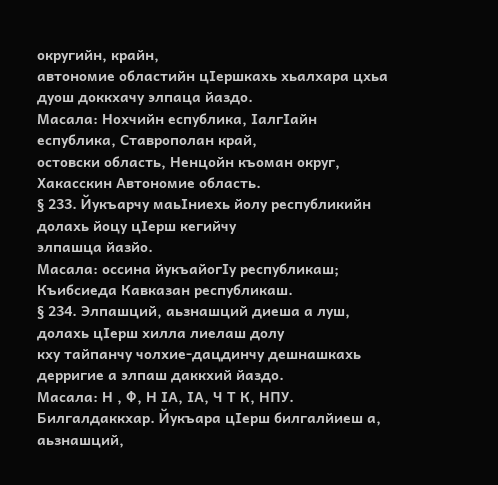округийн, крайн,
автономие областийн цIершкахь хьалхара цхьа дуош доккхачу элпаца йаздо.
Масала: Нохчийн еспублика, IалгIайн еспублика, Ставрополан край,
остовски область, Ненцойн къоман округ, Хакасскин Автономие область.
§ 233. Йукъарчу маьIниехь йолу республикийн долахь йоцу цIерш кегийчу
элпашца йазйо.
Масала: оссина йукъайогIу республикаш; Къибсиеда Кавказан республикаш.
§ 234. Элпашций, аьзнашций диеша а луш, долахь цIерш хилла лиелаш долу
кху тайпанчу чолхие-дацдинчу дешнашкахь дерригие а элпаш даккхий йаздо.
Масала: Н , Ф, Н IА, IА, Ч Т К, НПУ.
Билгалдаккхар. Йукъара цIерш билгалйиеш а, аьзнашций,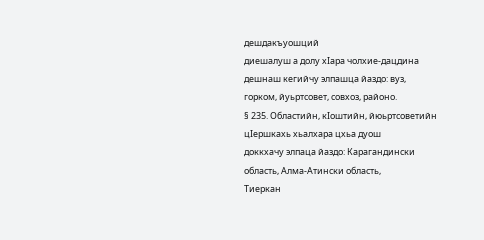дешдакъуошций
диешалуш а долу хIара чолхие-дацдина дешнаш кегийчу элпашца йаздо: вуз,
горком, йуьртсовет, совхоз, районо.
§ 235. Областийн, кIоштийн, йюьртсоветийн цIершкахь хьалхара цхьа дуош
доккхачу элпаца йаздо: Карагандински область, Алма-Атински область,
Тиеркан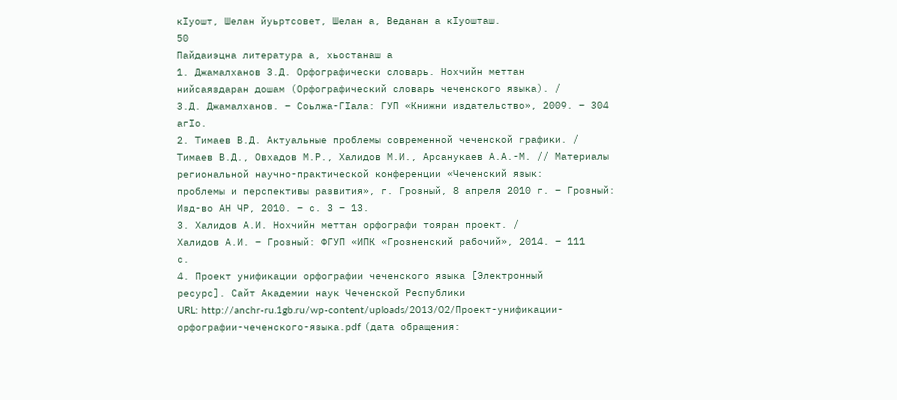кIуошт, Шелан йуьртсовет, Шелан а, Веданан а кIуошташ.
50
Пайдаиэцна литература а, хьостанаш а
1. Джамалханов З.Д. Орфографически словарь. Нохчийн меттан
нийсаяздаран дошам (Орфографический словарь чеченского языка). /
З.Д. Джамалханов. – Соьлжа-ГIала: ГУП «Книжни издательство», 2009. – 304
агIо.
2. Тимаев В.Д. Актуальные проблемы современной чеченской графики. /
Тимаев В.Д., Овхадов М.Р., Халидов М.И., Арсанукаев А.А.-М. // Материалы
региональной научно-практической конференции «Чеченский язык:
проблемы и перспективы развития», г. Грозный, 8 апреля 2010 г. – Грозный:
Изд-во АН ЧР, 2010. – с. 3 – 13.
3. Халидов А.И. Нохчийн меттан орфографи тояран проект. /
Халидов А.И. – Грозный: ФГУП «ИПК «Грозненский рабочий», 2014. – 111
с.
4. Проект унификации орфографии чеченского языка [Электронный
ресурс]. Сайт Академии наук Чеченской Республики
URL: http://anchr-ru.1gb.ru/wp-content/uploads/2013/02/Проект-унификации-
орфографии-чеченского-языка.pdf (дата обращения: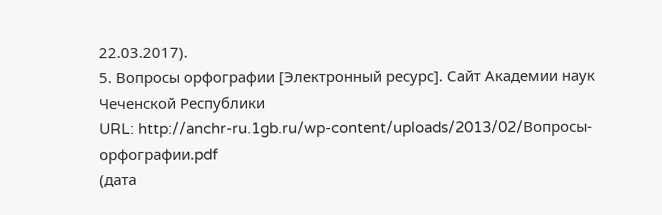22.03.2017).
5. Вопросы орфографии [Электронный ресурс]. Сайт Академии наук
Чеченской Республики
URL: http://anchr-ru.1gb.ru/wp-content/uploads/2013/02/Вопросы-орфографии.pdf
(дата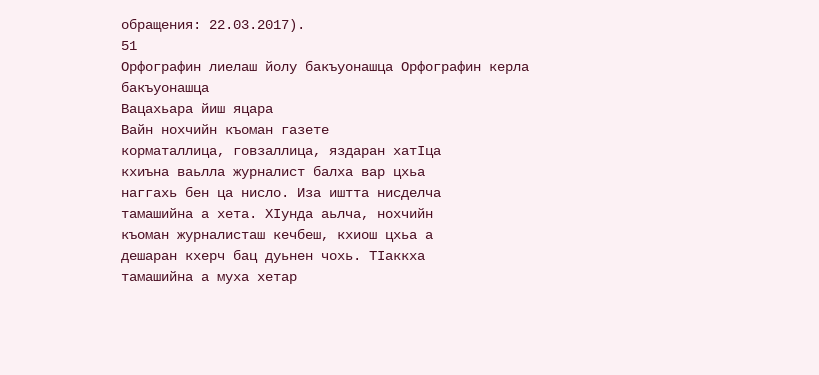обращения: 22.03.2017).
51
Орфографин лиелаш йолу бакъуонашца Орфографин керла бакъуонашца
Вацахьара йиш яцара
Вайн нохчийн къоман газете
корматаллица, говзаллица, яздаран хатIца
кхиъна ваьлла журналист балха вар цхьа
наггахь бен ца нисло. Иза иштта нисделча
тамашийна а хета. ХIунда аьлча, нохчийн
къоман журналисташ кечбеш, кхиош цхьа а
дешаран кхерч бац дуьнен чохь. ТIаккха
тамашийна а муха хетар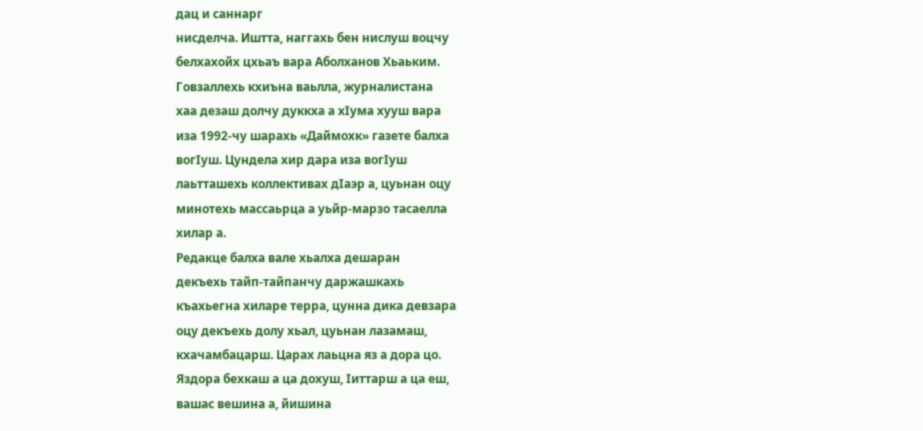дац и саннарг
нисделча. Иштта, наггахь бен нислуш воцчу
белхахойх цхьаъ вара Аболханов Хьаьким.
Говзаллехь кхиъна ваьлла, журналистана
хаа дезаш долчу дуккха а хIума хууш вара
иза 1992-чу шарахь «Даймохк» газете балха
вогIуш. Цундела хир дара иза вогIуш
лаьтташехь коллективах дIаэр а, цуьнан оцу
минотехь массаьрца а уьйр-марзо тасаелла
хилар а.
Редакце балха вале хьалха дешаран
декъехь тайп-тайпанчу даржашкахь
къахьегна хиларе терра, цунна дика девзара
оцу декъехь долу хьал, цуьнан лазамаш,
кхачамбацарш. Царах лаьцна яз а дора цо.
Яздора бехкаш а ца дохуш, Iиттарш а ца еш,
вашас вешина а, йишина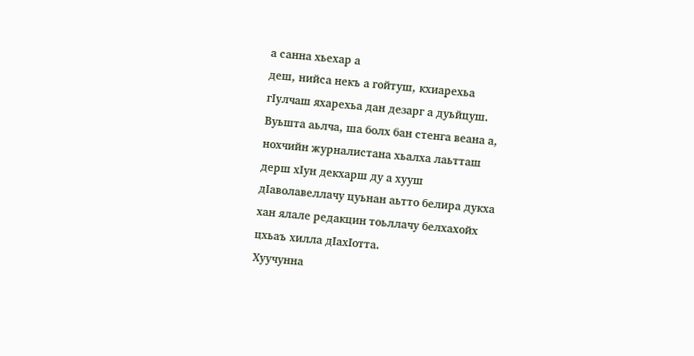а санна хьехар а
деш, нийса некъ а гойтуш, кхиарехьа
гIулчаш яхарехьа дан дезарг а дуьйцуш.
Вуьшта аьлча, ша болх бан стенга веана а,
нохчийн журналистана хьалха лаьтташ
дерш хIун декхарш ду а хууш
дIаволавеллачу цуьнан аьтто белира дукха
хан ялале редакцин тоьллачу белхахойх
цхьаъ хилла дIахIотта.
Хуучунна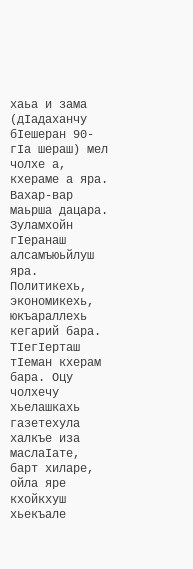хаьа и зама (дIадаханчу
бIешеран 90-гIа шераш) мел чолхе а,
кхераме а яра. Вахар-вар маьрша дацара.
Зуламхойн гIеранаш алсамъюьйлуш яра.
Политикехь, экономикехь, юкъараллехь
кегарий бара. ТIегIерташ тIеман кхерам
бара. Оцу чолхечу хьелашкахь газетехула
халкъе иза маслаIате, барт хиларе, ойла яре
кхойкхуш хьекъале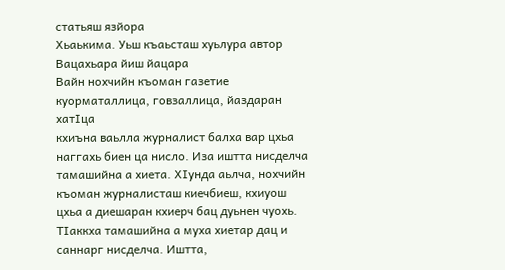статьяш язйора
Хьаькима. Уьш къаьсташ хуьлура автор
Вацахьара йиш йацара
Вайн нохчийн къоман газетие
куорматаллица, говзаллица, йаздаран хатIца
кхиъна ваьлла журналист балха вар цхьа
наггахь биен ца нисло. Иза иштта нисделча
тамашийна а хиета. ХIунда аьлча, нохчийн
къоман журналисташ киечбиеш, кхиуош
цхьа а диешаран кхиерч бац дуьнен чуохь.
ТIаккха тамашийна а муха хиетар дац и
саннарг нисделча. Иштта,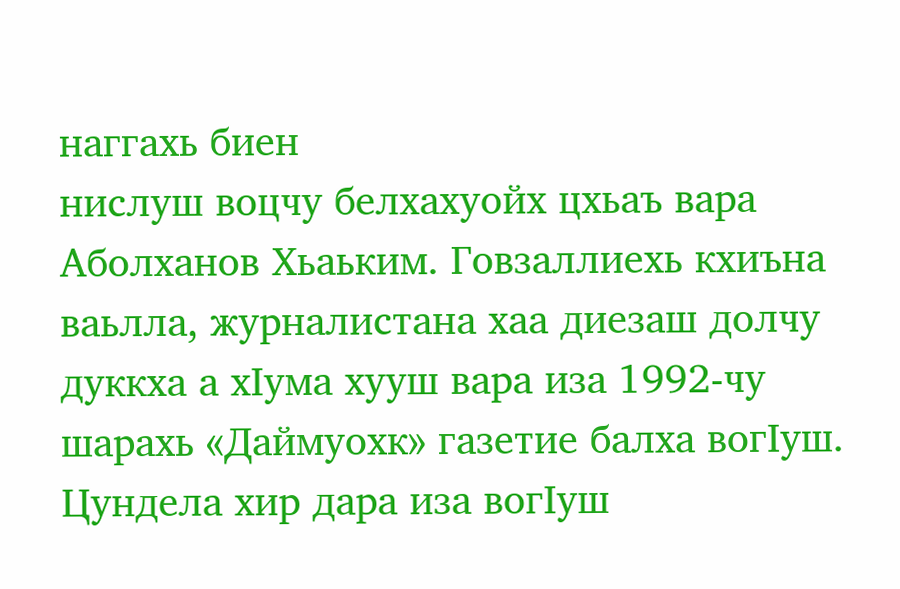наггахь биен
нислуш воцчу белхахуойх цхьаъ вара
Аболханов Хьаьким. Говзаллиехь кхиъна
ваьлла, журналистана хаа диезаш долчу
дуккха а хIума хууш вара иза 1992-чу
шарахь «Даймуохк» газетие балха вогIуш.
Цундела хир дара иза вогIуш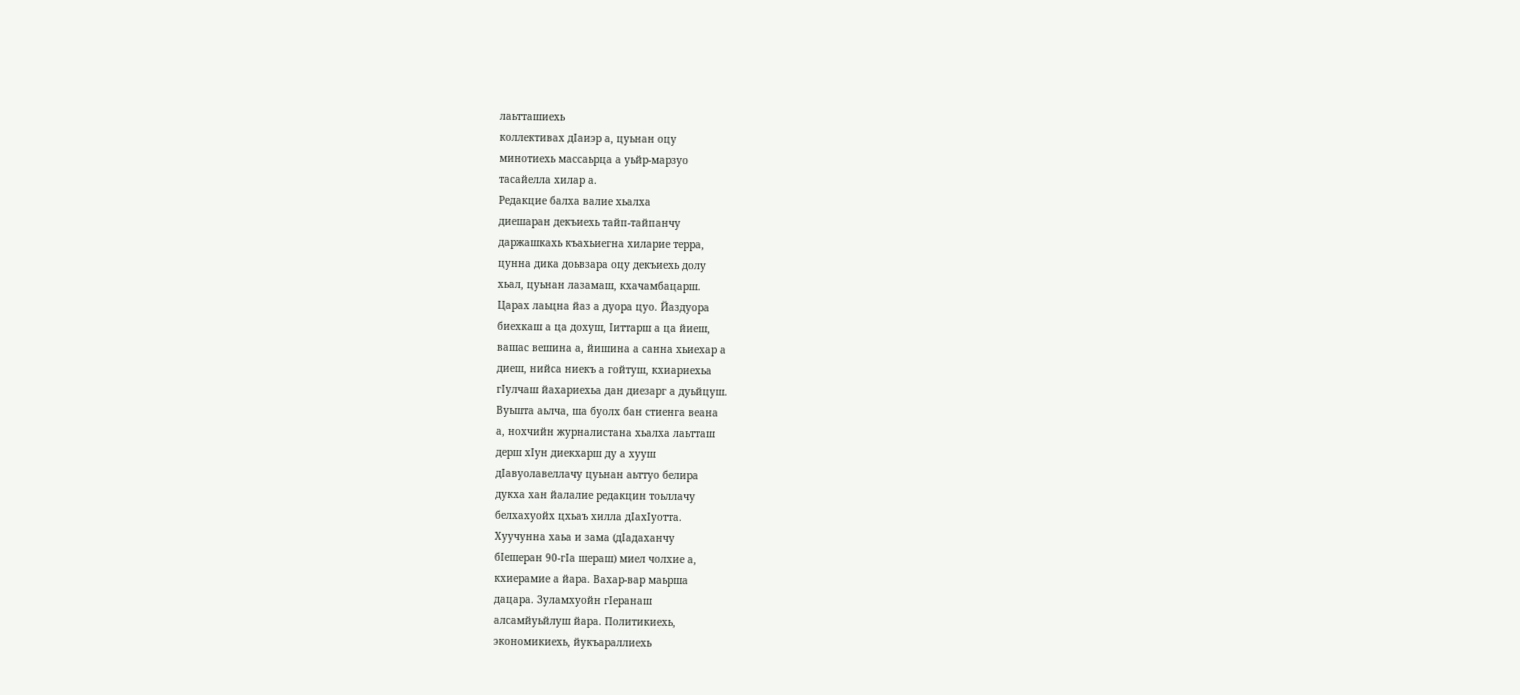лаьтташиехь
коллективах дIаиэр а, цуьнан оцу
минотиехь массаьрца а уьйр-марзуо
тасайелла хилар а.
Редакцие балха валие хьалха
диешаран декъиехь тайп-тайпанчу
даржашкахь къахьиегна хиларие терра,
цунна дика доьвзара оцу декъиехь долу
хьал, цуьнан лазамаш, кхачамбацарш.
Царах лаьцна йаз а дуора цуо. Йаздуора
биехкаш а ца дохуш, Iиттарш а ца йиеш,
вашас вешина а, йишина а санна хьиехар а
диеш, нийса ниекъ а гойтуш, кхиариехьа
гIулчаш йахариехьа дан диезарг а дуьйцуш.
Вуьшта аьлча, ша буолх бан стиенга веана
а, нохчийн журналистана хьалха лаьтташ
дерш хIун диекхарш ду а хууш
дIавуолавеллачу цуьнан аьттуо белира
дукха хан йалалие редакцин тоьллачу
белхахуойх цхьаъ хилла дIахIуотта.
Хуучунна хаьа и зама (дIадаханчу
бIешеран 90-гIа шераш) миел чолхие а,
кхиерамие а йара. Вахар-вар маьрша
дацара. Зуламхуойн гIеранаш
алсамйуьйлуш йара. Политикиехь,
экономикиехь, йукъараллиехь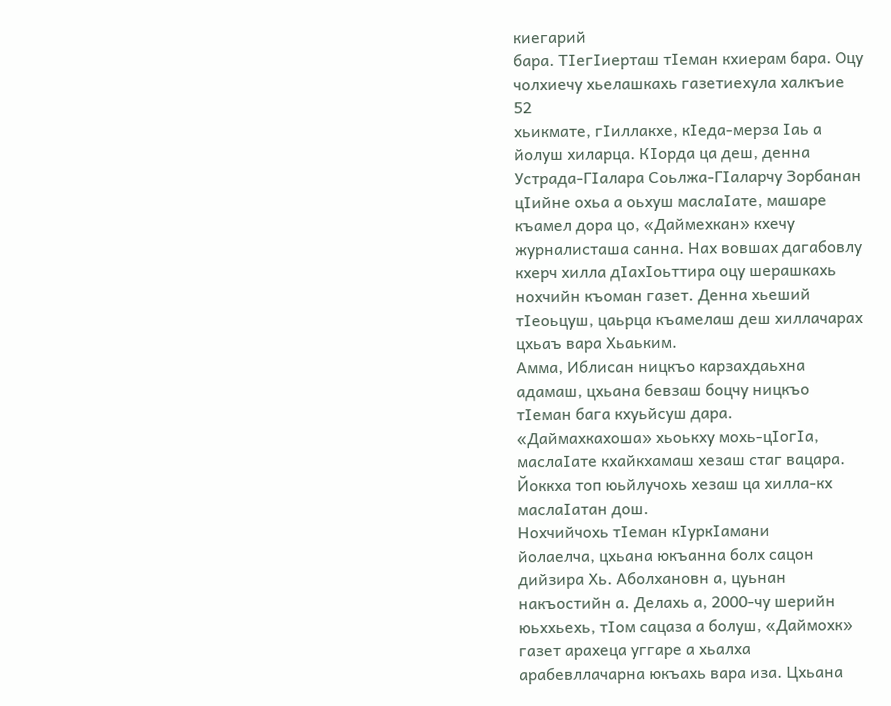киегарий
бара. ТIегIиерташ тIеман кхиерам бара. Оцу
чолхиечу хьелашкахь газетиехула халкъие
52
хьикмате, гIиллакхе, кIеда-мерза Iаь а
йолуш хиларца. КIорда ца деш, денна
Устрада-ГIалара Соьлжа-ГIаларчу Зорбанан
цIийне охьа а оьхуш маслаIате, машаре
къамел дора цо, «Даймехкан» кхечу
журналисташа санна. Нах вовшах дагабовлу
кхерч хилла дIахIоьттира оцу шерашкахь
нохчийн къоман газет. Денна хьеший
тIеоьцуш, цаьрца къамелаш деш хиллачарах
цхьаъ вара Хьаьким.
Амма, Иблисан ницкъо карзахдаьхна
адамаш, цхьана бевзаш боцчу ницкъо
тIеман бага кхуьйсуш дара.
«Даймахкахоша» хьоькху мохь-цIогIа,
маслаIате кхайкхамаш хезаш стаг вацара.
Йоккха топ юьйлучохь хезаш ца хилла-кх
маслаIатан дош.
Нохчийчохь тIеман кIуркIамани
йолаелча, цхьана юкъанна болх сацон
дийзира Хь. Аболхановн а, цуьнан
накъостийн а. Делахь а, 2000-чу шерийн
юьххьехь, тIом сацаза а болуш, «Даймохк»
газет арахеца уггаре а хьалха
арабевллачарна юкъахь вара иза. Цхьана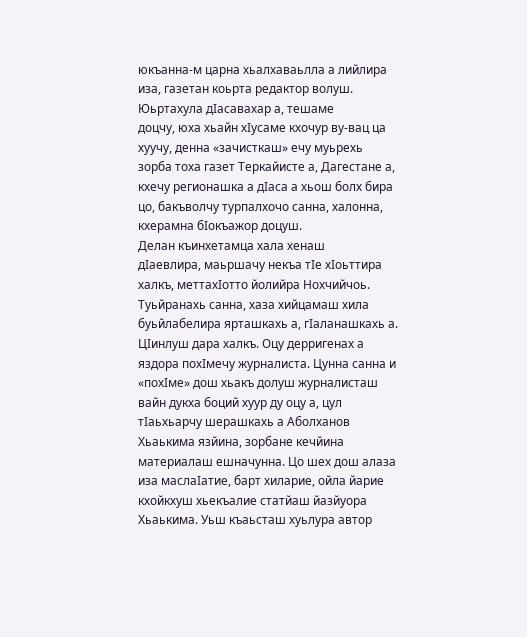юкъанна-м царна хьалхаваьлла а лийлира
иза, газетан коьрта редактор волуш.
Юьртахула дIасавахар а, тешаме
доцчу, юха хьайн хIусаме кхочур ву-вац ца
хуучу, денна «зачисткаш» ечу муьрехь
зорба тоха газет Теркайисте а, Дагестане а,
кхечу регионашка а дIаса а хьош болх бира
цо, бакъволчу турпалхочо санна, халонна,
кхерамна бIокъажор доцуш.
Делан къинхетамца хала хенаш
дIаевлира, маьршачу некъа тIе хIоьттира
халкъ, меттахIотто йолийра Нохчийчоь.
Туьйранахь санна, хаза хийцамаш хила
буьйлабелира ярташкахь а, гIаланашкахь а.
ЦIинлуш дара халкъ. Оцу дерригенах а
яздора похIмечу журналиста. Цунна санна и
«похIме» дош хьакъ долуш журналисташ
вайн дукха боций хуур ду оцу а, цул
тIаьхьарчу шерашкахь а Аболханов
Хьаькима язйина, зорбане кечйина
материалаш ешначунна. Цо шех дош алаза
иза маслаIатие, барт хиларие, ойла йарие
кхойкхуш хьекъалие статйаш йазйуора
Хьаькима. Уьш къаьсташ хуьлура автор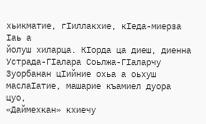хьикматие, гIиллакхие, кIеда-миерза Iаь а
йолуш хиларца. КIорда ца диеш, диенна
Устрада-ГIалара Соьлжа-ГIаларчу
Зуорбанан цIийние охьа а оьхуш
маслаIатие, машарие къамиел дуора цуо,
«Даймехкан» кхиечу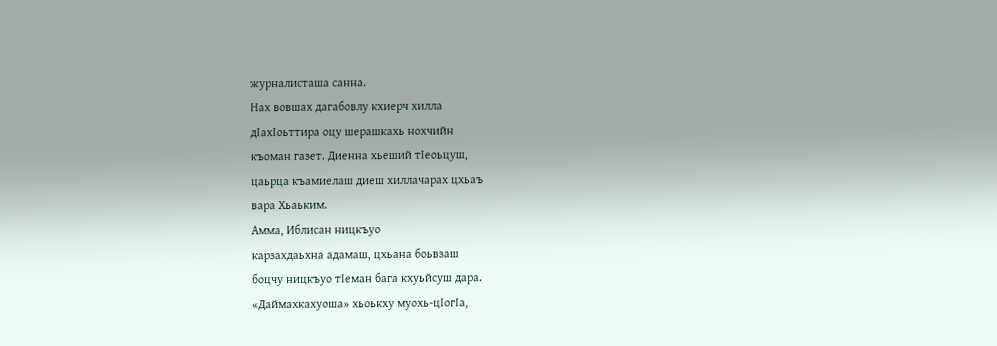журналисташа санна.
Нах вовшах дагабовлу кхиерч хилла
дIахIоьттира оцу шерашкахь нохчийн
къоман газет. Диенна хьеший тIеоьцуш,
цаьрца къамиелаш диеш хиллачарах цхьаъ
вара Хьаьким.
Амма, Иблисан ницкъуо
карзахдаьхна адамаш, цхьана боьвзаш
боцчу ницкъуо тIеман бага кхуьйсуш дара.
«Даймахкахуоша» хьоькху муохь-цIогIа,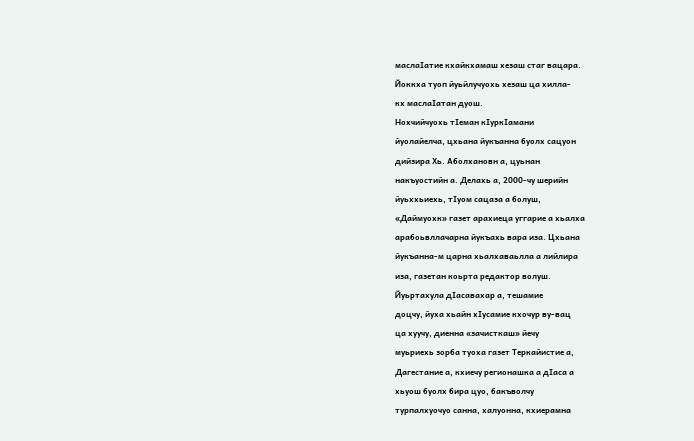маслаIатие кхайкхамаш хезаш стаг вацара.
Йоккха туоп йуьйлучуохь хезаш ца хилла-
кх маслаIатан дуош.
Нохчийчуохь тIеман кIуркIамани
йуолайелча, цхьана йукъанна буолх сацуон
дийзира Хь. Аболхановн а, цуьнан
накъуостийн а. Делахь а, 2000-чу шерийн
йуьххьиехь, тIуом сацаза а болуш,
«Даймуохк» газет арахиеца уггарие а хьалха
арабоьвллачарна йукъахь вара иза. Цхьана
йукъанна-м царна хьалхаваьлла а лийлира
иза, газетан коьрта редактор волуш.
Йуьртахула дIасавахар а, тешамие
доцчу, йуха хьайн хIусамие кхочур ву-вац
ца хуучу, диенна «зачисткаш» йечу
муьриехь зорба туоха газет Теркайистие а,
Дагестание а, кхиечу регионашка а дIаса а
хьуош буолх бира цуо, бакъволчу
турпалхуочуо санна, халуонна, кхиерамна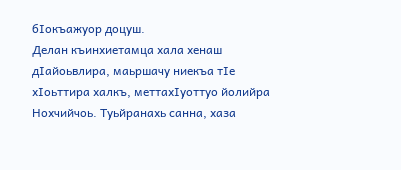бIокъажуор доцуш.
Делан къинхиетамца хала хенаш
дIайоьвлира, маьршачу ниекъа тIе
хIоьттира халкъ, меттахIуоттуо йолийра
Нохчийчоь. Туьйранахь санна, хаза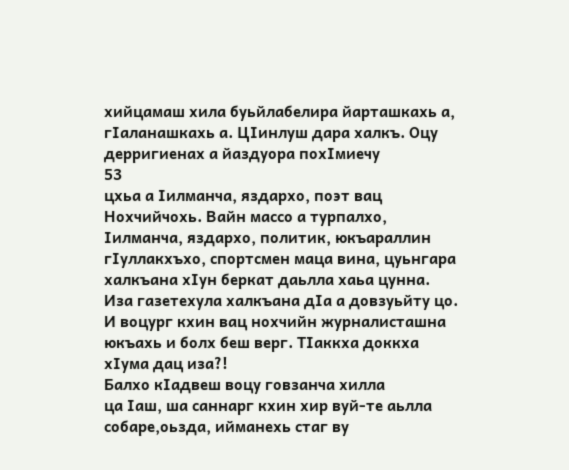хийцамаш хила буьйлабелира йарташкахь а,
гIаланашкахь а. ЦIинлуш дара халкъ. Оцу
дерригиенах а йаздуора похIмиечу
53
цхьа а Iилманча, яздархо, поэт вац
Нохчийчохь. Вайн массо а турпалхо,
Iилманча, яздархо, политик, юкъараллин
гIуллакхъхо, спортсмен маца вина, цуьнгара
халкъана хIун беркат даьлла хаьа цунна.
Иза газетехула халкъана дIа а довзуьйту цо.
И воцург кхин вац нохчийн журналисташна
юкъахь и болх беш верг. ТIаккха доккха
хIума дац иза?!
Балхо кIадвеш воцу говзанча хилла
ца Iаш, ша саннарг кхин хир вуй-те аьлла
собаре,оьзда, ийманехь стаг ву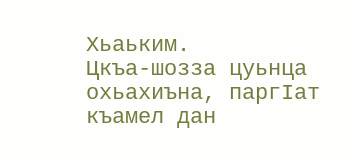Хьаьким.
Цкъа-шозза цуьнца охьахиъна, паргIат
къамел дан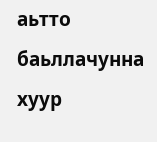аьтто баьллачунна хуур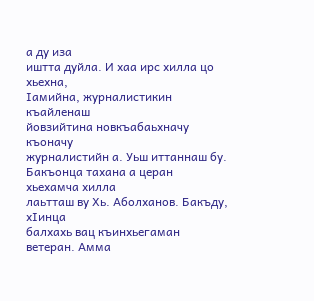а ду иза
иштта дуйла. И хаа ирс хилла цо хьехна,
Iамийна, журналистикин къайленаш
йовзийтина новкъабаьхначу къоначу
журналистийн а. Уьш иттаннаш бу.
Бакъонца тахана а церан хьехамча хилла
лаьтташ ву Хь. Аболханов. Бакъду, хIинца
балхахь вац къинхьегаман ветеран. Амма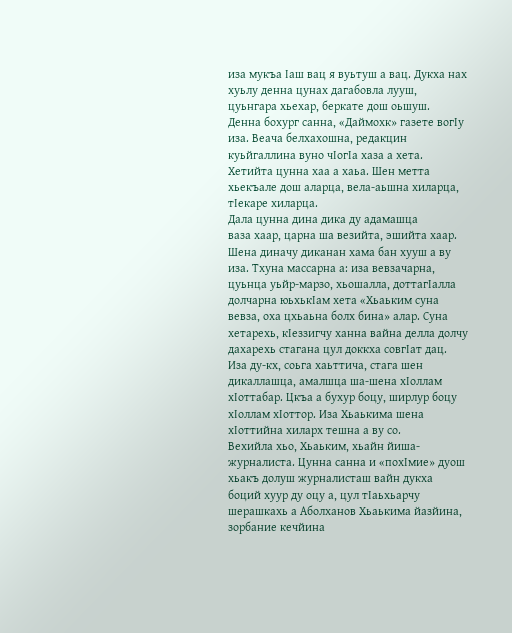иза мукъа Iаш вац я вуьтуш а вац. Дукха нах
хуьлу денна цунах дагабовла лууш,
цуьнгара хьехар, беркате дош оьшуш.
Денна бохург санна, «Даймохк» газете вогIу
иза. Веача белхахошна, редакцин
куьйгаллина вуно чIогIа хаза а хета.
Хетийта цунна хаа а хаьа. Шен метта
хьекъале дош аларца, вела-аьшна хиларца,
тIекаре хиларца.
Дала цунна дина дика ду адамашца
ваза хаар, царна ша везийта, эшийта хаар.
Шена диначу диканан хама бан хууш а ву
иза. Тхуна массарна а: иза вевзачарна,
цуьнца уьйр-марзо, хьошалла, доттагIалла
долчарна юьхькIам хета «Хьаьким суна
вевза, оха цхьаьна болх бина» алар. Суна
хетарехь, кIеззигчу ханна вайна делла долчу
дахарехь стагана цул доккха совгIат дац.
Иза ду-кх, соьга хаьттича, стага шен
дикаллашца, амалшца ша-шена хIоллам
хIоттабар. Цкъа а бухур боцу, ширлур боцу
хIоллам хIоттор. Иза Хьаькима шена
хIоттийна хиларх тешна а ву со.
Вехийла хьо, Хьаьким, хьайн йиша-
журналиста. Цунна санна и «похIмие» дуош
хьакъ долуш журналисташ вайн дукха
боций хуур ду оцу а, цул тIаьхьарчу
шерашкахь а Аболханов Хьаькима йазйина,
зорбание кечйина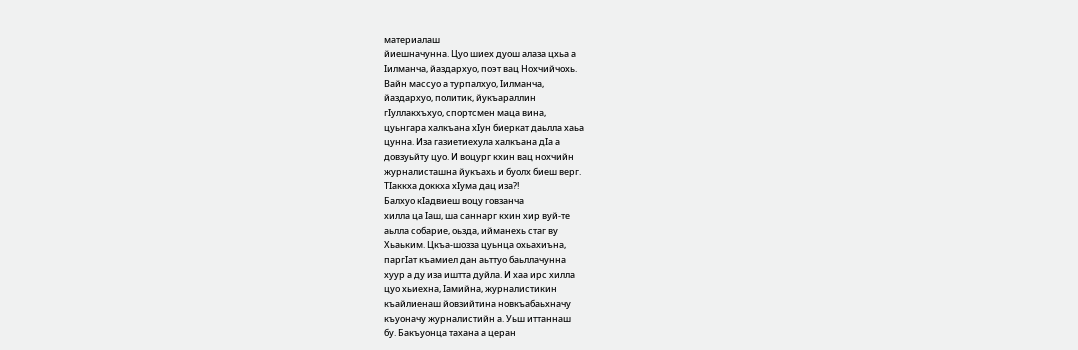материалаш
йиешначунна. Цуо шиех дуош алаза цхьа а
Iилманча, йаздархуо, поэт вац Нохчийчохь.
Вайн массуо а турпалхуо, Iилманча,
йаздархуо, политик, йукъараллин
гIуллакхъхуо, спортсмен маца вина,
цуьнгара халкъана хIун биеркат даьлла хаьа
цунна. Иза газиетиехула халкъана дIа а
довзуьйту цуо. И воцург кхин вац нохчийн
журналисташна йукъахь и буолх биеш верг.
ТIаккха доккха хIума дац иза?!
Балхуо кIадвиеш воцу говзанча
хилла ца Iаш, ша саннарг кхин хир вуй-те
аьлла собарие, оьзда, ийманехь стаг ву
Хьаьким. Цкъа-шозза цуьнца охьахиъна,
паргIат къамиел дан аьттуо баьллачунна
хуур а ду иза иштта дуйла. И хаа ирс хилла
цуо хьиехна, Iамийна, журналистикин
къайлиенаш йовзийтина новкъабаьхначу
къуоначу журналистийн а. Уьш иттаннаш
бу. Бакъуонца тахана а церан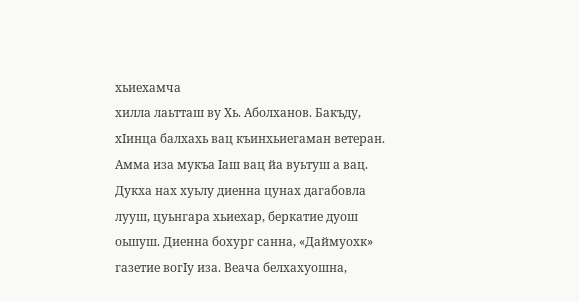хьиехамча
хилла лаьтташ ву Хь. Аболханов. Бакъду,
хIинца балхахь вац къинхьиегаман ветеран.
Амма иза мукъа Iаш вац йа вуьтуш а вац.
Дукха нах хуьлу диенна цунах дагабовла
лууш, цуьнгара хьиехар, беркатие дуош
оьшуш. Диенна бохург санна, «Даймуохк»
газетие вогIу иза. Веача белхахуошна,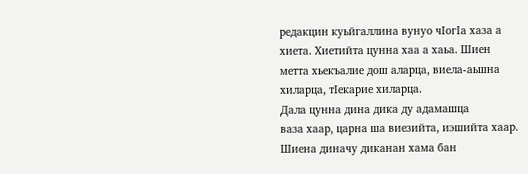редакцин куьйгаллина вунуо чIогIа хаза а
хиета. Хиетийта цунна хаа а хаьа. Шиен
метта хьекъалие дош аларца, виела-аьшна
хиларца, тIекарие хиларца.
Дала цунна дина дика ду адамашца
ваза хаар, царна ша виезийта, иэшийта хаар.
Шиена диначу диканан хама бан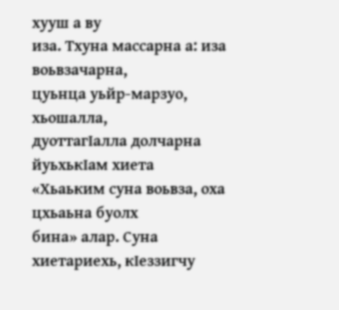хууш а ву
иза. Тхуна массарна а: иза воьвзачарна,
цуьнца уьйр-марзуо, хьошалла,
дуоттагIалла долчарна йуьхькIам хиета
«Хьаьким суна воьвза, оха цхьаьна буолх
бина» алар. Суна хиетариехь, кIеззигчу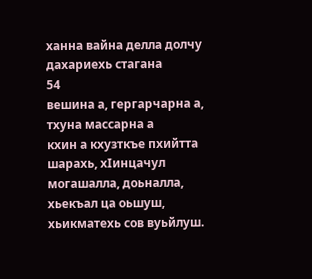ханна вайна делла долчу дахариехь стагана
54
вешина а, гергарчарна а, тхуна массарна а
кхин а кхузткъе пхийтта шарахь, хIинцачул
могашалла, доьналла, хьекъал ца оьшуш,
хьикматехь сов вуьйлуш.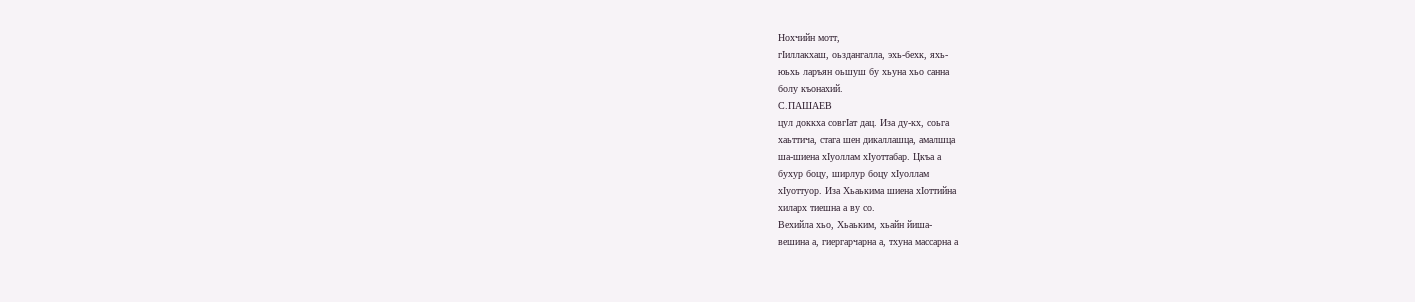Нохчийн мотт,
гIиллакхаш, оьздангалла, эхь-бехк, яхь-
юьхь ларъян оьшуш бу хьуна хьо санна
болу къонахий.
С.ПАШАЕВ
цул доккха совгIат дац. Иза ду-кх, соьга
хаьттича, стага шен дикаллашца, амалшца
ша-шиена хIуоллам хIуоттабар. Цкъа а
бухур боцу, ширлур боцу хIуоллам
хIуоттуор. Иза Хьаькима шиена хIоттийна
хиларх тиешна а ву со.
Вехийла хьо, Хьаьким, хьайн йиша-
вешина а, гиергарчарна а, тхуна массарна а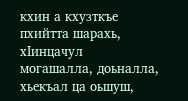кхин а кхузткъе пхийтта шарахь, хIинцачул
могашалла, доьналла, хьекъал ца оьшуш,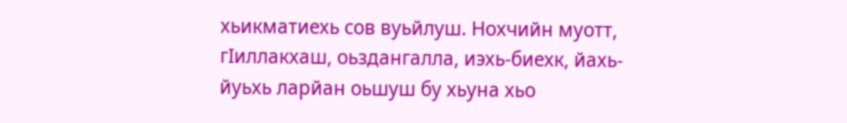хьикматиехь сов вуьйлуш. Нохчийн муотт,
гIиллакхаш, оьздангалла, иэхь-биехк, йахь-
йуьхь ларйан оьшуш бу хьуна хьо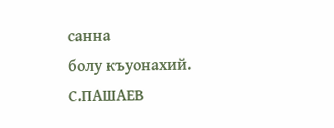санна
болу къуонахий.
С.ПАШАЕВ